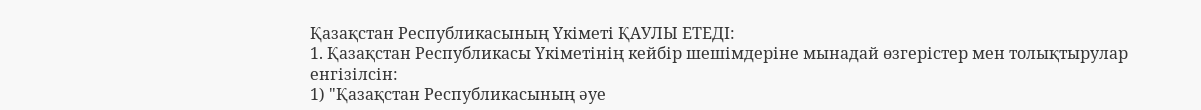Қазақстан Республикасының Үкіметі ҚАУЛЫ ЕТЕДІ:
1. Қазақстан Республикасы Үкіметінің кейбір шешімдеріне мынадай өзгерістер мен толықтырулар енгізілсін:
1) "Қазақстан Республикасының әуе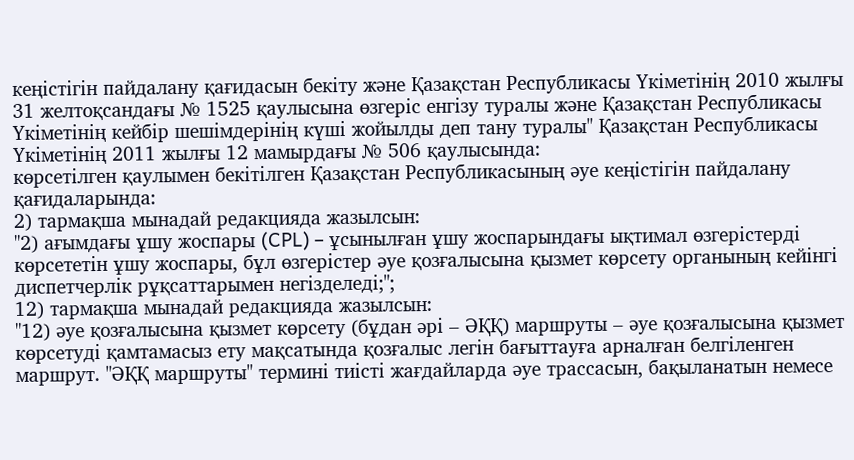кеңістігін пайдалану қағидасын бекіту және Қазақстан Республикасы Үкіметінің 2010 жылғы 31 желтоқсандағы № 1525 қаулысына өзгеріс енгізу туралы және Қазақстан Республикасы Үкіметінің кейбір шешімдерінің күші жойылды деп тану туралы" Қазақстан Республикасы Үкіметінің 2011 жылғы 12 мамырдағы № 506 қаулысында:
көрсетілген қаулымен бекітілген Қазақстан Республикасының әуе кеңістігін пайдалану қағидаларында:
2) тармақша мынадай редакцияда жазылсын:
"2) ағымдағы ұшу жоспары (CPL) – ұсынылған ұшу жоспарындағы ықтимал өзгерістерді көрсететін ұшу жоспары, бұл өзгерістер әуе қозғалысына қызмет көрсету органының кейінгі диспетчерлік рұқсаттарымен негізделеді;";
12) тармақша мынадай редакцияда жазылсын:
"12) әуе қозғалысына қызмет көрсету (бұдан әрі – ӘҚҚ) маршруты – әуе қозғалысына қызмет көрсетуді қамтамасыз ету мақсатында қозғалыс легін бағыттауға арналған белгіленген маршрут. "ӘҚҚ маршруты" термині тиісті жағдайларда әуе трассасын, бақыланатын немесе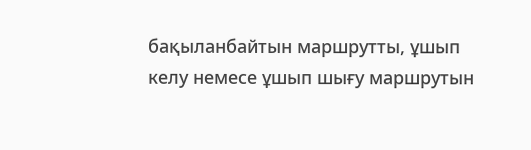бақыланбайтын маршрутты, ұшып келу немесе ұшып шығу маршрутын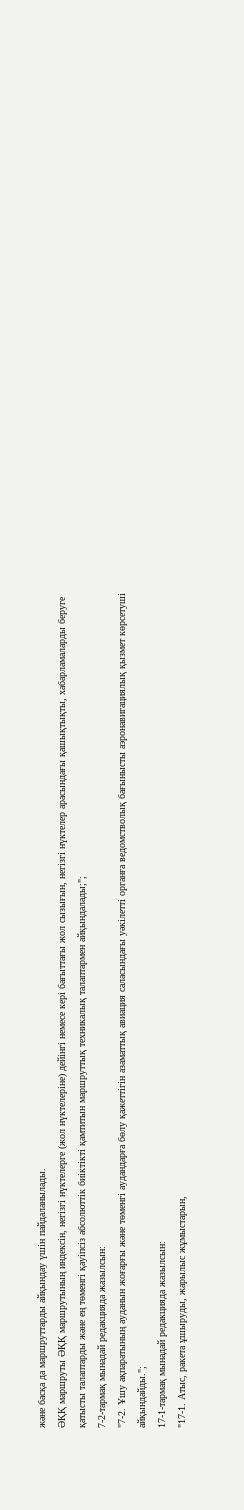және басқа да маршруттарды айқындау үшін пайдаланылады.
ӘҚҚ маршруты ӘҚҚ маршрутының индексін, негізгі нүктелерге (жол нүктелеріне) дейінгі немесе кері бағыттағы жол сызығын, негізгі нүктелер арасындағы қашықтықты, хабарламаларды беруге қатысты талаптарды және ең төменгі қауіпсіз абсолюттік биіктікті қамтитын маршруттық техникалық талаптармен айқындалады;";
7-2-тармақ мынадай редакцияда жазылсын:
"7-2. Ұшу ақпаратының ауданын жоғарғы және төменгі аудандарға бөлу қажеттігін азаматтық авиация саласындағы уәкілетті органға ведомстволық бағынысты аэронавигациялық қызмет көрсетуші айқындайды.";
17-1-тармақ мынадай редакцияда жазылсын:
"17-1. Атыс, ракета ұшыруды, жарылыс жұмыстарын,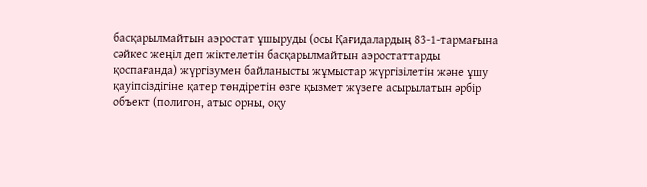басқарылмайтын аэростат ұшыруды (осы Қағидалардың 83-1-тармағына сәйкес жеңіл деп жіктелетін басқарылмайтын аэростаттарды қоспағанда) жүргізумен байланысты жұмыстар жүргізілетін және ұшу қауіпсіздігіне қатер төндіретін өзге қызмет жүзеге асырылатын әрбір объект (полигон, атыс орны, оқу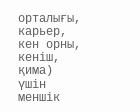орталығы, карьер, кен орны, кеніш, қима) үшін меншік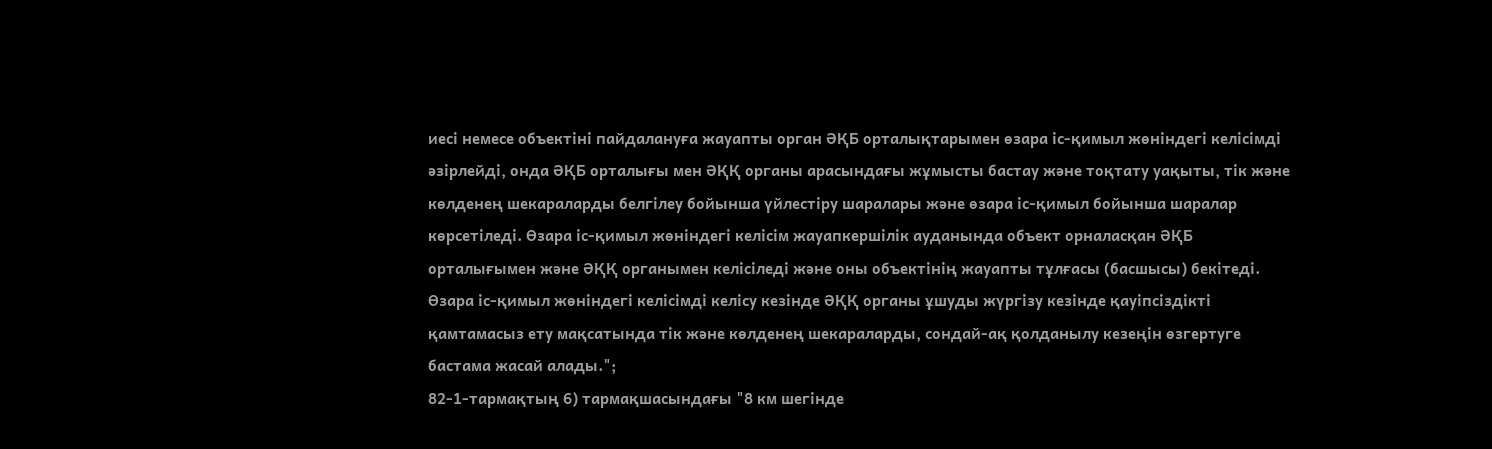иесі немесе объектіні пайдалануға жауапты орган ӘҚБ орталықтарымен өзара іс-қимыл жөніндегі келісімді әзірлейді, онда ӘҚБ орталығы мен ӘҚҚ органы арасындағы жұмысты бастау және тоқтату уақыты, тік және көлденең шекараларды белгілеу бойынша үйлестіру шаралары және өзара іс-қимыл бойынша шаралар көрсетіледі. Өзара іс-қимыл жөніндегі келісім жауапкершілік ауданында объект орналасқан ӘҚБ орталығымен және ӘҚҚ органымен келісіледі және оны объектінің жауапты тұлғасы (басшысы) бекітеді.
Өзара іс-қимыл жөніндегі келісімді келісу кезінде ӘҚҚ органы ұшуды жүргізу кезінде қауіпсіздікті қамтамасыз ету мақсатында тік және көлденең шекараларды, сондай-ақ қолданылу кезеңін өзгертуге бастама жасай алады.";
82-1-тармақтың 6) тармақшасындағы "8 км шегінде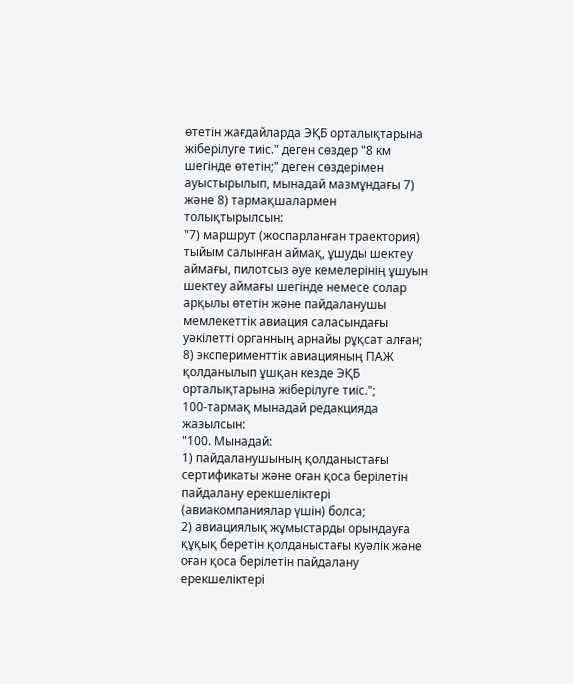өтетін жағдайларда ЭҚБ орталықтарына жіберілуге тиіс." деген сөздер "8 км шегінде өтетін;" деген сөздерімен ауыстырылып, мынадай мазмұндағы 7) және 8) тармақшалармен толықтырылсын:
"7) маршрут (жоспарланған траектория) тыйым салынған аймақ, ұшуды шектеу аймағы, пилотсыз әуе кемелерінің ұшуын шектеу аймағы шегінде немесе солар арқылы өтетін және пайдаланушы мемлекеттік авиация саласындағы уәкілетті органның арнайы рұқсат алған;
8) эксперименттік авиацияның ПАЖ қолданылып ұшқан кезде ЭҚБ орталықтарына жіберілуге тиіс.";
100-тармақ мынадай редакцияда жазылсын:
"100. Мынадай:
1) пайдаланушының қолданыстағы сертификаты және оған қоса берілетін пайдалану ерекшеліктері (авиакомпаниялар үшін) болса;
2) авиациялық жұмыстарды орындауға құқық беретін қолданыстағы куәлік және оған қоса берілетін пайдалану ерекшеліктері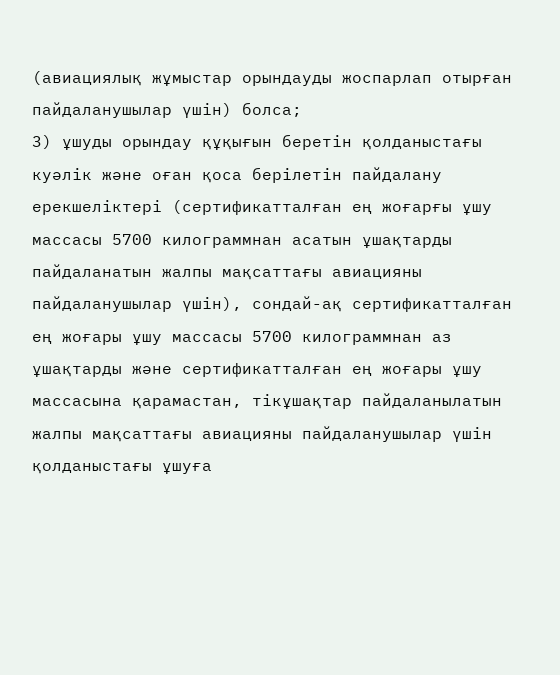(авиациялық жұмыстар орындауды жоспарлап отырған пайдаланушылар үшін) болса;
3) ұшуды орындау құқығын беретін қолданыстағы куәлік және оған қоса берілетін пайдалану ерекшеліктері (сертификатталған ең жоғарғы ұшу массасы 5700 килограммнан асатын ұшақтарды пайдаланатын жалпы мақсаттағы авиацияны пайдаланушылар үшін), сондай-ақ сертификатталған ең жоғары ұшу массасы 5700 килограммнан аз ұшақтарды және сертификатталған ең жоғары ұшу массасына қарамастан, тікұшақтар пайдаланылатын жалпы мақсаттағы авиацияны пайдаланушылар үшін қолданыстағы ұшуға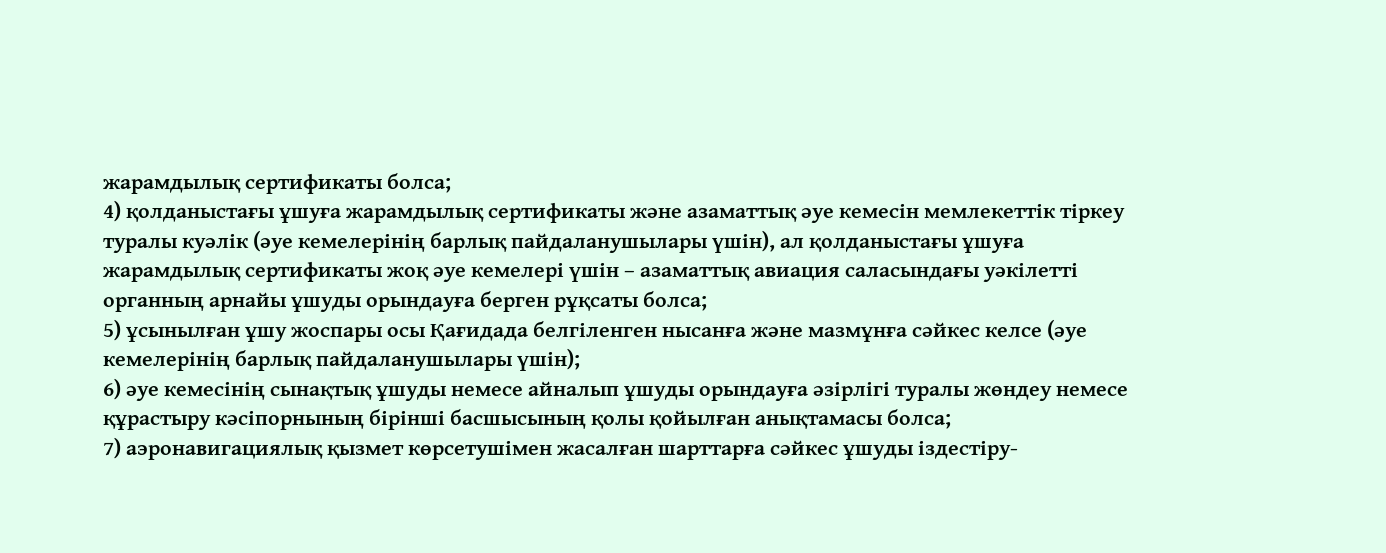жарамдылық сертификаты болса;
4) қолданыстағы ұшуға жарамдылық сертификаты және азаматтық әуе кемесін мемлекеттік тіркеу туралы куәлік (әуе кемелерінің барлық пайдаланушылары үшін), ал қолданыстағы ұшуға жарамдылық сертификаты жоқ әуе кемелері үшін – азаматтық авиация саласындағы уәкілетті органның арнайы ұшуды орындауға берген рұқсаты болса;
5) ұсынылған ұшу жоспары осы Қағидада белгіленген нысанға және мазмұнға сәйкес келсе (әуе кемелерінің барлық пайдаланушылары үшін);
6) әуе кемесінің сынақтық ұшуды немесе айналып ұшуды орындауға әзірлігі туралы жөндеу немесе құрастыру кәсіпорнының бірінші басшысының қолы қойылған анықтамасы болса;
7) аэронавигациялық қызмет көрсетушімен жасалған шарттарға сәйкес ұшуды іздестіру-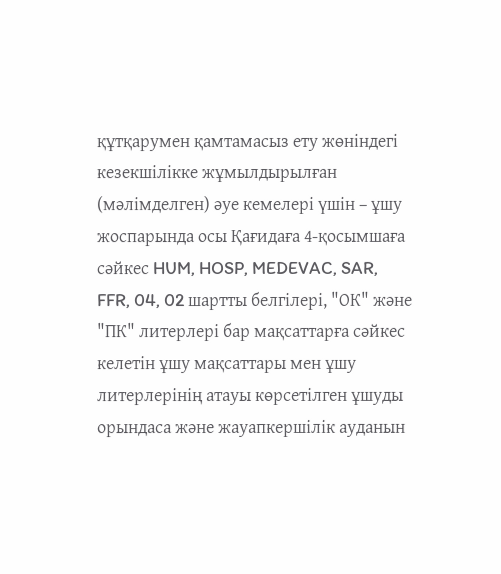құтқарумен қамтамасыз ету жөніндегі кезекшілікке жұмылдырылған (мәлімделген) әуе кемелері үшін – ұшу жоспарында осы Қағидаға 4-қосымшаға сәйкес HUM, HOSP, MEDEVAC, SAR, FFR, 04, 02 шартты белгілері, "ОК" және "ПК" литерлері бар мақсаттарға сәйкес келетін ұшу мақсаттары мен ұшу литерлерінің атауы көрсетілген ұшуды орындаса және жауапкершілік ауданын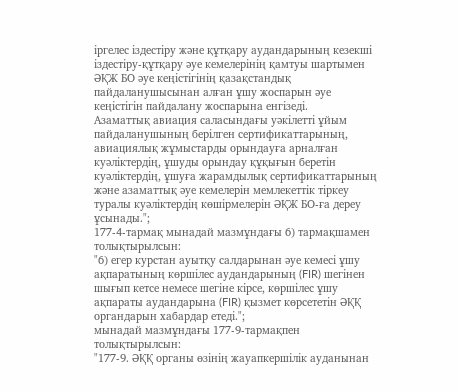іргелес іздестіру және құтқару аудандарының кезекші іздестіру-құтқару әуе кемелерінің қамтуы шартымен ӘҚЖ БО әуе кеңістігінің қазақстандық пайдаланушысынан алған ұшу жоспарын әуе кеңістігін пайдалану жоспарына енгізеді.
Азаматтық авиация саласындағы уәкілетті ұйым пайдаланушының берілген сертификаттарының, авиациялық жұмыстарды орындауға арналған куәліктердің, ұшуды орындау құқығын беретін куәліктердің, ұшуға жарамдылық сертификаттарының және азаматтық әуе кемелерін мемлекеттік тіркеу туралы куәліктердің көшірмелерін ӘҚЖ БО-ға дереу ұсынады.";
177-4-тармақ мынадай мазмұндағы 6) тармақшамен толықтырылсын:
"6) егер курстан ауытқу салдарынан әуе кемесі ұшу ақпаратының көршілес аудандарының (FIR) шегінен шығып кетсе немесе шегіне кірсе, көршілес ұшу ақпараты аудандарына (FIR) қызмет көрсететін ӘҚҚ органдарын хабардар етеді.";
мынадай мазмұндағы 177-9-тармақпен толықтырылсын:
"177-9. ӘҚҚ органы өзінің жауапкершілік ауданынан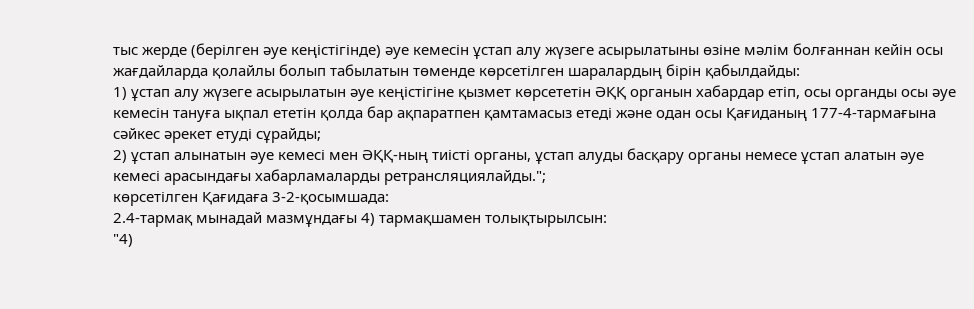тыс жерде (берілген әуе кеңістігінде) әуе кемесін ұстап алу жүзеге асырылатыны өзіне мәлім болғаннан кейін осы жағдайларда қолайлы болып табылатын төменде көрсетілген шаралардың бірін қабылдайды:
1) ұстап алу жүзеге асырылатын әуе кеңістігіне қызмет көрсететін ӘҚҚ органын хабардар етіп, осы органды осы әуе кемесін тануға ықпал ететін қолда бар ақпаратпен қамтамасыз етеді және одан осы Қағиданың 177-4-тармағына сәйкес әрекет етуді сұрайды;
2) ұстап алынатын әуе кемесі мен ӘҚҚ-ның тиісті органы, ұстап алуды басқару органы немесе ұстап алатын әуе кемесі арасындағы хабарламаларды ретрансляциялайды.";
көрсетілген Қағидаға 3-2-қосымшада:
2.4-тармақ мынадай мазмұндағы 4) тармақшамен толықтырылсын:
"4)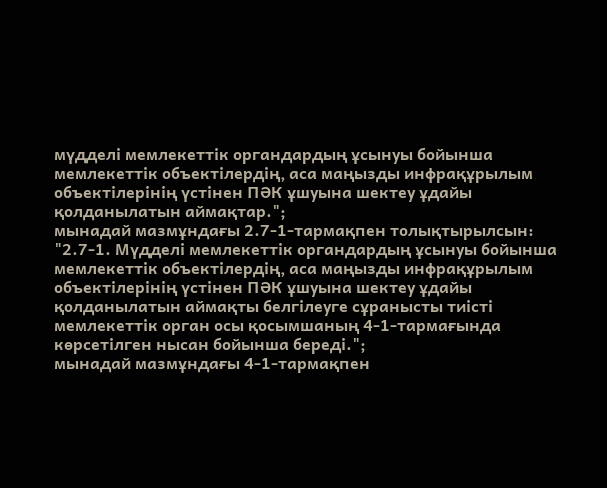мүдделі мемлекеттік органдардың ұсынуы бойынша мемлекеттік объектілердің, аса маңызды инфрақұрылым объектілерінің үстінен ПӘК ұшуына шектеу ұдайы қолданылатын аймақтар.";
мынадай мазмұндағы 2.7-1-тармақпен толықтырылсын:
"2.7-1. Мүдделі мемлекеттік органдардың ұсынуы бойынша мемлекеттік объектілердің, аса маңызды инфрақұрылым объектілерінің үстінен ПӘК ұшуына шектеу ұдайы қолданылатын аймақты белгілеуге сұранысты тиісті мемлекеттік орган осы қосымшаның 4-1-тармағында көрсетілген нысан бойынша береді.";
мынадай мазмұндағы 4-1-тармақпен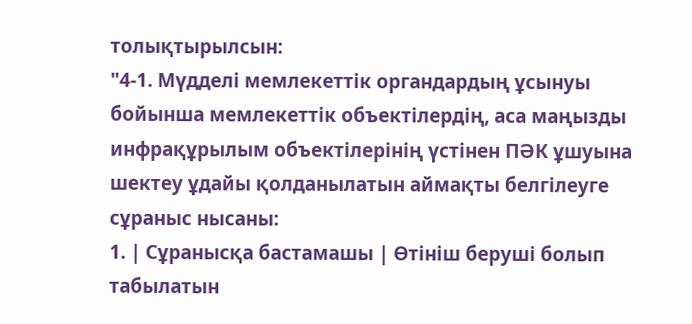толықтырылсын:
"4-1. Мүдделі мемлекеттік органдардың ұсынуы бойынша мемлекеттік объектілердің, аса маңызды инфрақұрылым объектілерінің үстінен ПӘК ұшуына шектеу ұдайы қолданылатын аймақты белгілеуге сұраныс нысаны:
1. | Сұранысқа бастамашы | Өтініш беруші болып табылатын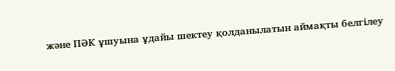және ПӘК ұшуына ұдайы шектеу қолданылатын аймақты белгілеу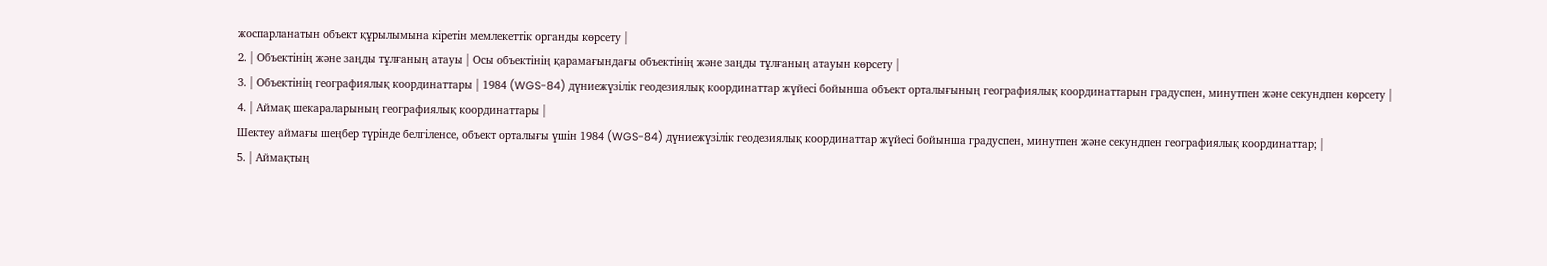жоспарланатын объект құрылымына кіретін мемлекеттік органды көрсету |
2. | Объектінің және заңды тұлғаның атауы | Осы объектінің қарамағындағы объектінің және заңды тұлғаның атауын көрсету |
3. | Объектінің географиялық координаттары | 1984 (WGS-84) дүниежүзілік геодезиялық координаттар жүйесі бойынша объект орталығының географиялық координаттарын градуспен, минутпен және секундпен көрсету |
4. | Аймақ шекараларының географиялық координаттары |
Шектеу аймағы шеңбер түрінде белгіленсе, объект орталығы үшін 1984 (WGS-84) дүниежүзілік геодезиялық координаттар жүйесі бойынша градуспен, минутпен және секундпен географиялық координаттар; |
5. | Аймақтың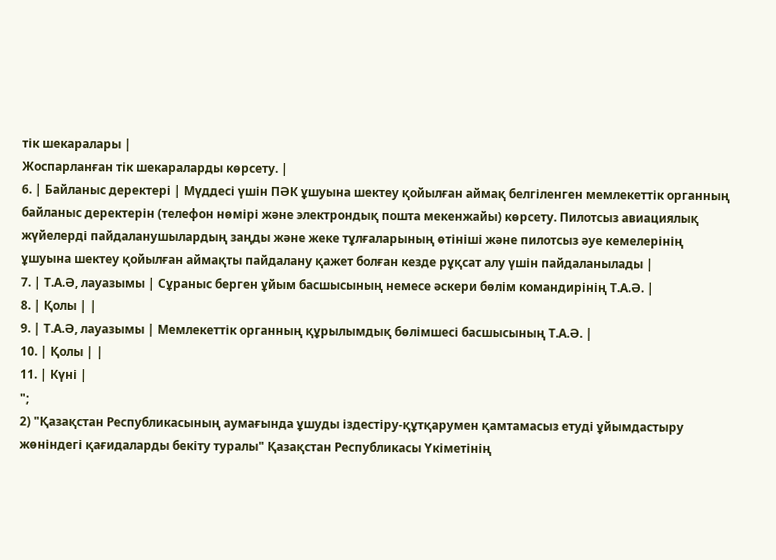тік шекаралары |
Жоспарланған тік шекараларды көрсету. |
6. | Байланыс деректері | Мүддесі үшін ПӘК ұшуына шектеу қойылған аймақ белгіленген мемлекеттік органның байланыс деректерін (телефон нөмірі және электрондық пошта мекенжайы) көрсету. Пилотсыз авиациялық жүйелерді пайдаланушылардың заңды және жеке тұлғаларының өтініші және пилотсыз әуе кемелерінің ұшуына шектеу қойылған аймақты пайдалану қажет болған кезде рұқсат алу үшін пайдаланылады |
7. | Т.А.Ә, лауазымы | Сұраныс берген ұйым басшысының немесе әскери бөлім командирінің Т.А.Ә. |
8. | Қолы | |
9. | Т.А.Ә, лауазымы | Мемлекеттік органның құрылымдық бөлімшесі басшысының Т.А.Ә. |
10. | Қолы | |
11. | Күні |
";
2) "Қазақстан Республикасының аумағында ұшуды іздестіру-құтқарумен қамтамасыз етуді ұйымдастыру жөніндегі қағидаларды бекіту туралы" Қазақстан Республикасы Үкіметінің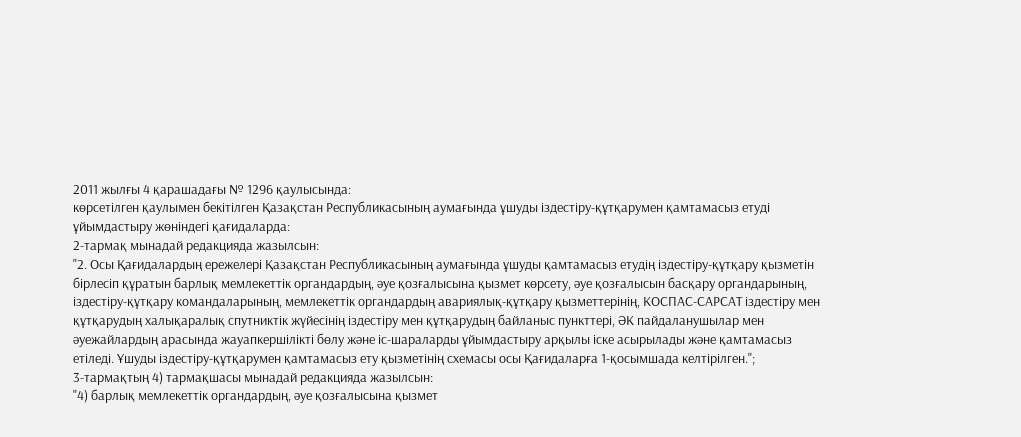2011 жылғы 4 қарашадағы № 1296 қаулысында:
көрсетілген қаулымен бекітілген Қазақстан Республикасының аумағында ұшуды іздестіру-құтқарумен қамтамасыз етуді ұйымдастыру жөніндегі қағидаларда:
2-тармақ мынадай редакцияда жазылсын:
"2. Осы Қағидалардың ережелері Қазақстан Республикасының аумағында ұшуды қамтамасыз етудің іздестіру-құтқару қызметін бірлесіп құратын барлық мемлекеттік органдардың, әуе қозғалысына қызмет көрсету, әуе қозғалысын басқару органдарының, іздестіру-құтқару командаларының, мемлекеттік органдардың авариялық-құтқару қызметтерінің, КОСПАС-САРСАТ іздестіру мен құтқарудың халықаралық спутниктік жүйесінің іздестіру мен құтқарудың байланыс пункттері, ӘК пайдаланушылар мен әуежайлардың арасында жауапкершілікті бөлу және іс-шараларды ұйымдастыру арқылы іске асырылады және қамтамасыз етіледі. Ұшуды іздестіру-құтқарумен қамтамасыз ету қызметінің схемасы осы Қағидаларға 1-қосымшада келтірілген.";
3-тармақтың 4) тармақшасы мынадай редакцияда жазылсын:
"4) барлық мемлекеттік органдардың, әуе қозғалысына қызмет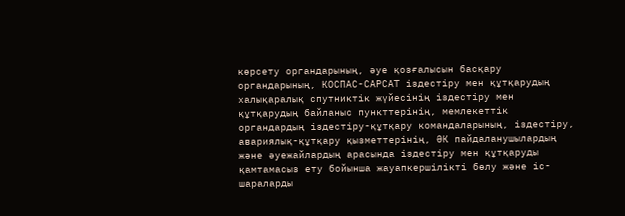көрсету органдарының, әуе қозғалысын басқару органдарының, КОСПАС-САРСАТ іздестіру мен құтқарудың халықаралық спутниктік жүйесінің іздестіру мен құтқарудың байланыс пункттерінің, мемлекеттік органдардың іздестіру-құтқару командаларының, іздестіру, авариялық-құтқару қызметтерінің, ӘК пайдаланушылардың және әуежайлардың арасында іздестіру мен құтқаруды қамтамасыз ету бойынша жауапкершілікті бөлу және іс-шараларды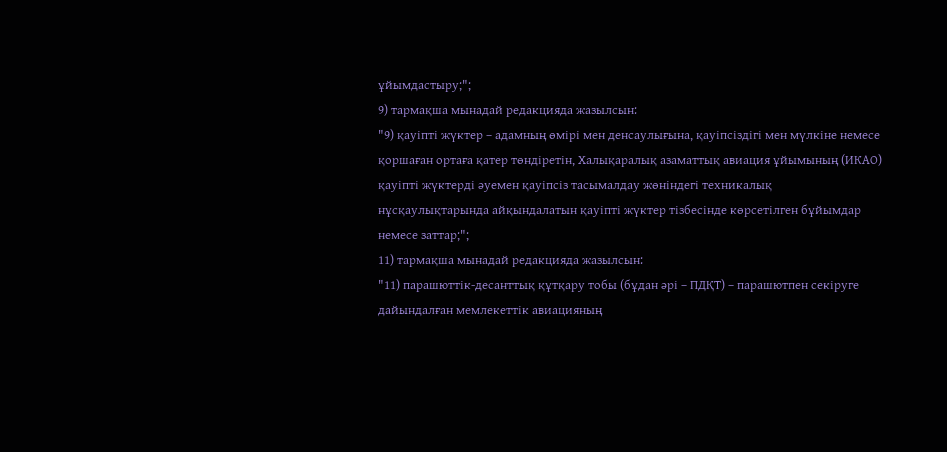ұйымдастыру;";
9) тармақша мынадай редакцияда жазылсын:
"9) қауіпті жүктер – адамның өмірі мен денсаулығына, қауіпсіздігі мен мүлкіне немесе қоршаған ортаға қатер төндіретін, Халықаралық азаматтық авиация ұйымының (ИКАО) қауіпті жүктерді әуемен қауіпсіз тасымалдау жөніндегі техникалық нұсқаулықтарында айқындалатын қауіпті жүктер тізбесінде көрсетілген бұйымдар немесе заттар;";
11) тармақша мынадай редакцияда жазылсын:
"11) парашюттік-десанттық құтқару тобы (бұдан әрі – ПДҚТ) – парашютпен секіруге дайындалған мемлекеттік авиацияның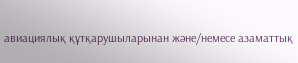авиациялық құтқарушыларынан және/немесе азаматтық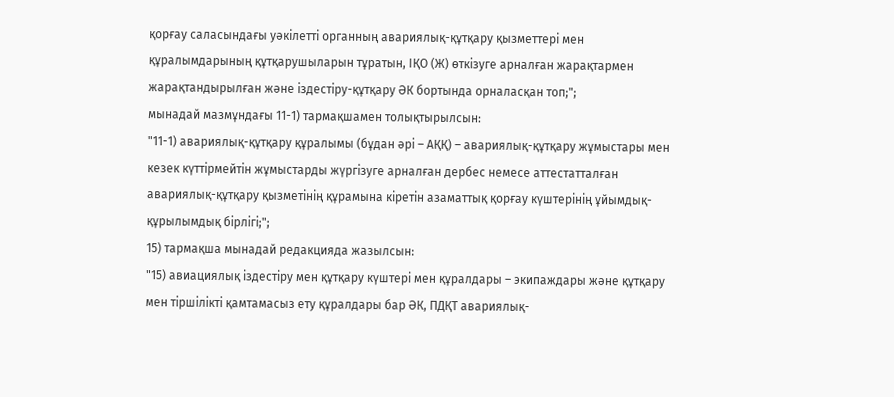қорғау саласындағы уәкілетті органның авариялық-құтқару қызметтері мен құралымдарының құтқарушыларын тұратын, ІҚО (Ж) өткізуге арналған жарақтармен жарақтандырылған және іздестіру-құтқару ӘК бортында орналасқан топ;";
мынадай мазмұндағы 11-1) тармақшамен толықтырылсын:
"11-1) авариялық-құтқару құралымы (бұдан әрі – АҚҚ) – авариялық-құтқару жұмыстары мен кезек күттірмейтін жұмыстарды жүргізуге арналған дербес немесе аттестатталған авариялық-құтқару қызметінің құрамына кіретін азаматтық қорғау күштерінің ұйымдық-құрылымдық бірлігі;";
15) тармақша мынадай редакцияда жазылсын:
"15) авиациялық іздестіру мен құтқару күштері мен құралдары – экипаждары және құтқару мен тіршілікті қамтамасыз ету құралдары бар ӘК, ПДҚТ авариялық-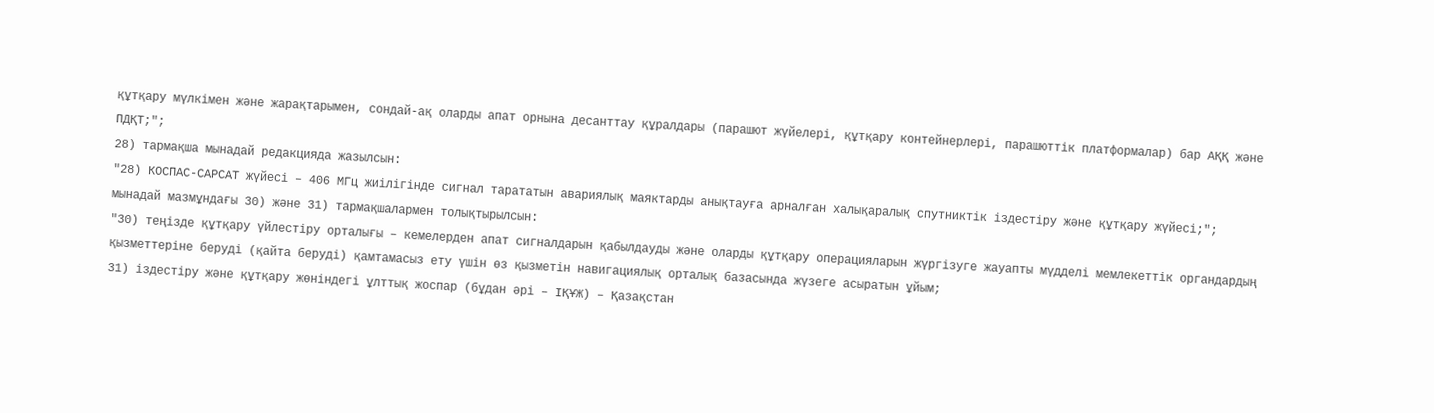құтқару мүлкімен және жарақтарымен, сондай-ақ оларды апат орнына десанттау құралдары (парашют жүйелері, құтқару контейнерлері, парашюттік платформалар) бар АҚҚ және ПДҚТ;";
28) тармақша мынадай редакцияда жазылсын:
"28) КОСПАС-САРСАТ жүйесі – 406 МГц жиілігінде сигнал тарататын авариялық маяктарды анықтауға арналған халықаралық спутниктік іздестіру және құтқару жүйесі;";
мынадай мазмұндағы 30) және 31) тармақшалармен толықтырылсын:
"30) теңізде құтқару үйлестіру орталығы – кемелерден апат сигналдарын қабылдауды және оларды құтқару операцияларын жүргізуге жауапты мүдделі мемлекеттік органдардың қызметтеріне беруді (қайта беруді) қамтамасыз ету үшін өз қызметін навигациялық орталық базасында жүзеге асыратын ұйым;
31) іздестіру және құтқару жөніндегі ұлттық жоспар (бұдан әрі – ІҚҰЖ) – Қазақстан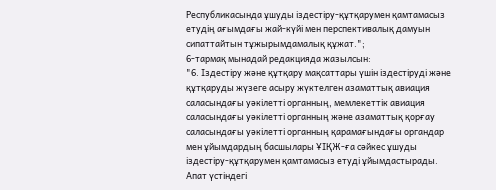Республикасында ұшуды іздестіру-құтқарумен қамтамасыз етудің ағымдағы жай-күйі мен перспективалық дамуын сипаттайтын тұжырымдамалық құжат.";
6-тармақ мынадай редакцияда жазылсын:
"6. Іздестіру және құтқару мақсаттары үшін іздестіруді және құтқаруды жүзеге асыру жүктелген азаматтық авиация саласындағы уәкілетті органның, мемлекеттік авиация саласындағы уәкілетті органның және азаматтық қорғау саласындағы уәкілетті органның қарамағындағы органдар мен ұйымдардың басшылары ҰІҚЖ-ға сәйкес ұшуды іздестіру-құтқарумен қамтамасыз етуді ұйымдастырады.
Апат үстіндегі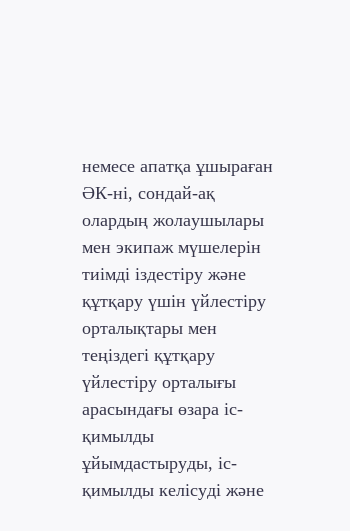немесе апатқа ұшыраған ӘК-ні, сондай-ақ олардың жолаушылары мен экипаж мүшелерін тиімді іздестіру және құтқару үшін үйлестіру орталықтары мен теңіздегі құтқару үйлестіру орталығы арасындағы өзара іс-қимылды ұйымдастыруды, іс-қимылды келісуді және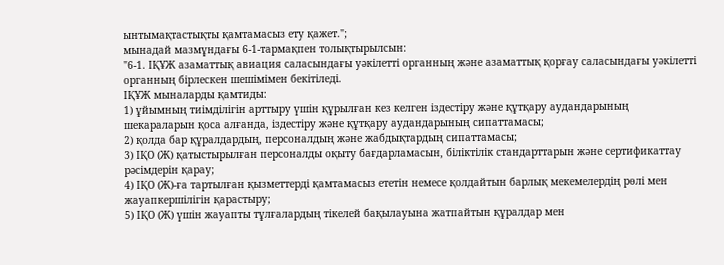ынтымақтастықты қамтамасыз ету қажет.";
мынадай мазмұндағы 6-1-тармақпен толықтырылсын:
"6-1. ІҚҰЖ азаматтық авиация саласындағы уәкілетті органның және азаматтық қорғау саласындағы уәкілетті органның бірлескен шешімімен бекітіледі.
ІҚҰЖ мыналарды қамтиды:
1) ұйымның тиімділігін арттыру үшін құрылған кез келген іздестіру және құтқару аудандарының шекараларын қоса алғанда, іздестіру және құтқару аудандарының сипаттамасы;
2) қолда бар құралдардың, персоналдың және жабдықтардың сипаттамасы;
3) ІҚО (Ж) қатыстырылған персоналды оқыту бағдарламасын, біліктілік стандарттарын және сертификаттау рәсімдерін қарау;
4) ІҚО (Ж)-ға тартылған қызметтерді қамтамасыз ететін немесе қолдайтын барлық мекемелердің рөлі мен жауапкершілігін қарастыру;
5) ІҚО (Ж) үшін жауапты тұлғалардың тікелей бақылауына жатпайтын құралдар мен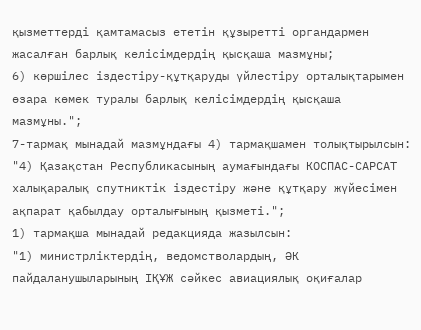қызметтерді қамтамасыз ететін құзыретті органдармен жасалған барлық келісімдердің қысқаша мазмұны;
6) көршілес іздестіру-құтқаруды үйлестіру орталықтарымен өзара көмек туралы барлық келісімдердің қысқаша мазмұны.";
7-тармақ мынадай мазмұндағы 4) тармақшамен толықтырылсын:
"4) Қазақстан Республикасының аумағындағы КОСПАС-САРСАТ халықаралық спутниктік іздестіру және құтқару жүйесімен ақпарат қабылдау орталығының қызметі.";
1) тармақша мынадай редакцияда жазылсын:
"1) министрліктердің, ведомстволардың, ӘК пайдаланушыларының ІҚҰЖ сәйкес авиациялық оқиғалар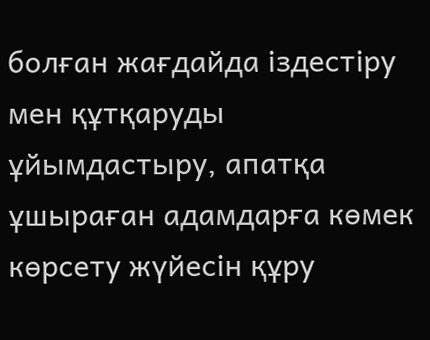болған жағдайда іздестіру мен құтқаруды ұйымдастыру, апатқа ұшыраған адамдарға көмек көрсету жүйесін құру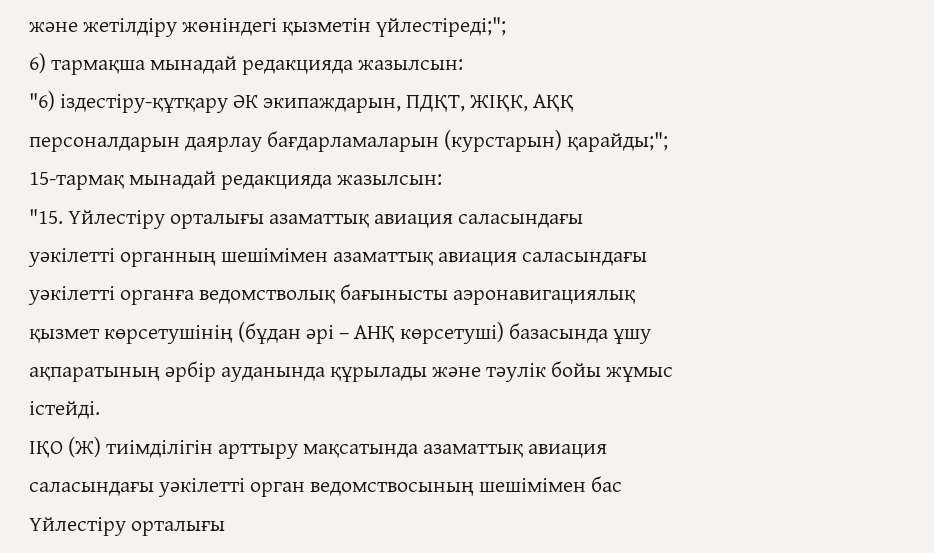және жетілдіру жөніндегі қызметін үйлестіреді;";
6) тармақша мынадай редакцияда жазылсын:
"6) іздестіру-құтқару ӘК экипаждарын, ПДҚТ, ЖІҚК, АҚҚ персоналдарын даярлау бағдарламаларын (курстарын) қарайды;";
15-тармақ мынадай редакцияда жазылсын:
"15. Үйлестіру орталығы азаматтық авиация саласындағы уәкілетті органның шешімімен азаматтық авиация саласындағы уәкілетті органға ведомстволық бағынысты аэронавигациялық қызмет көрсетушінің (бұдан әрі – АНҚ көрсетуші) базасында ұшу ақпаратының әрбір ауданында құрылады және тәулік бойы жұмыс істейді.
ІҚО (Ж) тиімділігін арттыру мақсатында азаматтық авиация саласындағы уәкілетті орган ведомствосының шешімімен бас Үйлестіру орталығы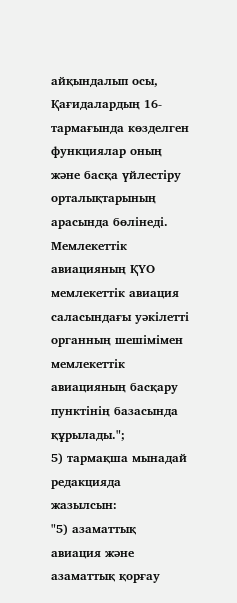айқындалып осы, Қағидалардың 16-тармағында көзделген функциялар оның және басқа үйлестіру орталықтарының арасында бөлінеді.
Мемлекеттік авиацияның ҚҮО мемлекеттік авиация саласындағы уәкілетті органның шешімімен мемлекеттік авиацияның басқару пунктінің базасында құрылады.";
5) тармақша мынадай редакцияда жазылсын:
"5) азаматтық авиация және азаматтық қорғау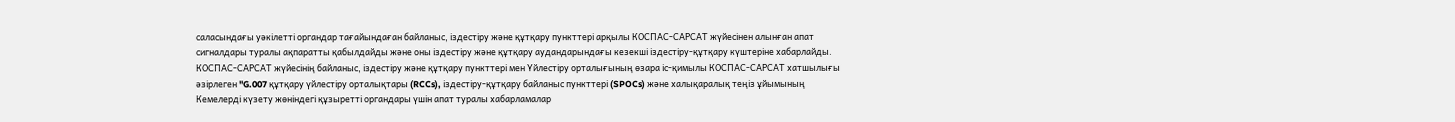саласындағы уәкілетті органдар тағайындаған байланыс, іздестіру және құтқару пункттері арқылы КОСПАС-САРСАТ жүйесінен алынған апат сигналдары туралы ақпаратты қабылдайды және оны іздестіру және құтқару аудандарындағы кезекші іздестіру-құтқару күштеріне хабарлайды.
КОСПАС-САРСАТ жүйесінің байланыс, іздестіру және құтқару пункттері мен Үйлестіру орталығының өзара іс-қимылы КОСПАС-САРСАТ хатшылығы әзірлеген "G.007 құтқару үйлестіру орталықтары (RCCs), іздестіру-құтқару байланыс пункттері (SPOCs) және халықаралық теңіз ұйымының Кемелерді күзету жөніндегі құзыретті органдары үшін апат туралы хабарламалар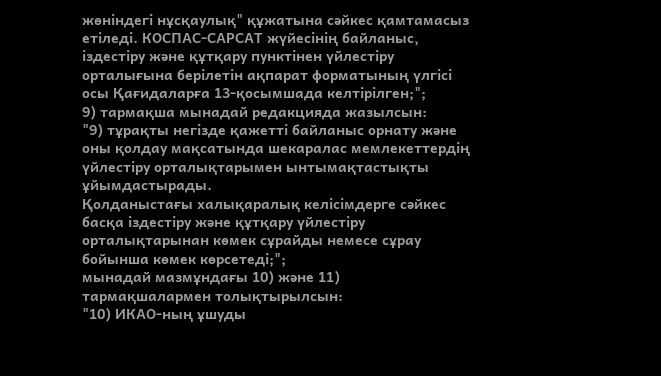жөніндегі нұсқаулық" құжатына сәйкес қамтамасыз етіледі. КОСПАС-САРСАТ жүйесінің байланыс, іздестіру және құтқару пунктінен үйлестіру орталығына берілетін ақпарат форматының үлгісі осы Қағидаларға 13-қосымшада келтірілген;";
9) тармақша мынадай редакцияда жазылсын:
"9) тұрақты негізде қажетті байланыс орнату және оны қолдау мақсатында шекаралас мемлекеттердің үйлестіру орталықтарымен ынтымақтастықты ұйымдастырады.
Қолданыстағы халықаралық келісімдерге сәйкес басқа іздестіру және құтқару үйлестіру орталықтарынан көмек сұрайды немесе сұрау бойынша көмек көрсетеді;";
мынадай мазмұндағы 10) және 11) тармақшалармен толықтырылсын:
"10) ИКАО-ның ұшуды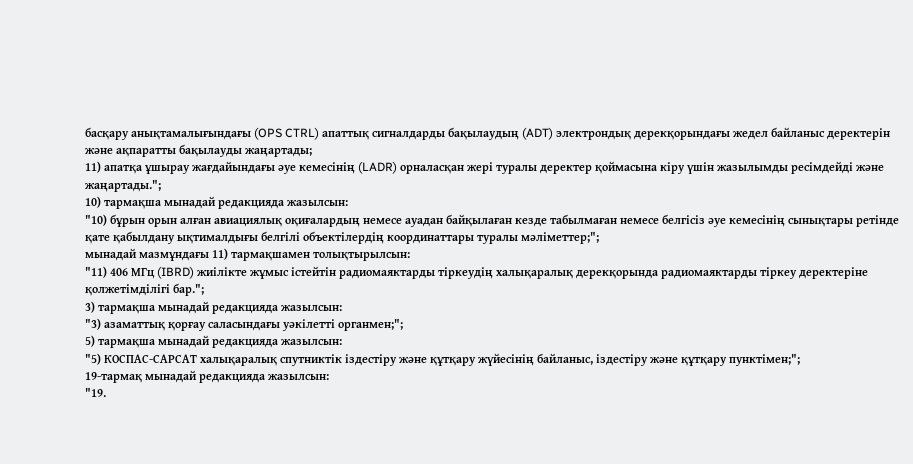басқару анықтамалығындағы (OPS CTRL) апаттық сигналдарды бақылаудың (ADT) электрондық дерекқорындағы жедел байланыс деректерін және ақпаратты бақылауды жаңартады;
11) апатқа ұшырау жағдайындағы әуе кемесінің (LADR) орналасқан жері туралы деректер қоймасына кіру үшін жазылымды ресімдейді және жаңартады.";
10) тармақша мынадай редакцияда жазылсын:
"10) бұрын орын алған авиациялық оқиғалардың немесе ауадан байқылаған кезде табылмаған немесе белгісіз әуе кемесінің сынықтары ретінде қате қабылдану ықтималдығы белгілі объектілердің координаттары туралы мәліметтер;";
мынадай мазмұндағы 11) тармақшамен толықтырылсын:
"11) 406 МГц (IBRD) жиілікте жұмыс істейтін радиомаяктарды тіркеудің халықаралық дерекқорында радиомаяктарды тіркеу деректеріне қолжетімділігі бар.";
3) тармақша мынадай редакцияда жазылсын:
"3) азаматтық қорғау саласындағы уәкілетті органмен;";
5) тармақша мынадай редакцияда жазылсын:
"5) КОСПАС-САРСАТ халықаралық спутниктік іздестіру және құтқару жүйесінің байланыс, іздестіру және құтқару пунктімен;";
19-тармақ мынадай редакцияда жазылсын:
"19.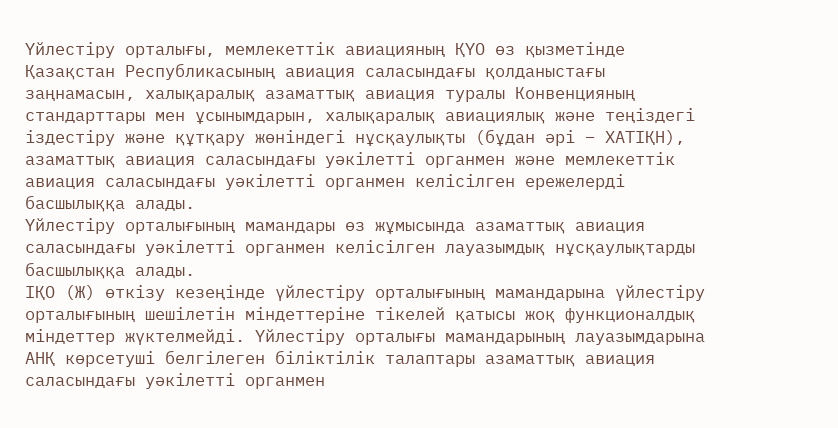Үйлестіру орталығы, мемлекеттік авиацияның ҚҮО өз қызметінде Қазақстан Республикасының авиация саласындағы қолданыстағы заңнамасын, халықаралық азаматтық авиация туралы Конвенцияның стандарттары мен ұсынымдарын, халықаралық авиациялық және теңіздегі іздестіру және құтқару жөніндегі нұсқаулықты (бұдан әрі – ХАТІҚН), азаматтық авиация саласындағы уәкілетті органмен және мемлекеттік авиация саласындағы уәкілетті органмен келісілген ережелерді басшылыққа алады.
Үйлестіру орталығының мамандары өз жұмысында азаматтық авиация саласындағы уәкілетті органмен келісілген лауазымдық нұсқаулықтарды басшылыққа алады.
ІҚО (Ж) өткізу кезеңінде үйлестіру орталығының мамандарына үйлестіру орталығының шешілетін міндеттеріне тікелей қатысы жоқ функционалдық міндеттер жүктелмейді. Үйлестіру орталығы мамандарының лауазымдарына АНҚ көрсетуші белгілеген біліктілік талаптары азаматтық авиация саласындағы уәкілетті органмен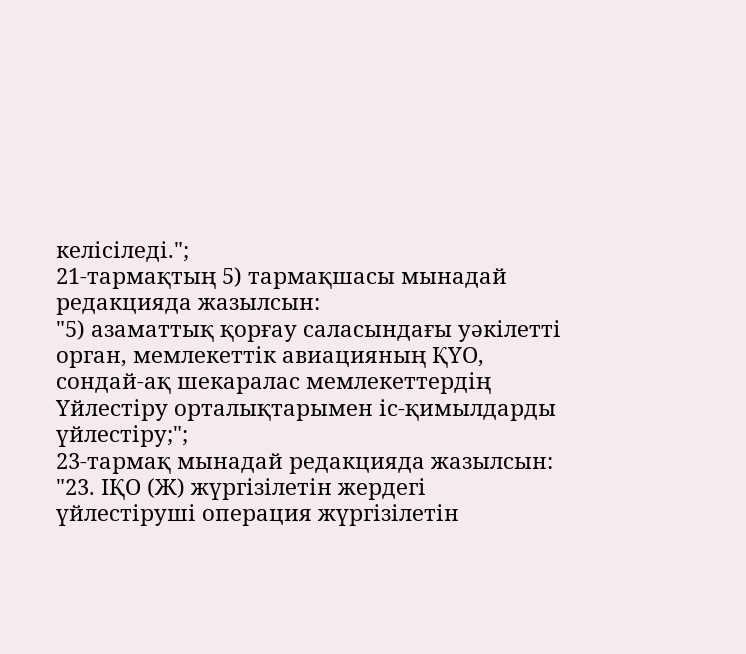келісіледі.";
21-тармақтың 5) тармақшасы мынадай редакцияда жазылсын:
"5) азаматтық қорғау саласындағы уәкілетті орган, мемлекеттік авиацияның ҚҮО, сондай-ақ шекаралас мемлекеттердің Үйлестіру орталықтарымен іс-қимылдарды үйлестіру;";
23-тармақ мынадай редакцияда жазылсын:
"23. ІҚО (Ж) жүргізілетін жердегі үйлестіруші операция жүргізілетін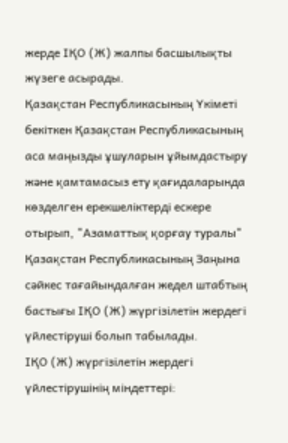жерде ІҚО (Ж) жалпы басшылықты жүзеге асырады.
Қазақстан Республикасының Үкіметі бекіткен Қазақстан Республикасының аса маңызды ұшуларын ұйымдастыру және қамтамасыз ету қағидаларында көзделген ерекшеліктерді ескере отырып, "Азаматтық қорғау туралы" Қазақстан Республикасының Заңына сәйкес тағайындалған жедел штабтың бастығы ІҚО (Ж) жүргізілетін жердегі үйлестіруші болып табылады.
ІҚО (Ж) жүргізілетін жердегі үйлестірушінің міндеттері: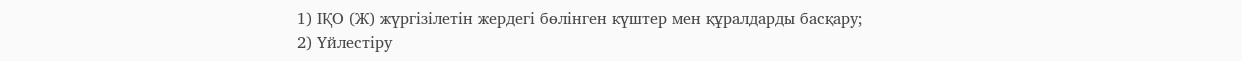1) ІҚО (Ж) жүргізілетін жердегі бөлінген күштер мен құралдарды басқару;
2) Үйлестіру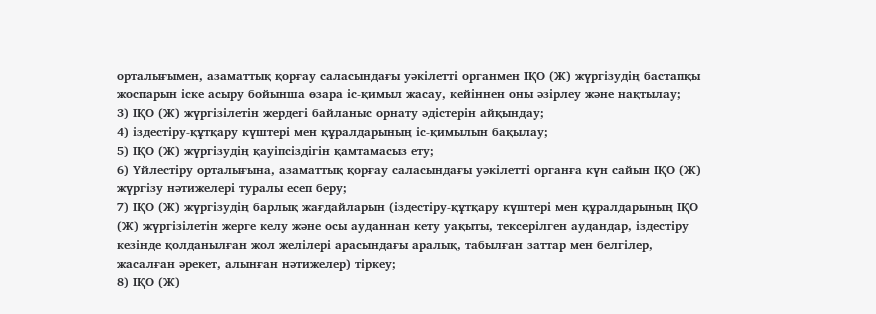орталығымен, азаматтық қорғау саласындағы уәкілетті органмен ІҚО (Ж) жүргізудің бастапқы жоспарын іске асыру бойынша өзара іс-қимыл жасау, кейіннен оны әзірлеу және нақтылау;
3) ІҚО (Ж) жүргізілетін жердегі байланыс орнату әдістерін айқындау;
4) іздестіру-құтқару күштері мен құралдарының іс-қимылын бақылау;
5) ІҚО (Ж) жүргізудің қауіпсіздігін қамтамасыз ету;
6) Үйлестіру орталығына, азаматтық қорғау саласындағы уәкілетті органға күн сайын ІҚО (Ж) жүргізу нәтижелері туралы есеп беру;
7) ІҚО (Ж) жүргізудің барлық жағдайларын (іздестіру-құтқару күштері мен құралдарының ІҚО (Ж) жүргізілетін жерге келу және осы ауданнан кету уақыты, тексерілген аудандар, іздестіру кезінде қолданылған жол желілері арасындағы аралық, табылған заттар мен белгілер, жасалған әрекет, алынған нәтижелер) тіркеу;
8) ІҚО (Ж)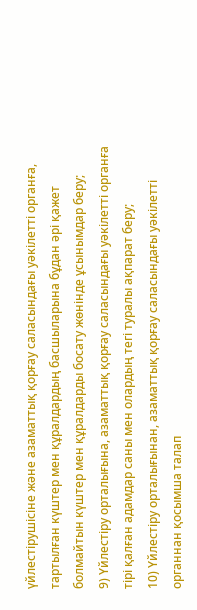үйлестірушісіне және азаматтық қорғау саласындағы уәкілетті органға, тартылған күштер мен құралдардың басшыларына бұдан әрі қажет болмайтын күштер мен құралдарды босату жөнінде ұсынымдар беру;
9) Үйлестіру орталығына, азаматтық қорғау саласындағы уәкілетті органға тірі қалған адамдар саны мен олардың тегі туралы ақпарат беру;
10) Үйлестіру орталығынан, азаматтық қорғау саласындағы уәкілетті органнан қосымша талап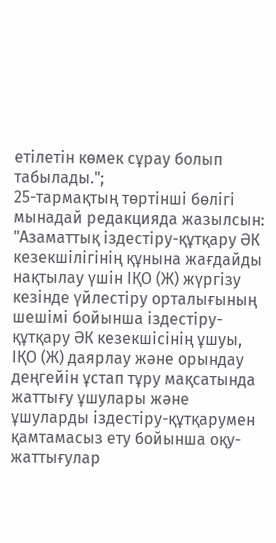етілетін көмек сұрау болып табылады.";
25-тармақтың төртінші бөлігі мынадай редакцияда жазылсын:
"Азаматтық іздестіру-құтқару ӘК кезекшілігінің құнына жағдайды нақтылау үшін ІҚО (Ж) жүргізу кезінде үйлестіру орталығының шешімі бойынша іздестіру-құтқару ӘК кезекшісінің ұшуы, ІҚО (Ж) даярлау және орындау деңгейін ұстап тұру мақсатында жаттығу ұшулары және ұшуларды іздестіру-құтқарумен қамтамасыз ету бойынша оқу-жаттығулар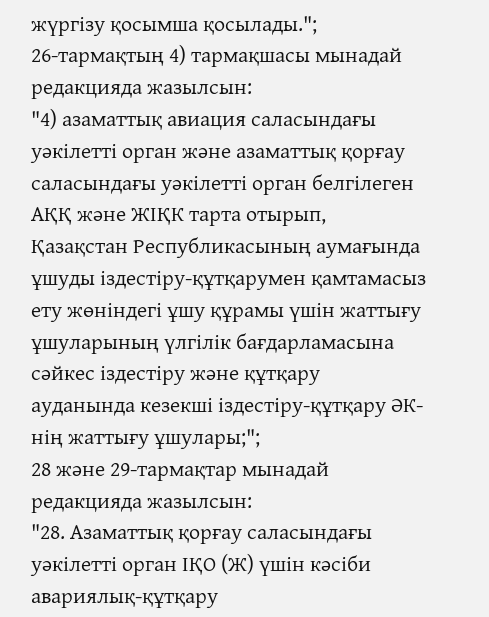жүргізу қосымша қосылады.";
26-тармақтың 4) тармақшасы мынадай редакцияда жазылсын:
"4) азаматтық авиация саласындағы уәкілетті орган және азаматтық қорғау саласындағы уәкілетті орган белгілеген АҚҚ және ЖІҚК тарта отырып, Қазақстан Республикасының аумағында ұшуды іздестіру-құтқарумен қамтамасыз ету жөніндегі ұшу құрамы үшін жаттығу ұшуларының үлгілік бағдарламасына сәйкес іздестіру және құтқару ауданында кезекші іздестіру-құтқару ӘК-нің жаттығу ұшулары;";
28 және 29-тармақтар мынадай редакцияда жазылсын:
"28. Азаматтық қорғау саласындағы уәкілетті орган ІҚО (Ж) үшін кәсіби авариялық-құтқару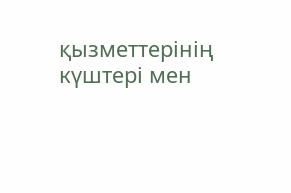қызметтерінің күштері мен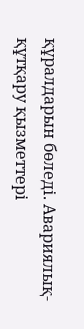құралдарын бөледі. Авариялық-құтқару қызметтері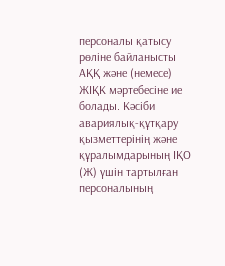персоналы қатысу рөліне байланысты АҚҚ және (немесе) ЖІҚК мәртебесіне ие болады. Кәсіби авариялық-құтқару қызметтерінің және құралымдарының ІҚО (Ж) үшін тартылған персоналының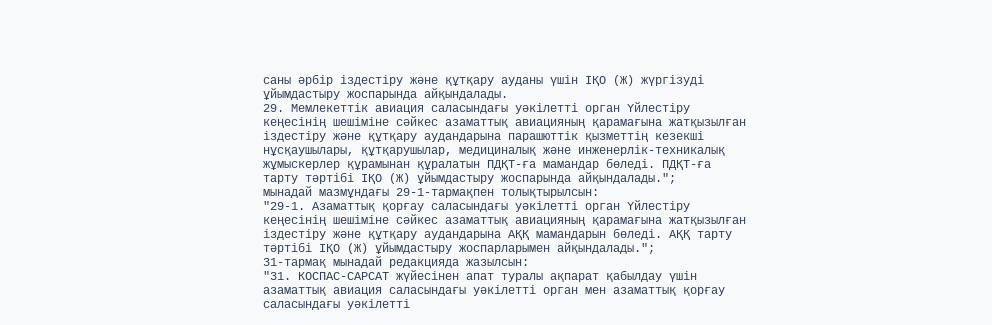саны әрбір іздестіру және құтқару ауданы үшін ІҚО (Ж) жүргізуді ұйымдастыру жоспарында айқындалады.
29. Мемлекеттік авиация саласындағы уәкілетті орган Үйлестіру кеңесінің шешіміне сәйкес азаматтық авиацияның қарамағына жатқызылған іздестіру және құтқару аудандарына парашюттік қызметтің кезекші нұсқаушылары, құтқарушылар, медициналық және инженерлік-техникалық жұмыскерлер құрамынан құралатын ПДҚТ-ға мамандар бөледі. ПДҚТ-ға тарту тәртібі ІҚО (Ж) ұйымдастыру жоспарында айқындалады.";
мынадай мазмұндағы 29-1-тармақпен толықтырылсын:
"29-1. Азаматтық қорғау саласындағы уәкілетті орган Үйлестіру кеңесінің шешіміне сәйкес азаматтық авиацияның қарамағына жатқызылған іздестіру және құтқару аудандарына АҚҚ мамандарын бөледі. АҚҚ тарту тәртібі ІҚО (Ж) ұйымдастыру жоспарларымен айқындалады.";
31-тармақ мынадай редакцияда жазылсын:
"31. КОСПАС-САРСАТ жүйесінен апат туралы ақпарат қабылдау үшін азаматтық авиация саласындағы уәкілетті орган мен азаматтық қорғау саласындағы уәкілетті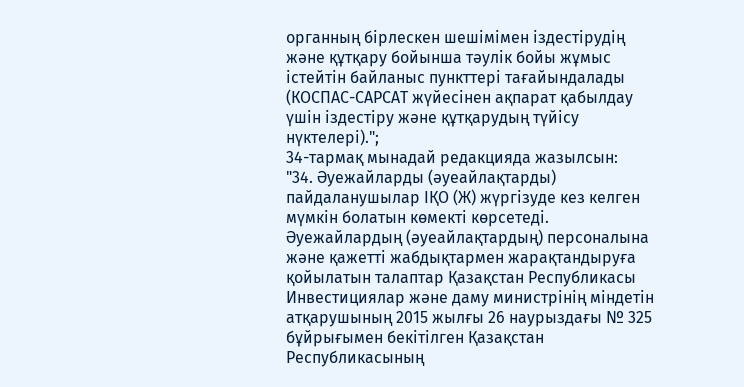органның бірлескен шешімімен іздестірудің және құтқару бойынша тәулік бойы жұмыс істейтін байланыс пункттері тағайындалады (КОСПАС-САРСАТ жүйесінен ақпарат қабылдау үшін іздестіру және құтқарудың түйісу нүктелері).";
34-тармақ мынадай редакцияда жазылсын:
"34. Әуежайларды (әуеайлақтарды) пайдаланушылар ІҚО (Ж) жүргізуде кез келген мүмкін болатын көмекті көрсетеді.
Әуежайлардың (әуеайлақтардың) персоналына және қажетті жабдықтармен жарақтандыруға қойылатын талаптар Қазақстан Республикасы Инвестициялар және даму министрінің міндетін атқарушының 2015 жылғы 26 наурыздағы № 325 бұйрығымен бекітілген Қазақстан Республикасының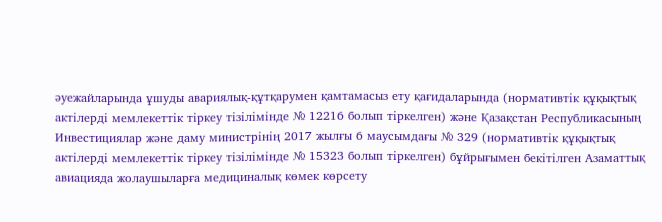әуежайларында ұшуды авариялық-құтқарумен қамтамасыз ету қағидаларында (нормативтік құқықтық актілерді мемлекеттік тіркеу тізілімінде № 12216 болып тіркелген) және Қазақстан Республикасының Инвестициялар және даму министрінің 2017 жылғы 6 маусымдағы № 329 (нормативтік құқықтық актілерді мемлекеттік тіркеу тізілімінде № 15323 болып тіркелген) бұйрығымен бекітілген Азаматтық авиацияда жолаушыларға медициналық көмек көрсету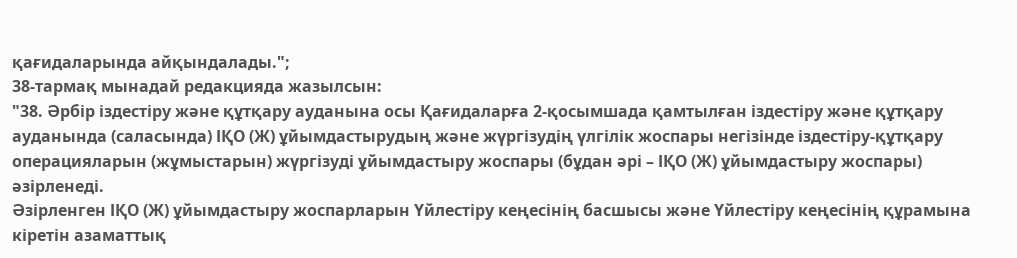қағидаларында айқындалады.";
38-тармақ мынадай редакцияда жазылсын:
"38. Әрбір іздестіру және құтқару ауданына осы Қағидаларға 2-қосымшада қамтылған іздестіру және құтқару ауданында (саласында) ІҚО (Ж) ұйымдастырудың және жүргізудің үлгілік жоспары негізінде іздестіру-құтқару операцияларын (жұмыстарын) жүргізуді ұйымдастыру жоспары (бұдан әрі – ІҚО (Ж) ұйымдастыру жоспары) әзірленеді.
Әзірленген ІҚО (Ж) ұйымдастыру жоспарларын Үйлестіру кеңесінің басшысы және Үйлестіру кеңесінің құрамына кіретін азаматтық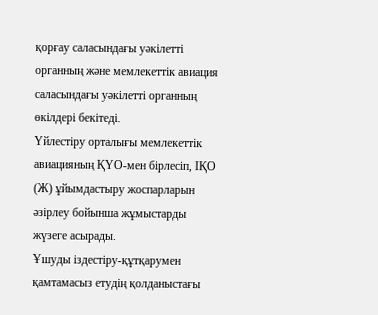қорғау саласындағы уәкілетті органның және мемлекеттік авиация саласындағы уәкілетті органның өкілдері бекітеді.
Үйлестіру орталығы мемлекеттік авиацияның ҚҮО-мен бірлесіп, ІҚО (Ж) ұйымдастыру жоспарларын әзірлеу бойынша жұмыстарды жүзеге асырады.
Ұшуды іздестіру-құтқарумен қамтамасыз етудің қолданыстағы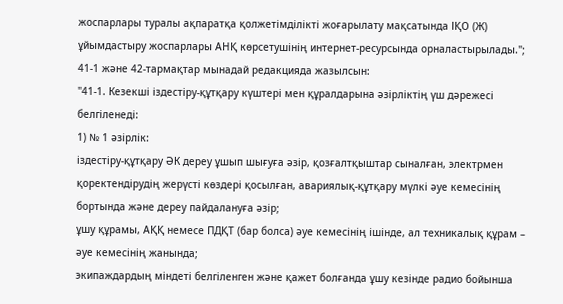жоспарлары туралы ақпаратқа қолжетімділікті жоғарылату мақсатында ІҚО (Ж) ұйымдастыру жоспарлары АНҚ көрсетушінің интернет-ресурсында орналастырылады.";
41-1 және 42-тармақтар мынадай редакцияда жазылсын:
"41-1. Кезекші іздестіру-құтқару күштері мен құралдарына әзірліктің үш дәрежесі белгіленеді:
1) № 1 әзірлік:
іздестіру-құтқару ӘК дереу ұшып шығуға әзір, қозғалтқыштар сыналған, электрмен қоректендірудің жерүсті көздері қосылған, авариялық-құтқару мүлкі әуе кемесінің бортында және дереу пайдалануға әзір;
ұшу құрамы, АҚҚ немесе ПДҚТ (бар болса) әуе кемесінің ішінде, ал техникалық құрам – әуе кемесінің жанында;
экипаждардың міндеті белгіленген және қажет болғанда ұшу кезінде радио бойынша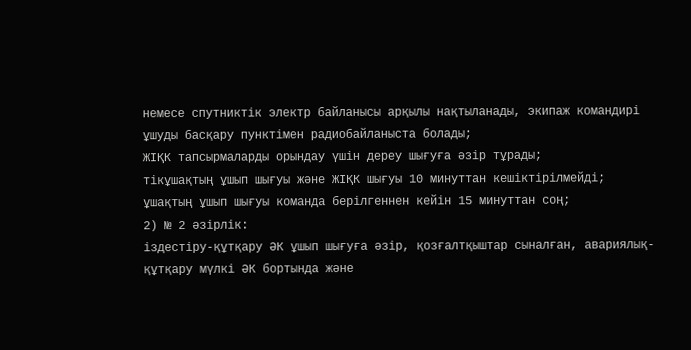немесе спутниктік электр байланысы арқылы нақтыланады, экипаж командирі ұшуды басқару пунктімен радиобайланыста болады;
ЖІҚК тапсырмаларды орындау үшін дереу шығуға әзір тұрады;
тікұшақтың ұшып шығуы және ЖІҚК шығуы 10 минуттан кешіктірілмейді;
ұшақтың ұшып шығуы команда берілгеннен кейін 15 минуттан соң;
2) № 2 әзірлік:
іздестіру-құтқару ӘК ұшып шығуға әзір, қозғалтқыштар сыналған, авариялық-құтқару мүлкі ӘК бортында және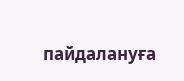пайдалануға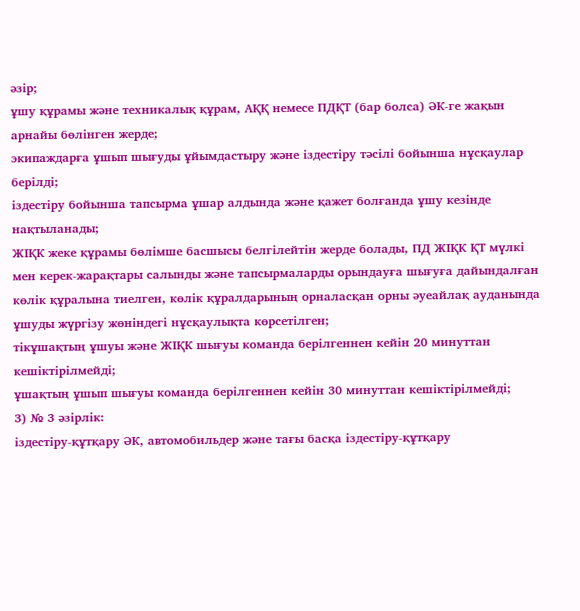әзір;
ұшу құрамы және техникалық құрам, АҚҚ немесе ПДҚТ (бар болса) ӘК-ге жақын арнайы бөлінген жерде;
экипаждарға ұшып шығуды ұйымдастыру және іздестіру тәсілі бойынша нұсқаулар берілді;
іздестіру бойынша тапсырма ұшар алдында және қажет болғанда ұшу кезінде нақтыланады;
ЖІҚК жеке құрамы бөлімше басшысы белгілейтін жерде болады, ПД ЖІҚК ҚТ мүлкі мен керек-жарақтары салынды және тапсырмаларды орындауға шығуға дайындалған көлік құралына тиелген, көлік құралдарының орналасқан орны әуеайлақ ауданында ұшуды жүргізу жөніндегі нұсқаулықта көрсетілген;
тікұшақтың ұшуы және ЖІҚК шығуы команда берілгеннен кейін 20 минуттан кешіктірілмейді;
ұшақтың ұшып шығуы команда берілгеннен кейін 30 минуттан кешіктірілмейді;
3) № 3 әзірлік:
іздестіру-құтқару ӘК, автомобильдер және тағы басқа іздестіру-құтқару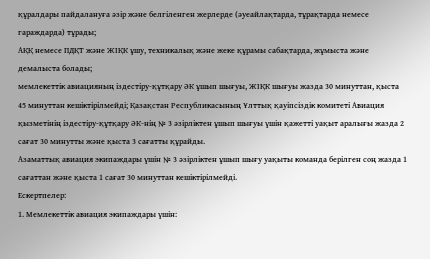құралдары пайдалануға әзір және белгіленген жерлерде (әуеайлақтарда, тұрақтарда немесе гараждарда) тұрады;
АҚҚ немесе ПДҚТ және ЖІҚК ұшу, техникалық және жеке құрамы сабақтарда, жұмыста және демалыста болады;
мемлекеттік авиацияның іздестіру-құтқару ӘК ұшып шығуы, ЖІҚК шығуы жазда 30 минуттан, қыста 45 минуттан кешіктірілмейді; Қазақстан Республикасының Ұлттық қауіпсіздік комитеті Авиация қызметінің іздестіру-құтқару ӘК-нің № 3 әзірліктен ұшып шығуы үшін қажетті уақыт аралығы жазда 2 сағат 30 минутты және қыста 3 сағатты құрайды.
Азаматтық авиация экипаждары үшін № 3 әзірліктен ұшып шығу уақыты команда берілген соң жазда 1 сағаттан және қыста 1 сағат 30 минуттан кешіктірілмейді.
Ескертпелер:
1. Мемлекеттік авиация экипаждары үшін: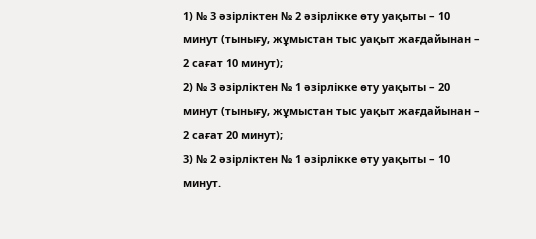1) № 3 әзірліктен № 2 әзірлікке өту уақыты – 10 минут (тынығу, жұмыстан тыс уақыт жағдайынан – 2 сағат 10 минут);
2) № 3 әзірліктен № 1 әзірлікке өту уақыты – 20 минут (тынығу, жұмыстан тыс уақыт жағдайынан – 2 сағат 20 минут);
3) № 2 әзірліктен № 1 әзірлікке өту уақыты – 10 минут.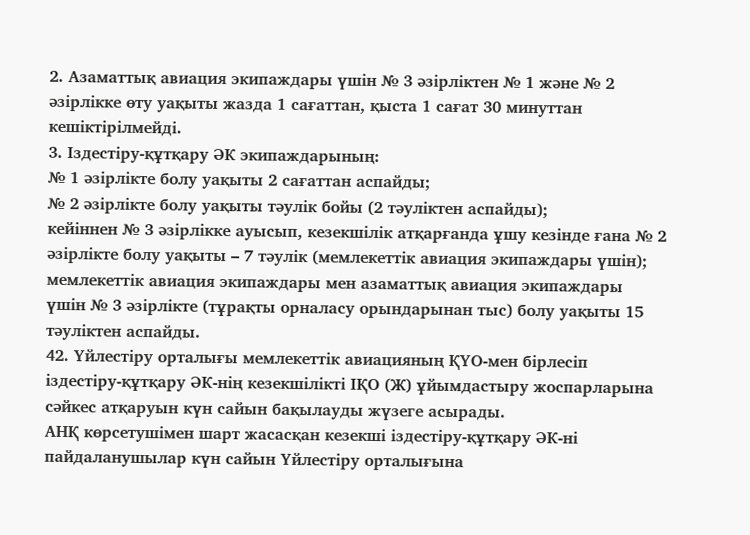2. Азаматтық авиация экипаждары үшін № 3 әзірліктен № 1 және № 2 әзірлікке өту уақыты жазда 1 сағаттан, қыста 1 сағат 30 минуттан кешіктірілмейді.
3. Іздестіру-құтқару ӘК экипаждарының:
№ 1 әзірлікте болу уақыты 2 сағаттан аспайды;
№ 2 әзірлікте болу уақыты тәулік бойы (2 тәуліктен аспайды);
кейіннен № 3 әзірлікке ауысып, кезекшілік атқарғанда ұшу кезінде ғана № 2 әзірлікте болу уақыты – 7 тәулік (мемлекеттік авиация экипаждары үшін);
мемлекеттік авиация экипаждары мен азаматтық авиация экипаждары үшін № 3 әзірлікте (тұрақты орналасу орындарынан тыс) болу уақыты 15 тәуліктен аспайды.
42. Үйлестіру орталығы мемлекеттік авиацияның ҚҮО-мен бірлесіп іздестіру-құтқару ӘК-нің кезекшілікті ІҚО (Ж) ұйымдастыру жоспарларына сәйкес атқаруын күн сайын бақылауды жүзеге асырады.
АНҚ көрсетушімен шарт жасасқан кезекші іздестіру-құтқару ӘК-ні пайдаланушылар күн сайын Үйлестіру орталығына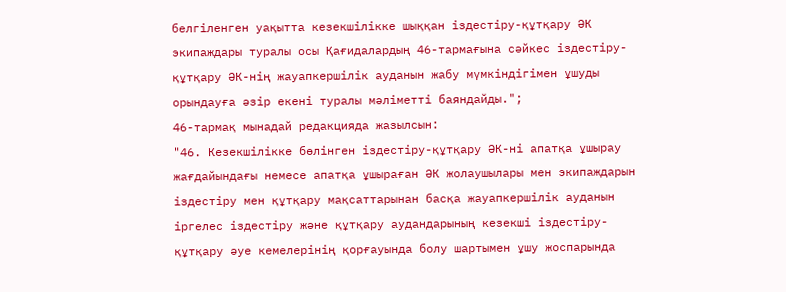белгіленген уақытта кезекшілікке шыққан іздестіру-құтқару ӘК экипаждары туралы осы Қағидалардың 46-тармағына сәйкес іздестіру-құтқару ӘК-нің жауапкершілік ауданын жабу мүмкіндігімен ұшуды орындауға әзір екені туралы мәліметті баяндайды.";
46-тармақ мынадай редакцияда жазылсын:
"46. Кезекшілікке бөлінген іздестіру-құтқару ӘК-ні апатқа ұшырау жағдайындағы немесе апатқа ұшыраған ӘК жолаушылары мен экипаждарын іздестіру мен құтқару мақсаттарынан басқа жауапкершілік ауданын іргелес іздестіру және құтқару аудандарының кезекші іздестіру-құтқару әуе кемелерінің қорғауында болу шартымен ұшу жоспарында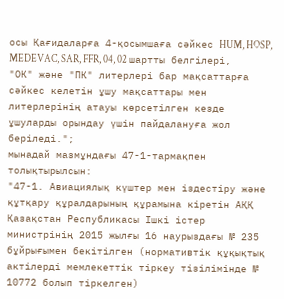осы Қағидаларға 4-қосымшаға сәйкес HUM, HOSP, MEDEVAC, SAR, FFR, 04, 02 шартты белгілері, "ОК" және "ПК" литерлері бар мақсаттарға сәйкес келетін ұшу мақсаттары мен литерлерінің атауы көрсетілген кезде ұшуларды орындау үшін пайдалануға жол беріледі.";
мынадай мазмұндағы 47-1-тармақпен толықтырылсын:
"47-1. Авиациялық күштер мен іздестіру және құтқару құралдарының құрамына кіретін АҚҚ Қазақстан Республикасы Ішкі істер министрінің 2015 жылғы 16 наурыздағы № 235 бұйрығымен бекітілген (нормативтік құқықтық актілерді мемлекеттік тіркеу тізілімінде № 10772 болып тіркелген)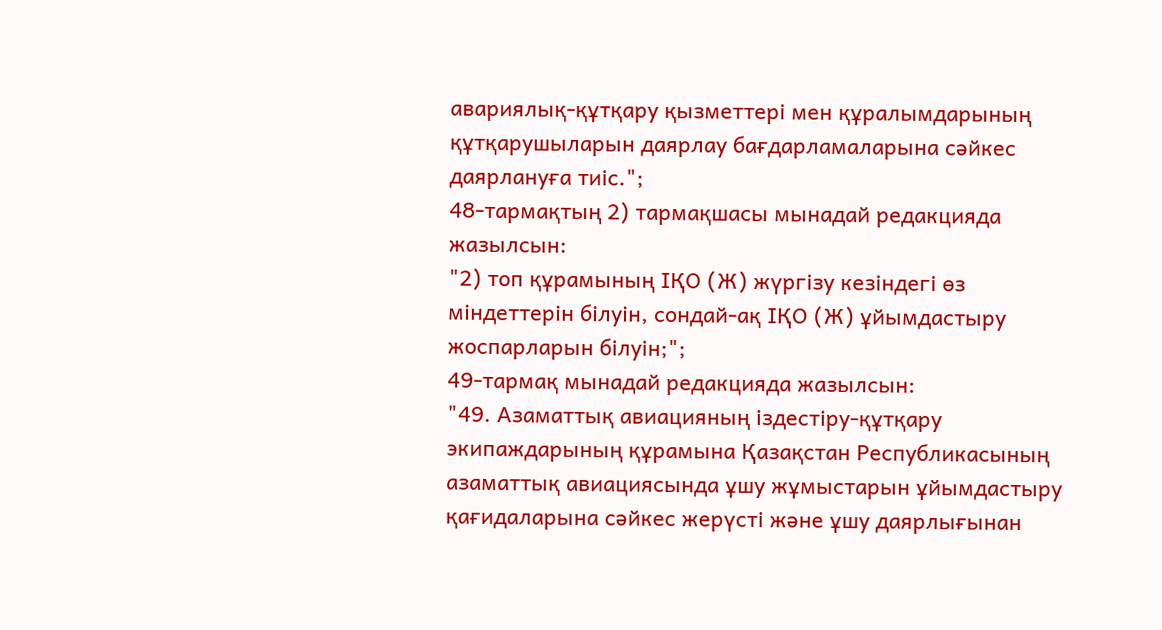авариялық-құтқару қызметтері мен құралымдарының құтқарушыларын даярлау бағдарламаларына сәйкес даярлануға тиіс.";
48-тармақтың 2) тармақшасы мынадай редакцияда жазылсын:
"2) топ құрамының ІҚО (Ж) жүргізу кезіндегі өз міндеттерін білуін, сондай-ақ ІҚО (Ж) ұйымдастыру жоспарларын білуін;";
49-тармақ мынадай редакцияда жазылсын:
"49. Азаматтық авиацияның іздестіру-құтқару экипаждарының құрамына Қазақстан Республикасының азаматтық авиациясында ұшу жұмыстарын ұйымдастыру қағидаларына сәйкес жерүсті және ұшу даярлығынан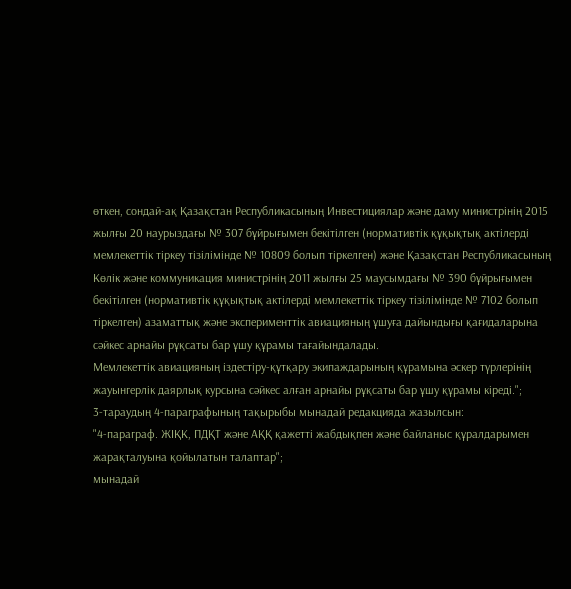өткен, сондай-ақ Қазақстан Республикасының Инвестициялар және даму министрінің 2015 жылғы 20 наурыздағы № 307 бұйрығымен бекітілген (нормативтік құқықтық актілерді мемлекеттік тіркеу тізілімінде № 10809 болып тіркелген) және Қазақстан Республикасының Көлік және коммуникация министрінің 2011 жылғы 25 маусымдағы № 390 бұйрығымен бекітілген (нормативтік құқықтық актілерді мемлекеттік тіркеу тізілімінде № 7102 болып тіркелген) азаматтық және эксперименттік авиацияның ұшуға дайындығы қағидаларына сәйкес арнайы рұқсаты бар ұшу құрамы тағайындалады.
Мемлекеттік авиацияның іздестіру-құтқару экипаждарының құрамына әскер түрлерінің жауынгерлік даярлық курсына сәйкес алған арнайы рұқсаты бар ұшу құрамы кіреді.";
3-тараудың 4-параграфының тақырыбы мынадай редакцияда жазылсын:
"4-параграф. ЖІҚК, ПДҚТ және АҚҚ қажетті жабдықпен және байланыс құралдарымен жарақталуына қойылатын талаптар";
мынадай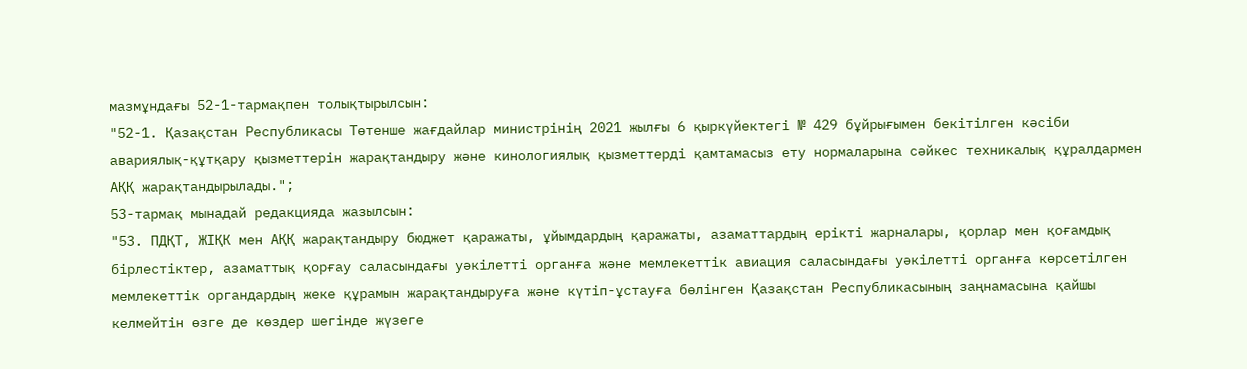мазмұндағы 52-1-тармақпен толықтырылсын:
"52-1. Қазақстан Республикасы Төтенше жағдайлар министрінің 2021 жылғы 6 қыркүйектегі № 429 бұйрығымен бекітілген кәсіби авариялық-құтқару қызметтерін жарақтандыру және кинологиялық қызметтерді қамтамасыз ету нормаларына сәйкес техникалық құралдармен АҚҚ жарақтандырылады.";
53-тармақ мынадай редакцияда жазылсын:
"53. ПДҚТ, ЖІҚК мен АҚҚ жарақтандыру бюджет қаражаты, ұйымдардың қаражаты, азаматтардың ерікті жарналары, қорлар мен қоғамдық бірлестіктер, азаматтық қорғау саласындағы уәкілетті органға және мемлекеттік авиация саласындағы уәкілетті органға көрсетілген мемлекеттік органдардың жеке құрамын жарақтандыруға және күтіп-ұстауға бөлінген Қазақстан Республикасының заңнамасына қайшы келмейтін өзге де көздер шегінде жүзеге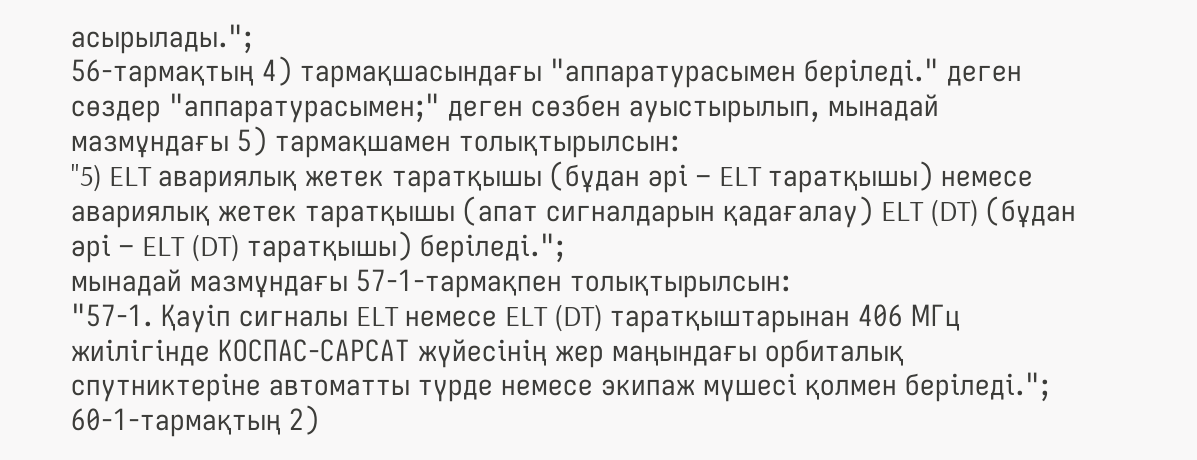асырылады.";
56-тармақтың 4) тармақшасындағы "аппаратурасымен беріледі." деген сөздер "аппаратурасымен;" деген сөзбен ауыстырылып, мынадай мазмұндағы 5) тармақшамен толықтырылсын:
"5) ELT авариялық жетек таратқышы (бұдан әрі – ELT таратқышы) немесе авариялық жетек таратқышы (апат сигналдарын қадағалау) ELT (DT) (бұдан әрі – ELT (DT) таратқышы) беріледі.";
мынадай мазмұндағы 57-1-тармақпен толықтырылсын:
"57-1. Қауіп сигналы ELT немесе ELT (DT) таратқыштарынан 406 МГц жиілігінде КОСПАС-САРСАТ жүйесінің жер маңындағы орбиталық спутниктеріне автоматты түрде немесе экипаж мүшесі қолмен беріледі.";
60-1-тармақтың 2)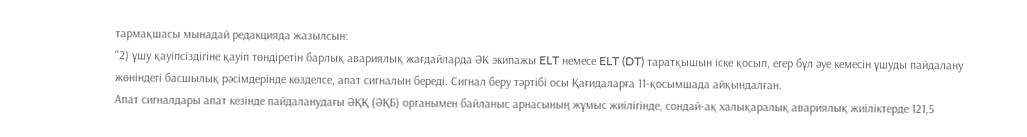тармақшасы мынадай редакцияда жазылсын:
"2) ұшу қауіпсіздігіне қауіп төндіретін барлық авариялық жағдайларда ӘК экипажы ELT немесе ELT (DT) таратқышын іске қосып, егер бұл әуе кемесін ұшуды пайдалану жөніндегі басшылық рәсімдерінде көзделсе, апат сигналын береді. Сигнал беру тәртібі осы Қағидаларға 11-қосымшада айқындалған.
Апат сигналдары апат кезінде пайдаланудағы ӘҚҚ (ӘҚБ) органымен байланыс арнасының жұмыс жиілігінде, сондай-ақ халықаралық авариялық жиіліктерде 121,5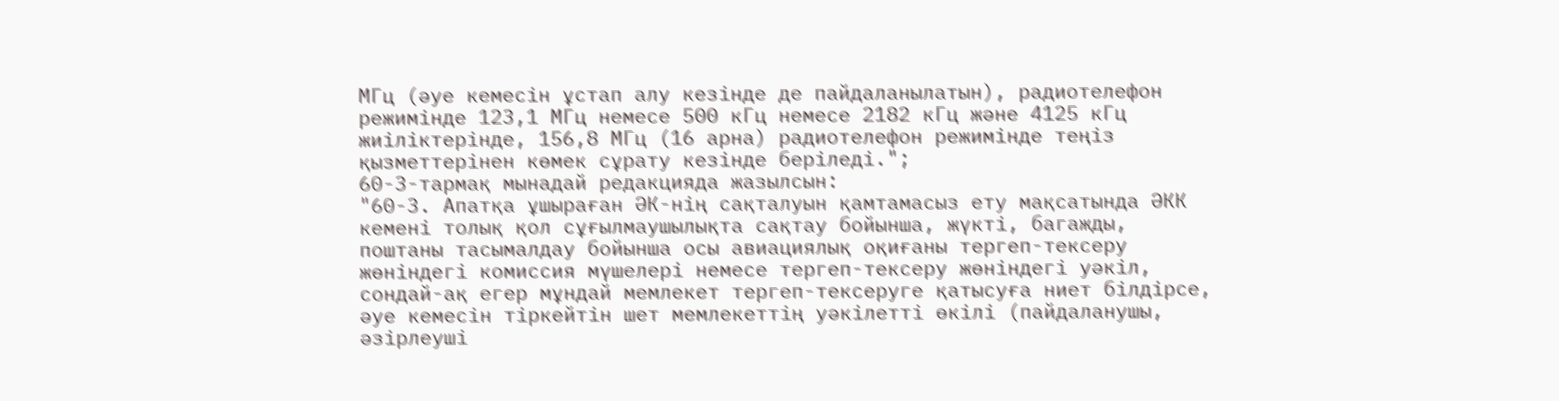МГц (әуе кемесін ұстап алу кезінде де пайдаланылатын), радиотелефон режимінде 123,1 МГц немесе 500 кГц немесе 2182 кГц және 4125 кГц жиіліктерінде, 156,8 МГц (16 арна) радиотелефон режимінде теңіз қызметтерінен көмек сұрату кезінде беріледі.";
60-3-тармақ мынадай редакцияда жазылсын:
"60-3. Апатқа ұшыраған ӘК-нің сақталуын қамтамасыз ету мақсатында ӘКК кемені толық қол сұғылмаушылықта сақтау бойынша, жүкті, багажды, поштаны тасымалдау бойынша осы авиациялық оқиғаны тергеп-тексеру жөніндегі комиссия мүшелері немесе тергеп-тексеру жөніндегі уәкіл, сондай-ақ егер мұндай мемлекет тергеп-тексеруге қатысуға ниет білдірсе, әуе кемесін тіркейтін шет мемлекеттің уәкілетті өкілі (пайдаланушы, әзірлеуші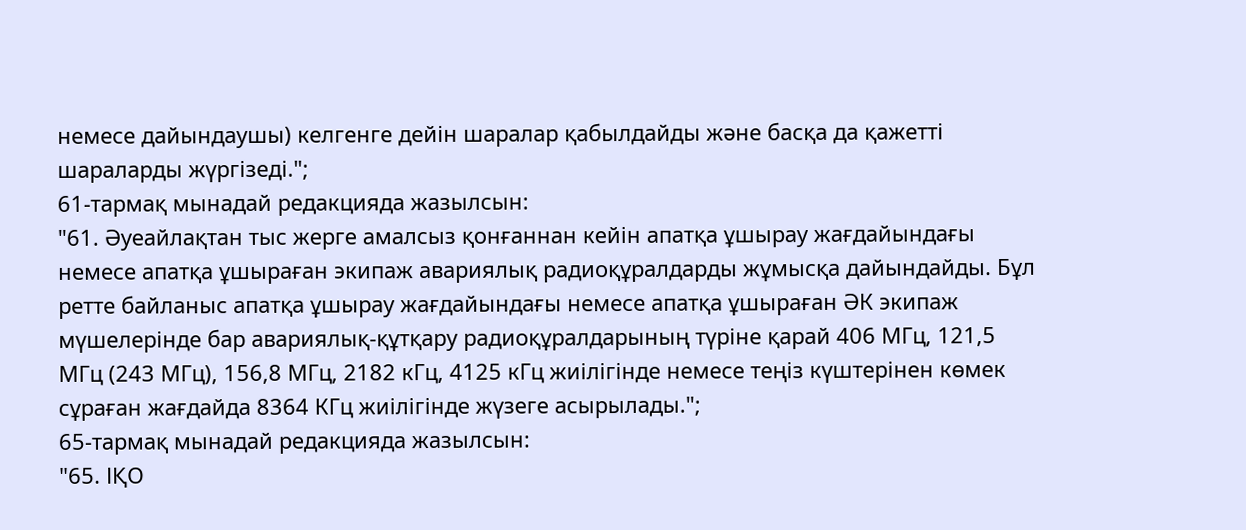немесе дайындаушы) келгенге дейін шаралар қабылдайды және басқа да қажетті шараларды жүргізеді.";
61-тармақ мынадай редакцияда жазылсын:
"61. Әуеайлақтан тыс жерге амалсыз қонғаннан кейін апатқа ұшырау жағдайындағы немесе апатқа ұшыраған экипаж авариялық радиоқұралдарды жұмысқа дайындайды. Бұл ретте байланыс апатқа ұшырау жағдайындағы немесе апатқа ұшыраған ӘК экипаж мүшелерінде бар авариялық-құтқару радиоқұралдарының түріне қарай 406 МГц, 121,5 МГц (243 МГц), 156,8 МГц, 2182 кГц, 4125 кГц жиілігінде немесе теңіз күштерінен көмек сұраған жағдайда 8364 КГц жиілігінде жүзеге асырылады.";
65-тармақ мынадай редакцияда жазылсын:
"65. ІҚО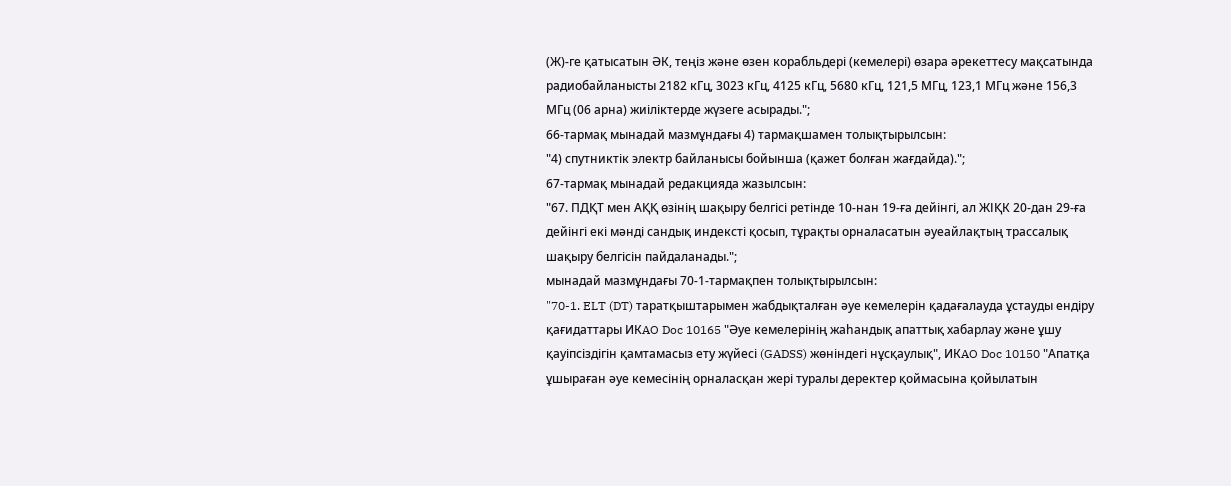(Ж)-ге қатысатын ӘК, теңіз және өзен корабльдері (кемелері) өзара әрекеттесу мақсатында радиобайланысты 2182 кГц, 3023 кГц, 4125 кГц, 5680 кГц, 121,5 МГц, 123,1 МГц және 156,3 МГц (06 арна) жиіліктерде жүзеге асырады.";
66-тармақ мынадай мазмұндағы 4) тармақшамен толықтырылсын:
"4) спутниктік электр байланысы бойынша (қажет болған жағдайда).";
67-тармақ мынадай редакцияда жазылсын:
"67. ПДҚТ мен АҚҚ өзінің шақыру белгісі ретінде 10-нан 19-ға дейінгі, ал ЖІҚК 20-дан 29-ға дейінгі екі мәнді сандық индексті қосып, тұрақты орналасатын әуеайлақтың трассалық шақыру белгісін пайдаланады.";
мынадай мазмұндағы 70-1-тармақпен толықтырылсын:
"70-1. ELT (DT) таратқыштарымен жабдықталған әуе кемелерін қадағалауда ұстауды ендіру қағидаттары ИКAO Doc 10165 "Әуе кемелерінің жаһандық апаттық хабарлау және ұшу қауіпсіздігін қамтамасыз ету жүйесі (GADSS) жөніндегі нұсқаулық", ИКAO Doc 10150 "Апатқа ұшыраған әуе кемесінің орналасқан жері туралы деректер қоймасына қойылатын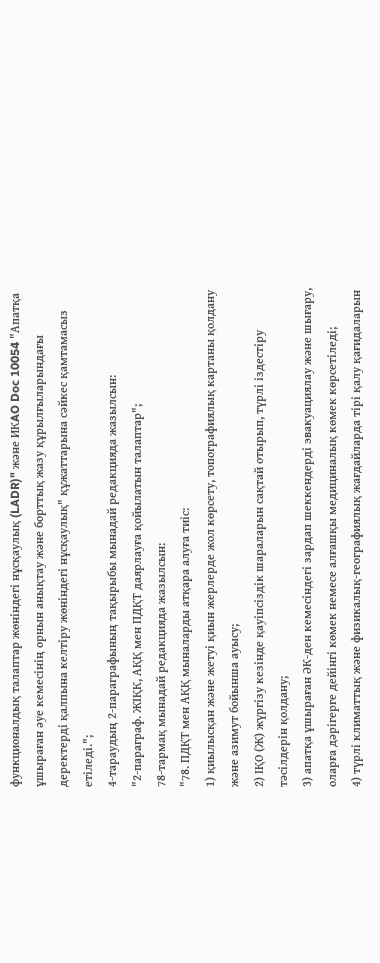функционалдық талаптар жөніндегі нұсқаулық (LADR)" және ИКAO Doc 10054 "Апатқа ұшыраған әуе кемесінің орнын анықтау және борттық жазу құрылғыларындағы деректерді қалпына келтіру жөніндегі нұсқаулық" құжаттарына сәйкес қамтамасыз етіледі.";
4-тараудың 2-параграфының тақырыбы мынадай редакцияда жазылсын:
"2-параграф. ЖІҚК, АҚҚ мен ПДҚТ даярлауға қойылатын талаптар";
78-тармақ мынадай редакцияда жазылсын:
"78. ПДҚТ мен АҚҚ мыналарды атқара алуға тиіс:
1) қиылысқан және жетуі қиын жерлерде жол көрсету, топографиялық картаны қолдану және азимут бойынша ауысу;
2) ІҚО (Ж) жүргізу кезінде қауіпсіздік шараларын сақтай отырып, түрлі іздестіру тәсілдерін қолдану;
3) апатқа ұшыраған ӘК-ден кемесіндегі зардап шеккендерді эвакуациялау және шығару, оларға дәрігерге дейінгі көмек немесе алғашқы медициналық көмек көрсетіледі;
4) түрлі климаттық және физикалық-географиялық жағдайларда тірі қалу қағидаларын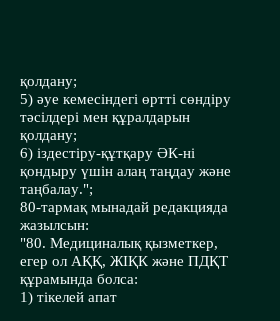қолдану;
5) әуе кемесіндегі өртті сөндіру тәсілдері мен құралдарын қолдану;
6) іздестіру-құтқару ӘК-ні қондыру үшін алаң таңдау және таңбалау.";
80-тармақ мынадай редакцияда жазылсын:
"80. Медициналық қызметкер, егер ол АҚҚ, ЖІҚК және ПДҚТ құрамында болса:
1) тікелей апат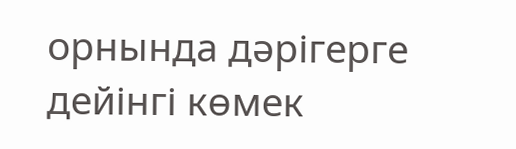орнында дәрігерге дейінгі көмек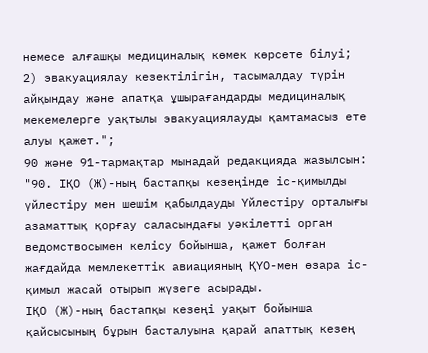немесе алғашқы медициналық көмек көрсете білуі;
2) эвакуациялау кезектілігін, тасымалдау түрін айқындау және апатқа ұшырағандарды медициналық мекемелерге уақтылы эвакуациялауды қамтамасыз ете алуы қажет.";
90 және 91-тармақтар мынадай редакцияда жазылсын:
"90. ІҚО (Ж)-ның бастапқы кезеңінде іс-қимылды үйлестіру мен шешім қабылдауды Үйлестіру орталығы азаматтық қорғау саласындағы уәкілетті орган ведомствосымен келісу бойынша, қажет болған жағдайда мемлекеттік авиацияның ҚҮО-мен өзара іс-қимыл жасай отырып жүзеге асырады.
ІҚО (Ж)-ның бастапқы кезеңі уақыт бойынша қайсысының бұрын басталуына қарай апаттық кезең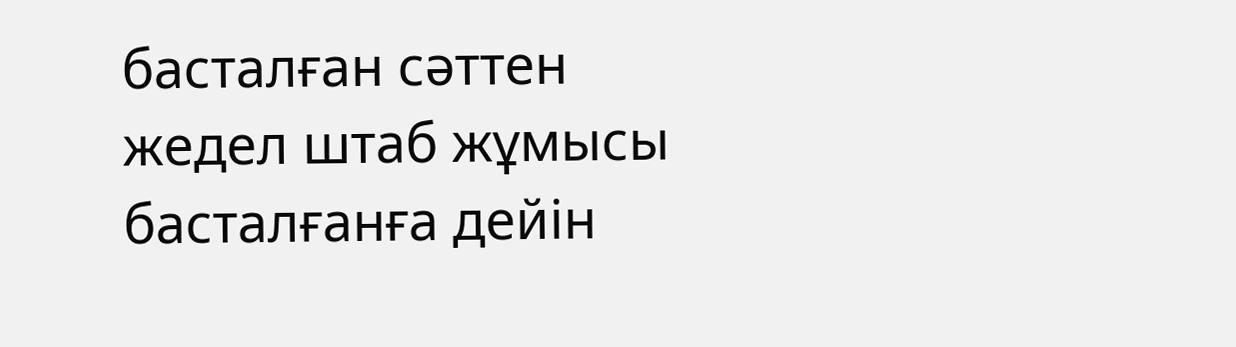басталған сәттен жедел штаб жұмысы басталғанға дейін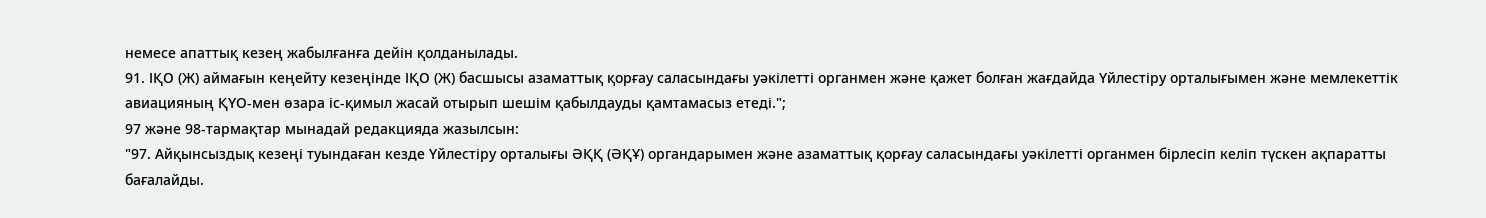немесе апаттық кезең жабылғанға дейін қолданылады.
91. ІҚО (Ж) аймағын кеңейту кезеңінде ІҚО (Ж) басшысы азаматтық қорғау саласындағы уәкілетті органмен және қажет болған жағдайда Үйлестіру орталығымен және мемлекеттік авиацияның ҚҮО-мен өзара іс-қимыл жасай отырып шешім қабылдауды қамтамасыз етеді.";
97 және 98-тармақтар мынадай редакцияда жазылсын:
"97. Айқынсыздық кезеңі туындаған кезде Үйлестіру орталығы ӘҚҚ (ӘҚҰ) органдарымен және азаматтық қорғау саласындағы уәкілетті органмен бірлесіп келіп түскен ақпаратты бағалайды.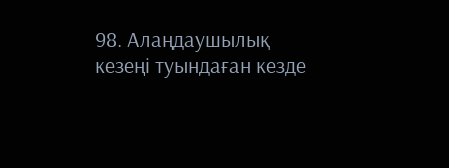98. Алаңдаушылық кезеңі туындаған кезде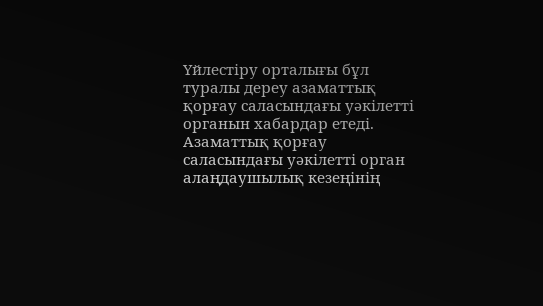Үйлестіру орталығы бұл туралы дереу азаматтық қорғау саласындағы уәкілетті органын хабардар етеді.
Азаматтық қорғау саласындағы уәкілетті орган алаңдаушылық кезеңінің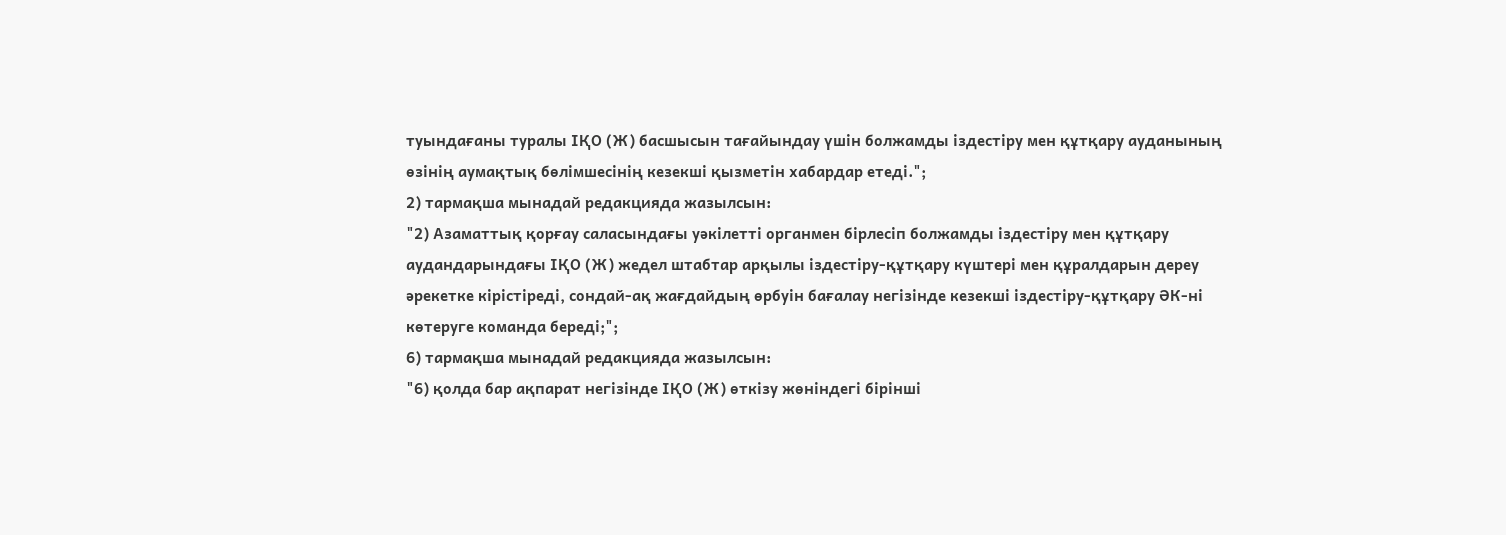туындағаны туралы ІҚО (Ж) басшысын тағайындау үшін болжамды іздестіру мен құтқару ауданының өзінің аумақтық бөлімшесінің кезекші қызметін хабардар етеді.";
2) тармақша мынадай редакцияда жазылсын:
"2) Азаматтық қорғау саласындағы уәкілетті органмен бірлесіп болжамды іздестіру мен құтқару аудандарындағы ІҚО (Ж) жедел штабтар арқылы іздестіру-құтқару күштері мен құралдарын дереу әрекетке кірістіреді, сондай-ақ жағдайдың өрбуін бағалау негізінде кезекші іздестіру-құтқару ӘК-ні көтеруге команда береді;";
6) тармақша мынадай редакцияда жазылсын:
"6) қолда бар ақпарат негізінде ІҚО (Ж) өткізу жөніндегі бірінші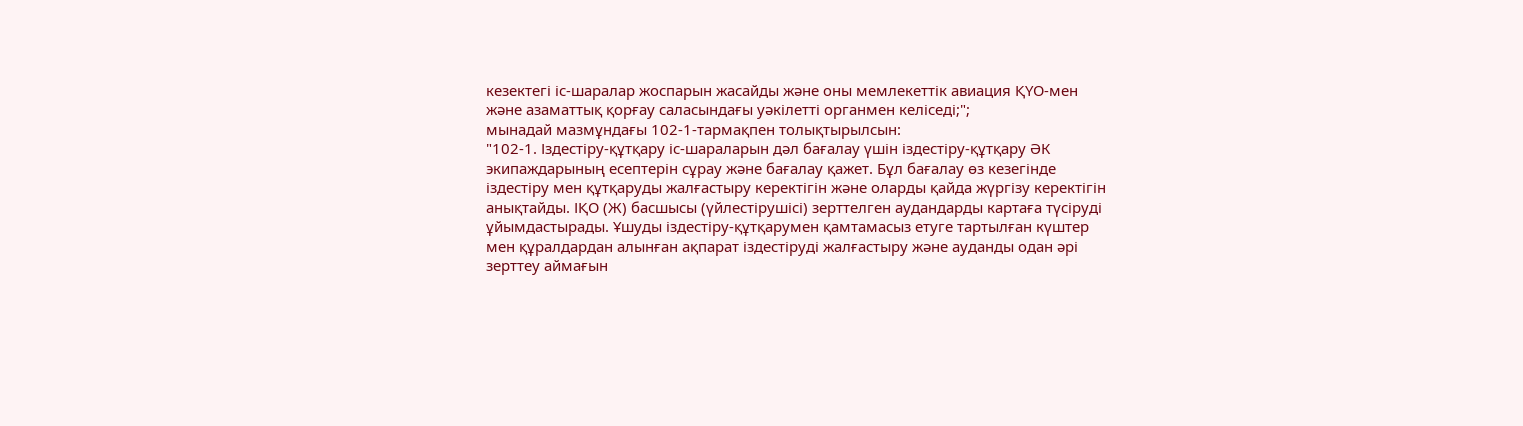кезектегі іс-шаралар жоспарын жасайды және оны мемлекеттік авиация ҚҮО-мен және азаматтық қорғау саласындағы уәкілетті органмен келіседі;";
мынадай мазмұндағы 102-1-тармақпен толықтырылсын:
"102-1. Іздестіру-құтқару іс-шараларын дәл бағалау үшін іздестіру-құтқару ӘК экипаждарының есептерін сұрау және бағалау қажет. Бұл бағалау өз кезегінде іздестіру мен құтқаруды жалғастыру керектігін және оларды қайда жүргізу керектігін анықтайды. ІҚО (Ж) басшысы (үйлестірушісі) зерттелген аудандарды картаға түсіруді ұйымдастырады. Ұшуды іздестіру-құтқарумен қамтамасыз етуге тартылған күштер мен құралдардан алынған ақпарат іздестіруді жалғастыру және ауданды одан әрі зерттеу аймағын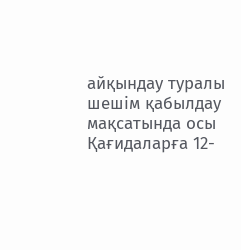айқындау туралы шешім қабылдау мақсатында осы Қағидаларға 12-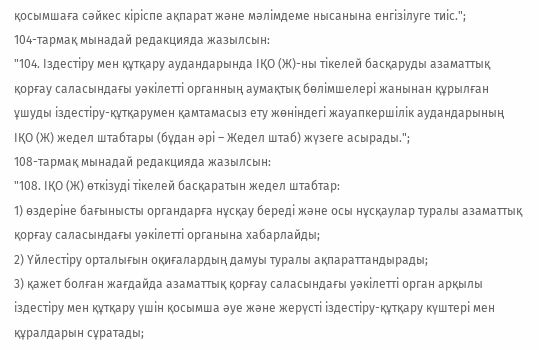қосымшаға сәйкес кіріспе ақпарат және мәлімдеме нысанына енгізілуге тиіс.";
104-тармақ мынадай редакцияда жазылсын:
"104. Іздестіру мен құтқару аудандарында ІҚО (Ж)-ны тікелей басқаруды азаматтық қорғау саласындағы уәкілетті органның аумақтық бөлімшелері жанынан құрылған ұшуды іздестіру-құтқарумен қамтамасыз ету жөніндегі жауапкершілік аудандарының ІҚО (Ж) жедел штабтары (бұдан әрі – Жедел штаб) жүзеге асырады.";
108-тармақ мынадай редакцияда жазылсын:
"108. ІҚО (Ж) өткізуді тікелей басқаратын жедел штабтар:
1) өздеріне бағынысты органдарға нұсқау береді және осы нұсқаулар туралы азаматтық қорғау саласындағы уәкілетті органына хабарлайды;
2) Үйлестіру орталығын оқиғалардың дамуы туралы ақпараттандырады;
3) қажет болған жағдайда азаматтық қорғау саласындағы уәкілетті орган арқылы іздестіру мен құтқару үшін қосымша әуе және жерүсті іздестіру-құтқару күштері мен құралдарын сұратады;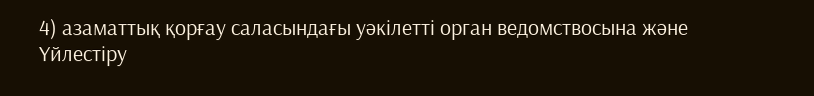4) азаматтық қорғау саласындағы уәкілетті орган ведомствосына және Үйлестіру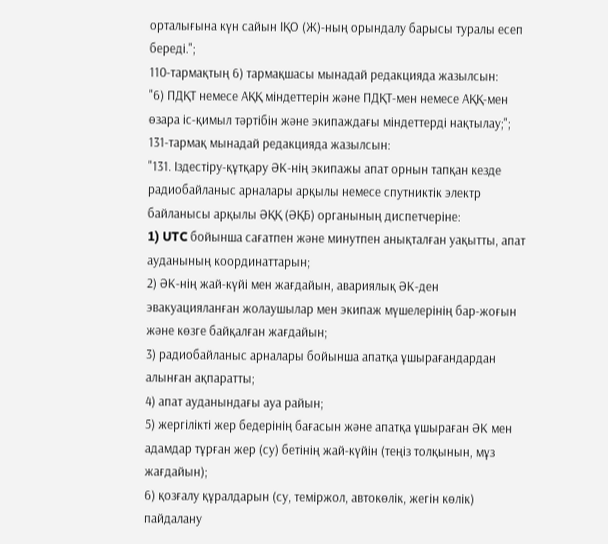орталығына күн сайын ІҚО (Ж)-ның орындалу барысы туралы есеп береді.";
110-тармақтың 6) тармақшасы мынадай редакцияда жазылсын:
"6) ПДҚТ немесе АҚҚ міндеттерін және ПДҚТ-мен немесе АҚҚ-мен өзара іс-қимыл тәртібін және экипаждағы міндеттерді нақтылау;";
131-тармақ мынадай редакцияда жазылсын:
"131. Іздестіру-құтқару ӘК-нің экипажы апат орнын тапқан кезде радиобайланыс арналары арқылы немесе спутниктік электр байланысы арқылы ӘҚҚ (ӘҚБ) органының диспетчеріне:
1) UTC бойынша сағатпен және минутпен анықталған уақытты, апат ауданының координаттарын;
2) ӘК-нің жай-күйі мен жағдайын, авариялық ӘК-ден эвакуацияланған жолаушылар мен экипаж мүшелерінің бар-жоғын және көзге байқалған жағдайын;
3) радиобайланыс арналары бойынша апатқа ұшырағандардан алынған ақпаратты;
4) апат ауданындағы ауа райын;
5) жергілікті жер бедерінің бағасын және апатқа ұшыраған ӘК мен адамдар тұрған жер (су) бетінің жай-күйін (теңіз толқынын, мұз жағдайын);
6) қозғалу құралдарын (су, теміржол, автокөлік, жегін көлік) пайдалану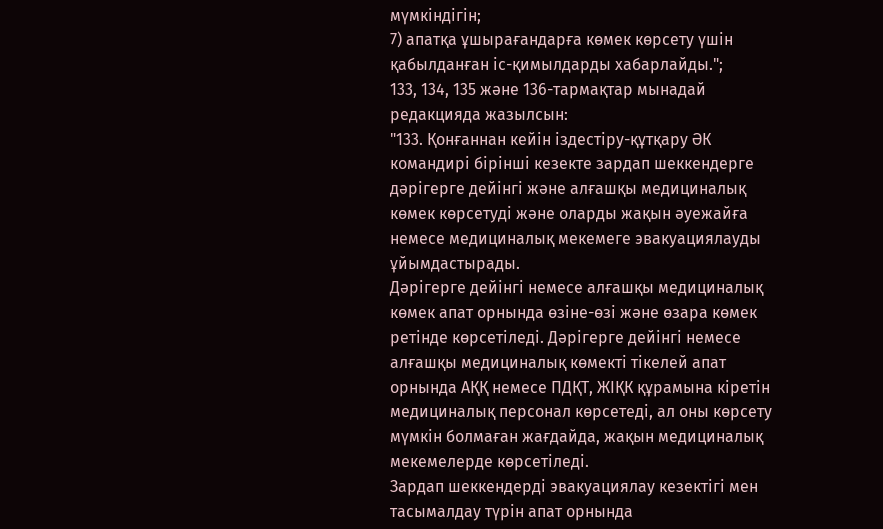мүмкіндігін;
7) апатқа ұшырағандарға көмек көрсету үшін қабылданған іс-қимылдарды хабарлайды.";
133, 134, 135 және 136-тармақтар мынадай редакцияда жазылсын:
"133. Қонғаннан кейін іздестіру-құтқару ӘК командирі бірінші кезекте зардап шеккендерге дәрігерге дейінгі және алғашқы медициналық көмек көрсетуді және оларды жақын әуежайға немесе медициналық мекемеге эвакуациялауды ұйымдастырады.
Дәрігерге дейінгі немесе алғашқы медициналық көмек апат орнында өзіне-өзі және өзара көмек ретінде көрсетіледі. Дәрігерге дейінгі немесе алғашқы медициналық көмекті тікелей апат орнында АҚҚ немесе ПДҚТ, ЖІҚК құрамына кіретін медициналық персонал көрсетеді, ал оны көрсету мүмкін болмаған жағдайда, жақын медициналық мекемелерде көрсетіледі.
Зардап шеккендерді эвакуациялау кезектігі мен тасымалдау түрін апат орнында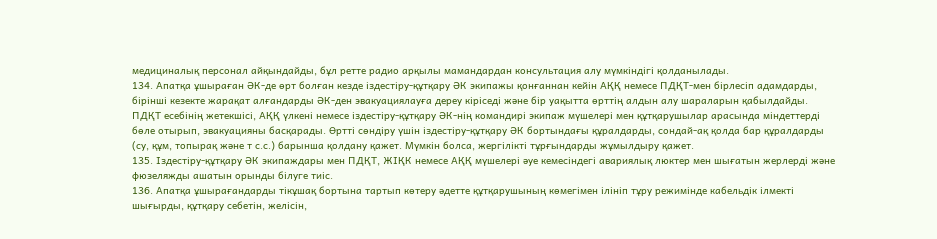медициналық персонал айқындайды, бұл ретте радио арқылы мамандардан консультация алу мүмкіндігі қолданылады.
134. Апатқа ұшыраған ӘК-де өрт болған кезде іздестіру-құтқару ӘК экипажы қонғаннан кейін АҚҚ немесе ПДҚТ-мен бірлесіп адамдарды, бірінші кезекте жарақат алғандарды ӘК-ден эвакуациялауға дереу кіріседі және бір уақытта өрттің алдын алу шараларын қабылдайды.
ПДҚТ есебінің жетекшісі, АҚҚ үлкені немесе іздестіру-құтқару ӘК-нің командирі экипаж мүшелері мен құтқарушылар арасында міндеттерді бөле отырып, эвакуацияны басқарады. Өртті сөндіру үшін іздестіру-құтқару ӘК бортындағы құралдарды, сондай-ақ қолда бар құралдарды (су, құм, топырақ және т с.с.) барынша қолдану қажет. Мүмкін болса, жергілікті тұрғындарды жұмылдыру қажет.
135. Іздестіру-құтқару ӘК экипаждары мен ПДҚТ, ЖІҚК немесе АҚҚ мүшелері әуе кемесіндегі авариялық люктер мен шығатын жерлерді және фюзеляжды ашатын орынды білуге тиіс.
136. Апатқа ұшырағандарды тікұшақ бортына тартып көтеру әдетте құтқарушының көмегімен ілініп тұру режимінде кабельдік ілмекті шығырды, құтқару себетін, желісін,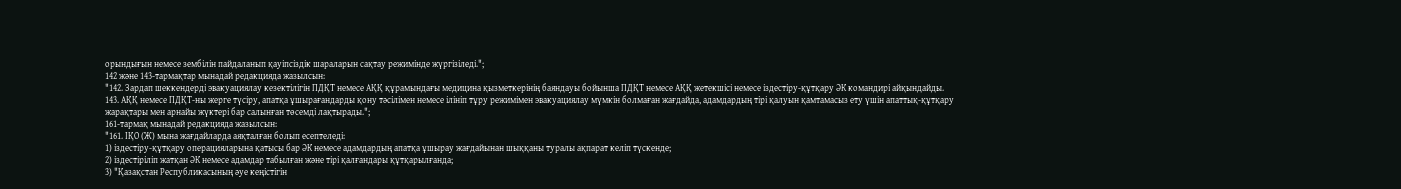орындығын немесе зембілін пайдаланып қауіпсіздік шараларын сақтау режимінде жүргізіледі.";
142 және 143-тармақтар мынадай редакцияда жазылсын:
"142. Зардап шеккендерді эвакуациялау кезектілігін ПДҚТ немесе АҚҚ құрамындағы медицина қызметкерінің баяндауы бойынша ПДҚТ немесе АҚҚ жетекшісі немесе іздестіру-құтқару ӘК командирі айқындайды.
143. АҚҚ немесе ПДҚТ-ны жерге түсіру, апатқа ұшырағандарды қону тәсілімен немесе ілініп тұру режимімен эвакуациялау мүмкін болмаған жағдайда, адамдардың тірі қалуын қамтамасыз ету үшін апаттық-құтқару жарақтары мен арнайы жүктері бар салынған төсемді лақтырады.";
161-тармақ мынадай редакцияда жазылсын:
"161. ІҚО (Ж) мына жағдайларда аяқталған болып есептеледі:
1) іздестіру-құтқару операцияларына қатысы бар ӘК немесе адамдардың апатқа ұшырау жағдайынан шыққаны туралы ақпарат келіп түскенде;
2) іздестіріліп жатқан ӘК немесе адамдар табылған және тірі қалғандары құтқарылғанда;
3) "Қазақстан Республикасының әуе кеңістігін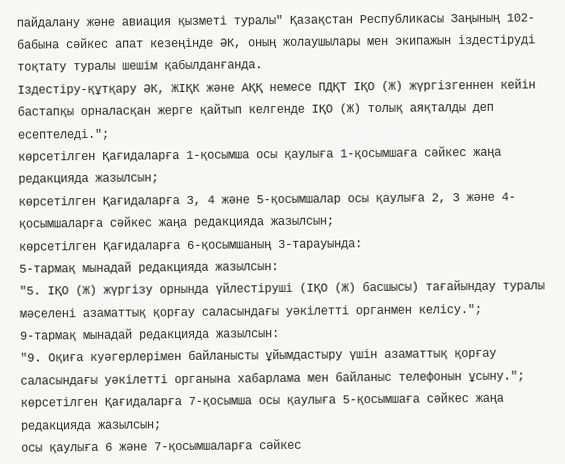пайдалану және авиация қызметі туралы" Қазақстан Республикасы Заңының 102-бабына сәйкес апат кезеңінде ӘК, оның жолаушылары мен экипажын іздестіруді тоқтату туралы шешім қабылданғанда.
Іздестіру-құтқару ӘК, ЖІҚК және АҚҚ немесе ПДҚТ ІҚО (Ж) жүргізгеннен кейін бастапқы орналасқан жерге қайтып келгенде ІҚО (Ж) толық аяқталды деп есептеледі.";
көрсетілген Қағидаларға 1-қосымша осы қаулыға 1-қосымшаға сәйкес жаңа редакцияда жазылсын;
көрсетілген Қағидаларға 3, 4 және 5-қосымшалар осы қаулыға 2, 3 және 4-қосымшаларға сәйкес жаңа редакцияда жазылсын;
көрсетілген Қағидаларға 6-қосымшаның 3-тарауында:
5-тармақ мынадай редакцияда жазылсын:
"5. ІҚО (Ж) жүргізу орнында үйлестіруші (ІҚО (Ж) басшысы) тағайындау туралы мәселені азаматтық қорғау саласындағы уәкілетті органмен келісу.";
9-тармақ мынадай редакцияда жазылсын:
"9. Оқиға куәгерлерімен байланысты ұйымдастыру үшін азаматтық қорғау саласындағы уәкілетті органына хабарлама мен байланыс телефонын ұсыну.";
көрсетілген Қағидаларға 7-қосымша осы қаулыға 5-қосымшаға сәйкес жаңа редакцияда жазылсын;
осы қаулыға 6 және 7-қосымшаларға сәйкес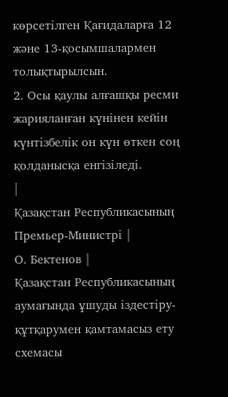көрсетілген Қағидаларға 12 және 13-қосымшалармен толықтырылсын.
2. Осы қаулы алғашқы ресми жарияланған күнінен кейін күнтізбелік он күн өткен соң қолданысқа енгізіледі.
|
Қазақстан Республикасының Премьер-Министрі |
О. Бектенов |
Қазақстан Республикасының аумағында ұшуды іздестіру-құтқарумен қамтамасыз ету схемасы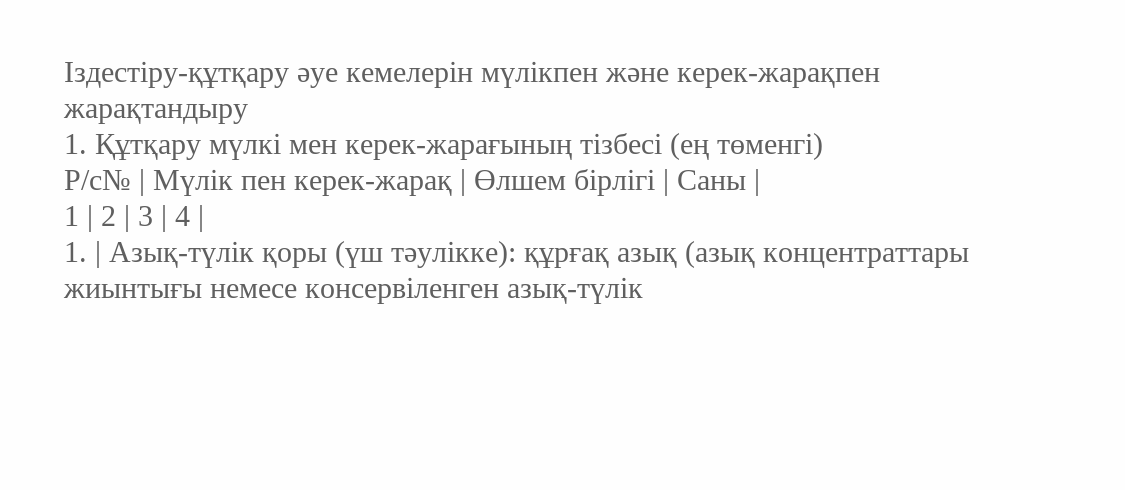Іздестіру-құтқару әуе кемелерін мүлікпен және керек-жарақпен жарақтандыру
1. Құтқару мүлкі мен керек-жарағының тізбесі (ең төменгі)
Р/с№ | Мүлік пен керек-жарақ | Өлшем бірлігі | Саны |
1 | 2 | 3 | 4 |
1. | Азық-түлік қоры (үш тәулікке): құрғақ азық (азық концентраттары жиынтығы немесе консервіленген азық-түлік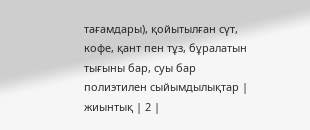тағамдары), қойытылған сүт, кофе, қант пен тұз, бұралатын тығыны бар, суы бар полиэтилен сыйымдылықтар | жиынтық | 2 |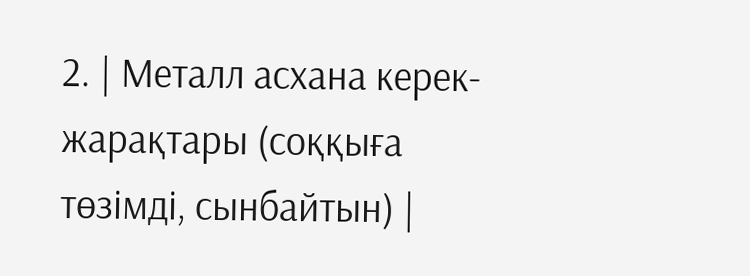2. | Металл асхана керек-жарақтары (соққыға төзімді, сынбайтын) |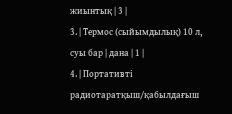жиынтық | 3 |
3. | Термос (сыйымдылық) 10 л, суы бар | дана | 1 |
4. | Портативті радиотаратқыш/қабылдағыш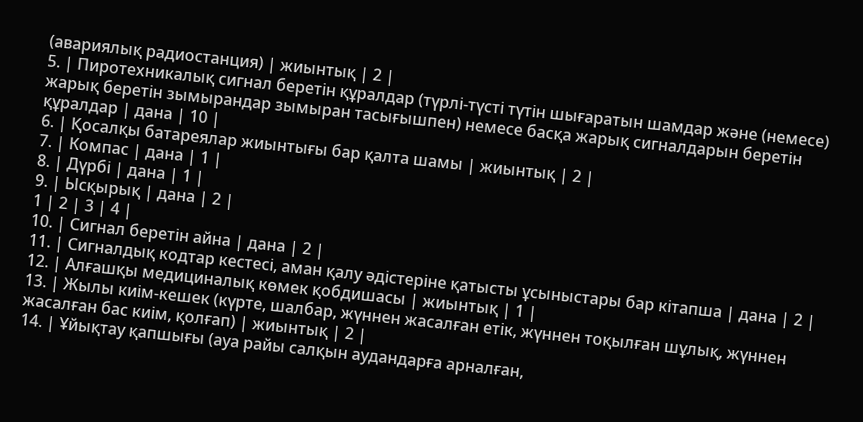(авариялық радиостанция) | жиынтық | 2 |
5. | Пиротехникалық сигнал беретін құралдар (түрлі-түсті түтін шығаратын шамдар және (немесе) жарық беретін зымырандар зымыран тасығышпен) немесе басқа жарық сигналдарын беретін құралдар | дана | 10 |
6. | Қосалқы батареялар жиынтығы бар қалта шамы | жиынтық | 2 |
7. | Компас | дана | 1 |
8. | Дүрбі | дана | 1 |
9. | Ысқырық | дана | 2 |
1 | 2 | 3 | 4 |
10. | Сигнал беретін айна | дана | 2 |
11. | Сигналдық кодтар кестесі, аман қалу әдістеріне қатысты ұсыныстары бар кітапша | дана | 2 |
12. | Алғашқы медициналық көмек қобдишасы | жиынтық | 1 |
13. | Жылы киім-кешек (күрте, шалбар, жүннен жасалған етік, жүннен тоқылған шұлық, жүннен жасалған бас киім, қолғап) | жиынтық | 2 |
14. | Ұйықтау қапшығы (ауа райы салқын аудандарға арналған,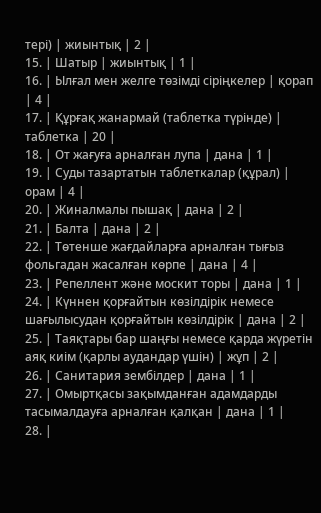тері) | жиынтық | 2 |
15. | Шатыр | жиынтық | 1 |
16. | Ылғал мен желге төзімді сіріңкелер | қорап | 4 |
17. | Құрғақ жанармай (таблетка түрінде) | таблетка | 20 |
18. | От жағуға арналған лупа | дана | 1 |
19. | Суды тазартатын таблеткалар (құрал) | орам | 4 |
20. | Жиналмалы пышақ | дана | 2 |
21. | Балта | дана | 2 |
22. | Төтенше жағдайларға арналған тығыз фольгадан жасалған көрпе | дана | 4 |
23. | Репеллент және москит торы | дана | 1 |
24. | Күннен қорғайтын көзілдірік немесе шағылысудан қорғайтын көзілдірік | дана | 2 |
25. | Таяқтары бар шаңғы немесе қарда жүретін аяқ киім (қарлы аудандар үшін) | жұп | 2 |
26. | Санитария зембілдер | дана | 1 |
27. | Омыртқасы зақымданған адамдарды тасымалдауға арналған қалқан | дана | 1 |
28. |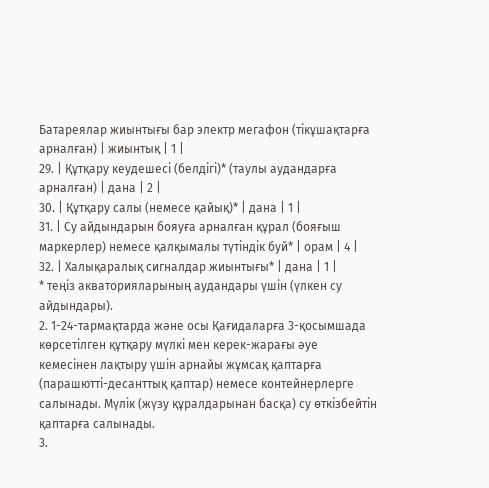Батареялар жиынтығы бар электр мегафон (тікұшақтарға арналған) | жиынтық | 1 |
29. | Құтқару кеудешесі (белдігі)* (таулы аудандарға арналған) | дана | 2 |
30. | Құтқару салы (немесе қайық)* | дана | 1 |
31. | Су айдындарын бояуға арналған құрал (бояғыш маркерлер) немесе қалқымалы түтіндік буй* | орам | 4 |
32. | Халықаралық сигналдар жиынтығы* | дана | 1 |
* теңіз акваторияларының аудандары үшін (үлкен су айдындары).
2. 1-24-тармақтарда және осы Қағидаларға 3-қосымшада көрсетілген құтқару мүлкі мен керек-жарағы әуе кемесінен лақтыру үшін арнайы жұмсақ қаптарға (парашютті-десанттық қаптар) немесе контейнерлерге салынады. Мүлік (жүзу құралдарынан басқа) су өткізбейтін қаптарға салынады.
3.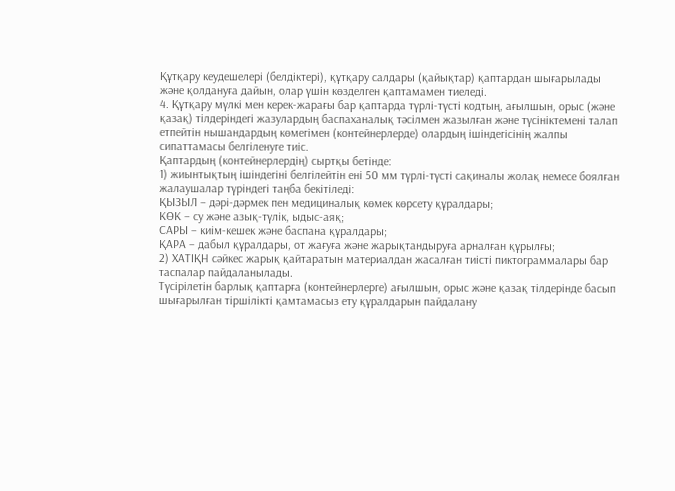Құтқару кеудешелері (белдіктері), құтқару салдары (қайықтар) қаптардан шығарылады және қолдануға дайын, олар үшін көзделген қаптамамен тиеледі.
4. Құтқару мүлкі мен керек-жарағы бар қаптарда түрлі-түсті кодтың, ағылшын, орыс (және қазақ) тілдеріндегі жазулардың баспаханалық тәсілмен жазылған және түсініктемені талап етпейтін нышандардың көмегімен (контейнерлерде) олардың ішіндегісінің жалпы сипаттамасы белгіленуге тиіс.
Қаптардың (контейнерлердің) сыртқы бетінде:
1) жиынтықтың ішіндегіні белгілейтін ені 50 мм түрлі-түсті сақиналы жолақ немесе боялған жалаушалар түріндегі таңба бекітіледі:
ҚЫЗЫЛ – дәрі-дәрмек пен медициналық көмек көрсету құралдары;
КӨК – су және азық-түлік, ыдыс-аяқ;
САРЫ – киім-кешек және баспана құралдары;
ҚАРА – дабыл құралдары, от жағуға және жарықтандыруға арналған құрылғы;
2) ХАТІҚН сәйкес жарық қайтаратын материалдан жасалған тиісті пиктограммалары бар таспалар пайдаланылады.
Түсірілетін барлық қаптарға (контейнерлерге) ағылшын, орыс және қазақ тілдерінде басып шығарылған тіршілікті қамтамасыз ету құралдарын пайдалану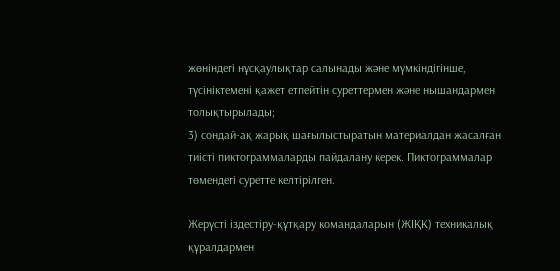жөніндегі нұсқаулықтар салынады және мүмкіндігінше, түсініктемені қажет етпейтін суреттермен және нышандармен толықтырылады;
3) сондай-ақ жарық шағылыстыратын материалдан жасалған тиісті пиктограммаларды пайдалану керек. Пиктограммалар төмендегі суретте келтірілген.

Жерүсті іздестіру-құтқару командаларын (ЖІҚК) техникалық құралдармен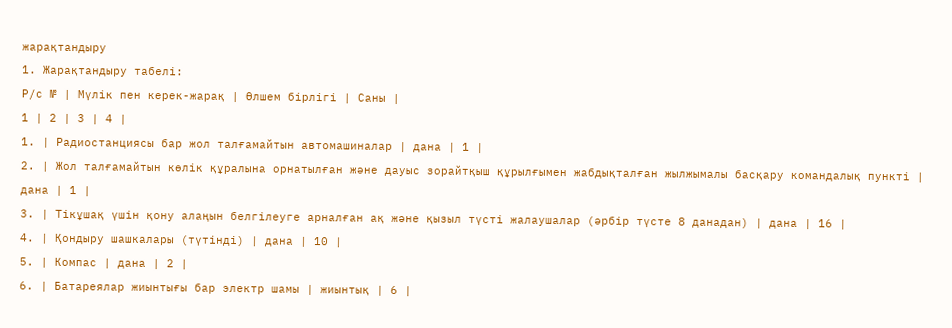жарақтандыру
1. Жарақтандыру табелі:
Р/с № | Мүлік пен керек-жарақ | Өлшем бірлігі | Саны |
1 | 2 | 3 | 4 |
1. | Радиостанциясы бар жол талғамайтын автомашиналар | дана | 1 |
2. | Жол талғамайтын көлік құралына орнатылған және дауыс зорайтқыш құрылғымен жабдықталған жылжымалы басқару командалық пункті | дана | 1 |
3. | Тікұшақ үшін қону алаңын белгілеуге арналған ақ және қызыл түсті жалаушалар (әрбір түсте 8 данадан) | дана | 16 |
4. | Қондыру шашкалары (түтінді) | дана | 10 |
5. | Компас | дана | 2 |
6. | Батареялар жиынтығы бар электр шамы | жиынтық | 6 |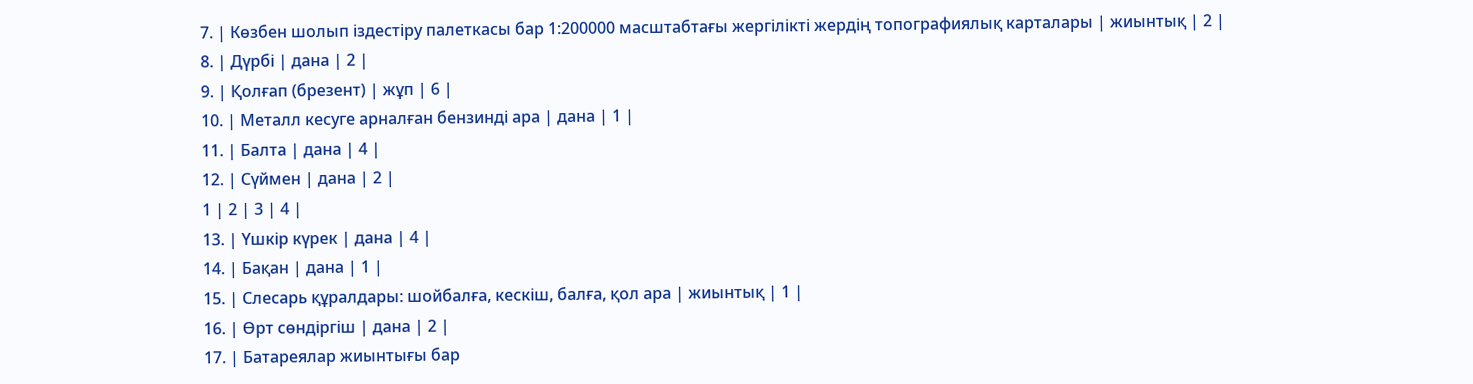7. | Көзбен шолып іздестіру палеткасы бар 1:200000 масштабтағы жергілікті жердің топографиялық карталары | жиынтық | 2 |
8. | Дүрбі | дана | 2 |
9. | Қолғап (брезент) | жұп | 6 |
10. | Металл кесуге арналған бензинді ара | дана | 1 |
11. | Балта | дана | 4 |
12. | Сүймен | дана | 2 |
1 | 2 | 3 | 4 |
13. | Үшкір күрек | дана | 4 |
14. | Бақан | дана | 1 |
15. | Слесарь құралдары: шойбалға, кескіш, балға, қол ара | жиынтық | 1 |
16. | Өрт сөндіргіш | дана | 2 |
17. | Батареялар жиынтығы бар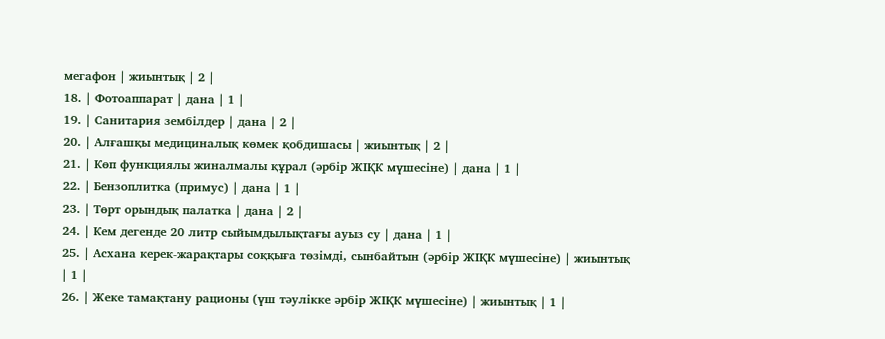мегафон | жиынтық | 2 |
18. | Фотоаппарат | дана | 1 |
19. | Санитария зембілдер | дана | 2 |
20. | Алғашқы медициналық көмек қобдишасы | жиынтық | 2 |
21. | Көп функциялы жиналмалы құрал (әрбір ЖІҚК мүшесіне) | дана | 1 |
22. | Бензоплитка (примус) | дана | 1 |
23. | Төрт орындық палатка | дана | 2 |
24. | Кем дегенде 20 литр сыйымдылықтағы ауыз су | дана | 1 |
25. | Асхана керек-жарақтары соққыға төзімді, сынбайтын (әрбір ЖІҚК мүшесіне) | жиынтық | 1 |
26. | Жеке тамақтану рационы (үш тәулікке әрбір ЖІҚК мүшесіне) | жиынтық | 1 |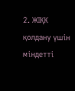2. ЖІҚК қолдану үшін міндетті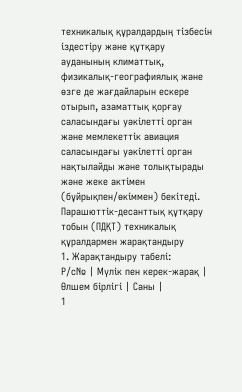техникалық құралдардың тізбесін іздестіру және құтқару ауданының климаттық, физикалық-географиялық және өзге де жағдайларын ескере отырып, азаматтық қорғау саласындағы уәкілетті орган және мемлекеттік авиация саласындағы уәкілетті орган нақтылайды және толықтырады және жеке актімен (бұйрықпен/өкіммен) бекітеді.
Парашюттік-десанттық құтқару тобын (ПДҚТ) техникалық құралдармен жарақтандыру
1. Жарақтандыру табелі:
Р/с№ | Мүлік пен керек-жарақ | Өлшем бірлігі | Саны |
1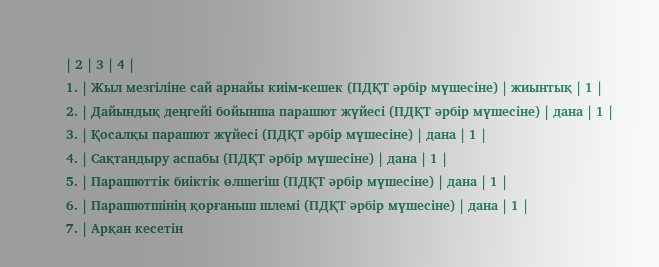| 2 | 3 | 4 |
1. | Жыл мезгіліне сай арнайы киім-кешек (ПДҚТ әрбір мүшесіне) | жиынтық | 1 |
2. | Дайындық деңгейі бойынша парашют жүйесі (ПДҚТ әрбір мүшесіне) | дана | 1 |
3. | Қосалқы парашют жүйесі (ПДҚТ әрбір мүшесіне) | дана | 1 |
4. | Сақтандыру аспабы (ПДҚТ әрбір мүшесіне) | дана | 1 |
5. | Парашюттік биіктік өлшегіш (ПДҚТ әрбір мүшесіне) | дана | 1 |
6. | Парашютшінің қорғаныш шлемі (ПДҚТ әрбір мүшесіне) | дана | 1 |
7. | Арқан кесетін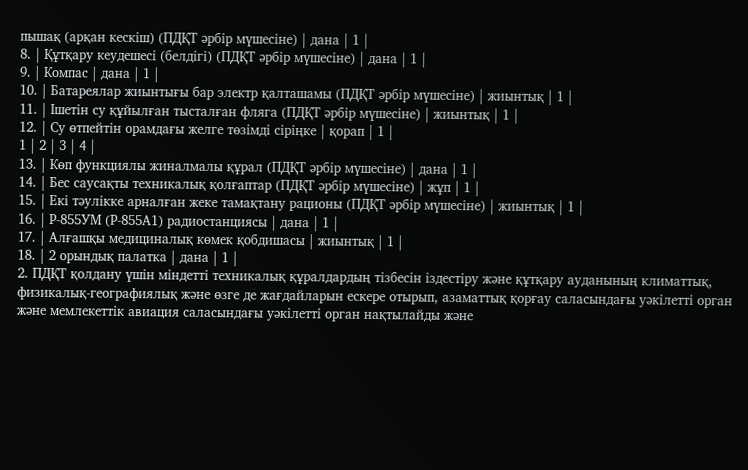пышақ (арқан кескіш) (ПДҚТ әрбір мүшесіне) | дана | 1 |
8. | Құтқару кеудешесі (белдігі) (ПДҚТ әрбір мүшесіне) | дана | 1 |
9. | Компас | дана | 1 |
10. | Батареялар жиынтығы бар электр қалташамы (ПДҚТ әрбір мүшесіне) | жиынтық | 1 |
11. | Ішетін су құйылған тысталған фляга (ПДҚТ әрбір мүшесіне) | жиынтық | 1 |
12. | Су өтпейтін орамдағы желге төзімді сіріңке | қорап | 1 |
1 | 2 | 3 | 4 |
13. | Көп функциялы жиналмалы құрал (ПДҚТ әрбір мүшесіне) | дана | 1 |
14. | Бес саусақты техникалық қолғаптар (ПДҚТ әрбір мүшесіне) | жұп | 1 |
15. | Екі тәулікке арналған жеке тамақтану рационы (ПДҚТ әрбір мүшесіне) | жиынтық | 1 |
16. | Р-855УМ (Р-855А1) радиостанциясы | дана | 1 |
17. | Алғашқы медициналық көмек қобдишасы | жиынтық | 1 |
18. | 2 орындық палатка | дана | 1 |
2. ПДҚТ қолдану үшін міндетті техникалық құралдардың тізбесін іздестіру және құтқару ауданының климаттық, физикалық-географиялық және өзге де жағдайларын ескере отырып, азаматтық қорғау саласындағы уәкілетті орган және мемлекеттік авиация саласындағы уәкілетті орган нақтылайды және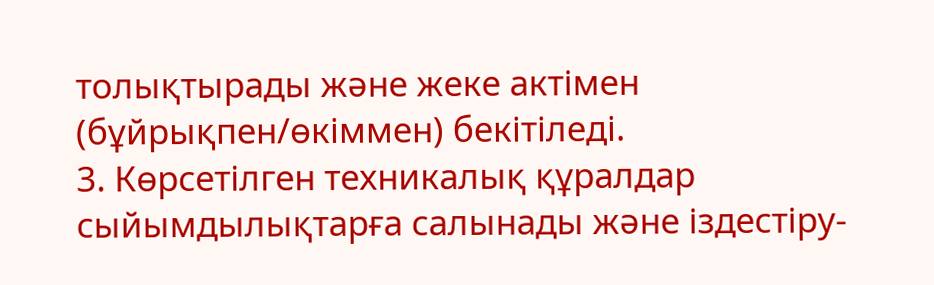толықтырады және жеке актімен (бұйрықпен/өкіммен) бекітіледі.
3. Көрсетілген техникалық құралдар сыйымдылықтарға салынады және іздестіру-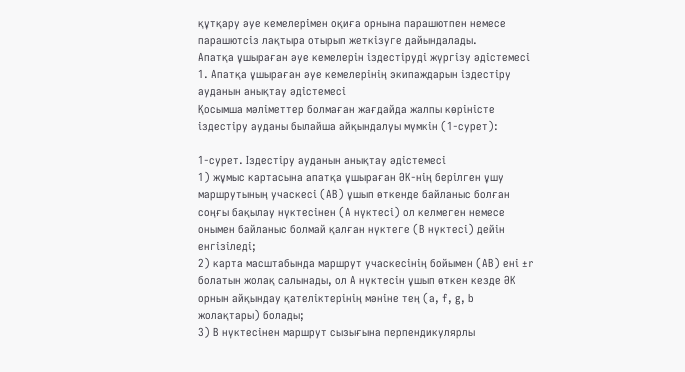құтқару әуе кемелерімен оқиға орнына парашютпен немесе парашютсіз лақтыра отырып жеткізуге дайындалады.
Апатқа ұшыраған әуе кемелерін іздестіруді жүргізу әдістемесі
1. Апатқа ұшыраған әуе кемелерінің экипаждарын іздестіру ауданын анықтау әдістемесі
Қосымша мәліметтер болмаған жағдайда жалпы көріністе іздестіру ауданы былайша айқындалуы мүмкін (1-сурет):

1-сурет. Іздестіру ауданын анықтау әдістемесі
1) жұмыс картасына апатқа ұшыраған ӘК-нің берілген ұшу маршрутының учаскесі (АВ) ұшып өткенде байланыс болған соңғы бақылау нүктесінен (А нүктесі) ол келмеген немесе онымен байланыс болмай қалған нүктеге (В нүктесі) дейін енгізіледі;
2) карта масштабында маршрут учаскесінің бойымен (АВ) ені ±r болатын жолақ салынады, ол А нүктесін ұшып өткен кезде ӘК орнын айқындау қателіктерінің мәніне тең (a, f, g, b жолақтары) болады;
3) В нүктесінен маршрут сызығына перпендикулярлы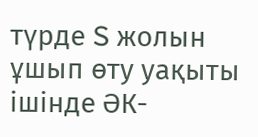түрде S жолын ұшып өту уақыты ішінде ӘК-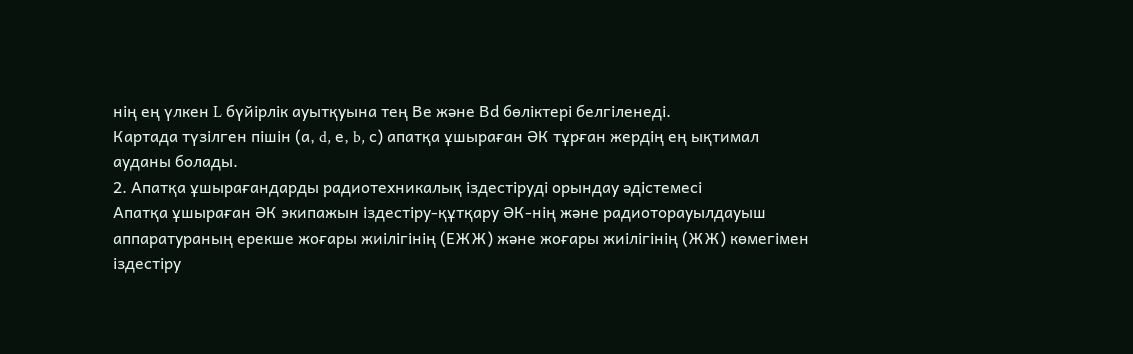нің ең үлкен L бүйірлік ауытқуына тең Ве және Вd бөліктері белгіленеді.
Картада түзілген пішін (а, d, е, b, с) апатқа ұшыраған ӘК тұрған жердің ең ықтимал ауданы болады.
2. Апатқа ұшырағандарды радиотехникалық іздестіруді орындау әдістемесі
Апатқа ұшыраған ӘК экипажын іздестіру-құтқару ӘК-нің және радиоторауылдауыш аппаратураның ерекше жоғары жиілігінің (ЕЖЖ) және жоғары жиілігінің (ЖЖ) көмегімен іздестіру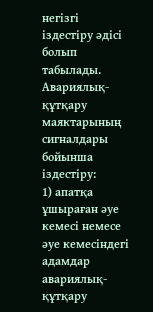негізгі іздестіру әдісі болып табылады.
Авариялық-құтқару маяктарының сигналдары бойынша іздестіру:
1) апатқа ұшыраған әуе кемесі немесе әуе кемесіндегі адамдар авариялық-құтқару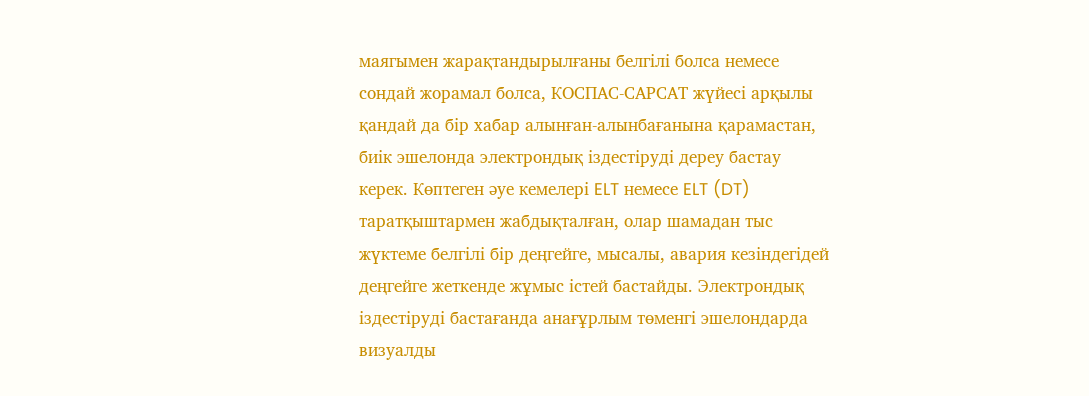маягымен жарақтандырылғаны белгілі болса немесе сондай жорамал болса, КОСПАС-САРСАТ жүйесі арқылы қандай да бір хабар алынған-алынбағанына қарамастан, биік эшелонда электрондық іздестіруді дереу бастау керек. Көптеген әуе кемелері ELT немесе ELT (DT) таратқыштармен жабдықталған, олар шамадан тыс жүктеме белгілі бір деңгейге, мысалы, авария кезіндегідей деңгейге жеткенде жұмыс істей бастайды. Электрондық іздестіруді бастағанда анағұрлым төменгі эшелондарда визуалды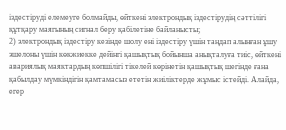іздестіруді елемеуге болмайды, өйткені электрондық іздестірудің сәттілігі құтқару маягының сигнал беру қабілетіне байланысты;
2) электрондық іздестіру кезінде шолу ені іздестіру үшін таңдап алынған ұшу эшелоны үшін көкжиекке дейінгі қашықтық бойынша анықталуға тиіс, өйткені авариялық маяктардың көпшілігі тікелей көрінетін қашықтық шегінде ғана қабылдау мүмкіндігін қамтамасыз ететін жиіліктерде жұмыс істейді. Алайда, егер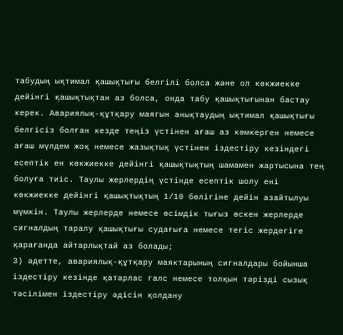табудың ықтимал қашықтығы белгілі болса және ол көкжиекке дейінгі қашықтықтан аз болса, онда табу қашықтығынан бастау керек. Авариялық-құтқару маягын анықтаудың ықтимал қашықтығы белгісіз болған кезде теңіз үстінен ағаш аз көмкерген немесе ағаш мүлдем жоқ немесе жазықтық үстінен іздестіру кезіндегі есептік ен көкжиекке дейінгі қашықтықтың шамамен жартысына тең болуға тиіс. Таулы жерлердің үстінде есептік шолу ені көкжиекке дейінгі қашықтықтың 1/10 бөлігіне дейін азайтылуы мүмкін. Таулы жерлерде немесе өсімдік тығыз өскен жерлерде сигналдың таралу қашықтығы судағыға немесе тегіс жердегіге қарағанда айтарлықтай аз болады;
3) әдетте, авариялық-құтқару маяктарының сигналдары бойынша іздестіру кезінде қатарлас галс немесе толқын тәрізді сызық тәсілімен іздестіру әдісін қолдану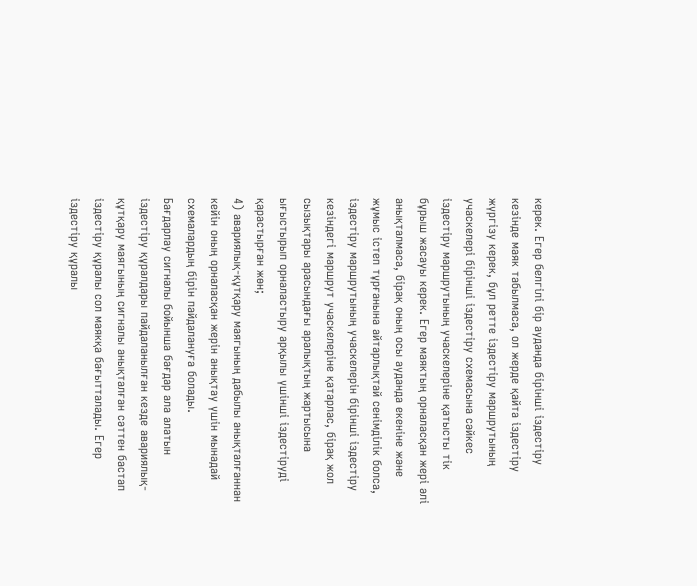керек. Егер белгілі бір ауданда бірінші іздестіру кезінде маяк табылмаса, ол жерде қайта іздестіру жүргізу керек, бұл ретте іздестіру маршрутының учаскелері бірінші іздестіру схемасына сәйкес іздестіру маршрутының учаскелеріне қатысты тік бұрыш жасауы керек. Егер маяктың орналасқан жері әлі анықталмаса, бірақ оның осы ауданда екеніне және жұмыс істеп тұрғанына айтарлықтай сенімділік болса, іздестіру маршрутының учаскелерін бірінші іздестіру кезіндегі маршрут учаскелеріне қатарлас, бірақ жол сызықтары арасындағы аралықтың жартысына ығыстырып орналастыру арқылы үшінші іздестіруді қарастырған жөн;
4) авариялық-құтқару маягының дабылы анықталғаннан кейін оның орналасқан жерін анықтау үшін мынадай схемалардың бірін пайдалануға болады.
Бағдарлау сигналы бойынша бағдар ала алатын іздестіру құралдары пайдаланылған кезде авариялық-құтқару маягының сигналы анықталған сәттен бастап іздестіру құралы сол маякқа бағытталады. Егер іздестіру құралы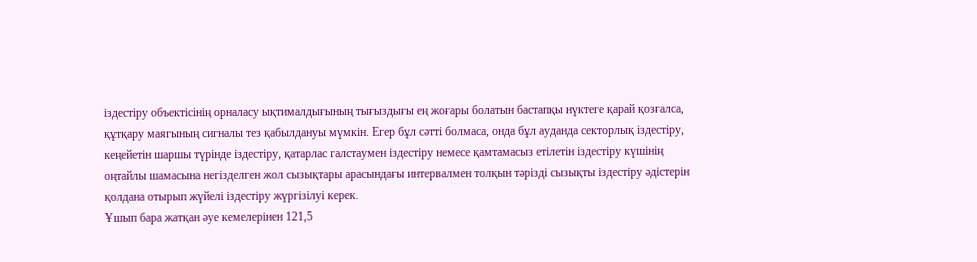іздестіру объектісінің орналасу ықтималдығының тығыздығы ең жоғары болатын бастапқы нүктеге қарай қозғалса, құтқару маягының сигналы тез қабылдануы мүмкін. Егер бұл сәтті болмаса, онда бұл ауданда секторлық іздестіру, кеңейетін шаршы түрінде іздестіру, қатарлас галстаумен іздестіру немесе қамтамасыз етілетін іздестіру күшінің оңтайлы шамасына негізделген жол сызықтары арасындағы интервалмен толқын тәрізді сызықты іздестіру әдістерін қолдана отырып жүйелі іздестіру жүргізілуі керек.
Ұшып бара жатқан әуе кемелерінен 121,5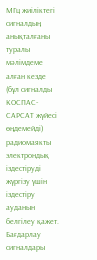МГц жиіліктегі сигналдың анықталғаны туралы мәлімдеме алған кезде (бұл сигналды КОСПАС-САРСАТ жүйесі өңдемейді) радиомаякты электрондық іздестіруді жүргізу үшін іздестіру ауданын белгілеу қажет.
Бағдарлау сигналдары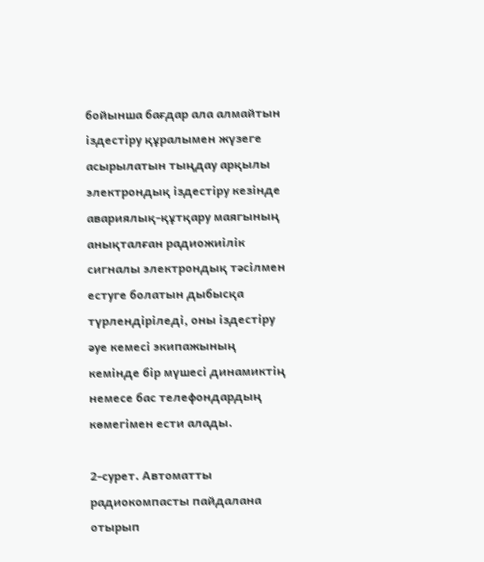бойынша бағдар ала алмайтын іздестіру құралымен жүзеге асырылатын тыңдау арқылы электрондық іздестіру кезінде авариялық-құтқару маягының анықталған радиожиілік сигналы электрондық тәсілмен естуге болатын дыбысқа түрлендіріледі, оны іздестіру әуе кемесі экипажының кемінде бір мүшесі динамиктің немесе бас телефондардың көмегімен ести алады.

2-сурет. Автоматты радиокомпасты пайдалана отырып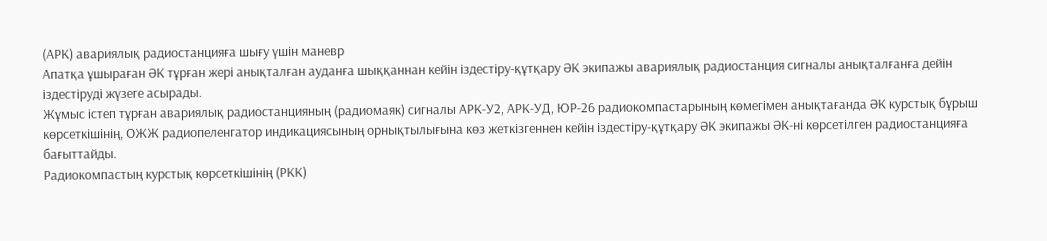(АРК) авариялық радиостанцияға шығу үшін маневр
Апатқа ұшыраған ӘК тұрған жері анықталған ауданға шыққаннан кейін іздестіру-құтқару ӘК экипажы авариялық радиостанция сигналы анықталғанға дейін іздестіруді жүзеге асырады.
Жұмыс істеп тұрған авариялық радиостанцияның (радиомаяк) сигналы АРК-У2, АРК-УД, ЮР-26 радиокомпастарының көмегімен анықтағанда ӘК курстық бұрыш көрсеткішінің, ОЖЖ радиопеленгатор индикациясының орнықтылығына көз жеткізгеннен кейін іздестіру-құтқару ӘК экипажы ӘК-ні көрсетілген радиостанцияға бағыттайды.
Радиокомпастың курстық көрсеткішінің (РКК)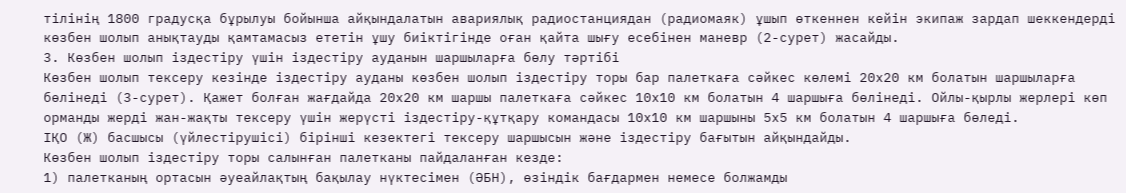тілінің 1800 градусқа бұрылуы бойынша айқындалатын авариялық радиостанциядан (радиомаяк) ұшып өткеннен кейін экипаж зардап шеккендерді көзбен шолып анықтауды қамтамасыз ететін ұшу биіктігінде оған қайта шығу есебінен маневр (2-сурет) жасайды.
3. Көзбен шолып іздестіру үшін іздестіру ауданын шаршыларға бөлу тәртібі
Көзбен шолып тексеру кезінде іздестіру ауданы көзбен шолып іздестіру торы бар палеткаға сәйкес көлемі 20х20 км болатын шаршыларға бөлінеді (3-сурет). Қажет болған жағдайда 20х20 км шаршы палеткаға сәйкес 10х10 км болатын 4 шаршыға бөлінеді. Ойлы-қырлы жерлері көп орманды жерді жан-жақты тексеру үшін жерүсті іздестіру-құтқару командасы 10х10 км шаршыны 5х5 км болатын 4 шаршыға бөледі.
ІҚО (Ж) басшысы (үйлестірушісі) бірінші кезектегі тексеру шаршысын және іздестіру бағытын айқындайды.
Көзбен шолып іздестіру торы салынған палетканы пайдаланған кезде:
1) палетканың ортасын әуеайлақтың бақылау нүктесімен (ӘБН), өзіндік бағдармен немесе болжамды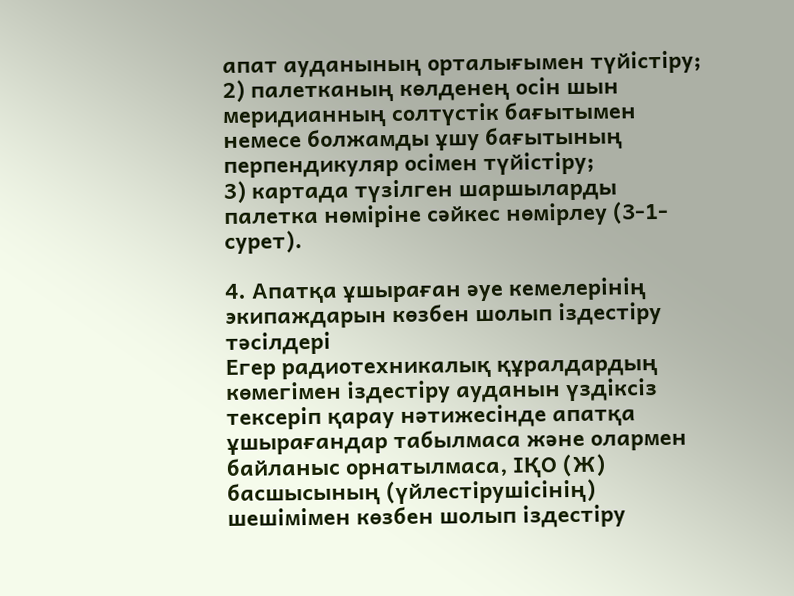апат ауданының орталығымен түйістіру;
2) палетканың көлденең осін шын меридианның солтүстік бағытымен немесе болжамды ұшу бағытының перпендикуляр осімен түйістіру;
3) картада түзілген шаршыларды палетка нөміріне сәйкес нөмірлеу (3-1-сурет).

4. Апатқа ұшыраған әуе кемелерінің экипаждарын көзбен шолып іздестіру тәсілдері
Егер радиотехникалық құралдардың көмегімен іздестіру ауданын үздіксіз тексеріп қарау нәтижесінде апатқа ұшырағандар табылмаса және олармен байланыс орнатылмаса, ІҚО (Ж) басшысының (үйлестірушісінің) шешімімен көзбен шолып іздестіру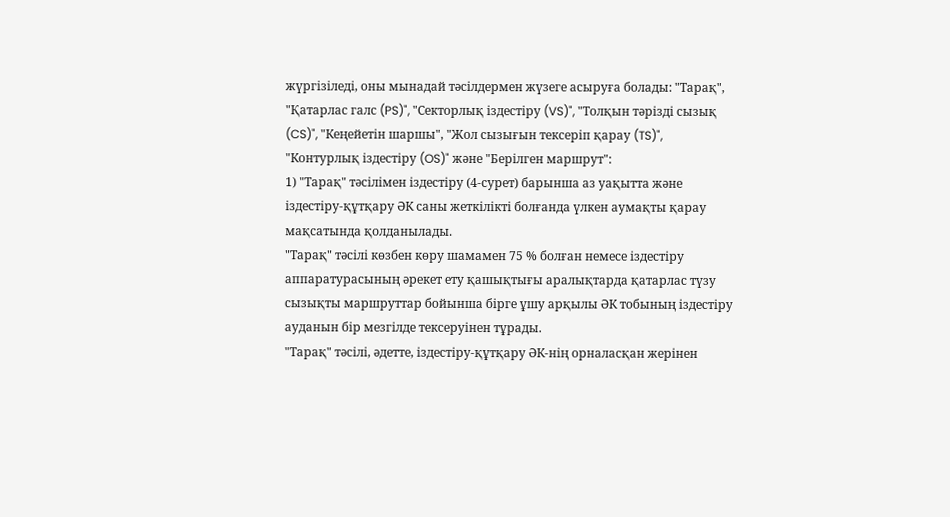жүргізіледі, оны мынадай тәсілдермен жүзеге асыруға болады: "Тарақ", "Қатарлас галс (PS)", "Секторлық іздестіру (VS)", "Толқын тәрізді сызық (CS)", "Кеңейетін шаршы", "Жол сызығын тексеріп қарау (TS)", "Контурлық іздестіру (OS)" және "Берілген маршрут":
1) "Тарақ" тәсілімен іздестіру (4-сурет) барынша аз уақытта және іздестіру-құтқару ӘК саны жеткілікті болғанда үлкен аумақты қарау мақсатында қолданылады.
"Тарақ" тәсілі көзбен көру шамамен 75 % болған немесе іздестіру аппаратурасының әрекет ету қашықтығы аралықтарда қатарлас түзу сызықты маршруттар бойынша бірге ұшу арқылы ӘК тобының іздестіру ауданын бір мезгілде тексеруінен тұрады.
"Тарақ" тәсілі, әдетте, іздестіру-құтқару ӘК-нің орналасқан жерінен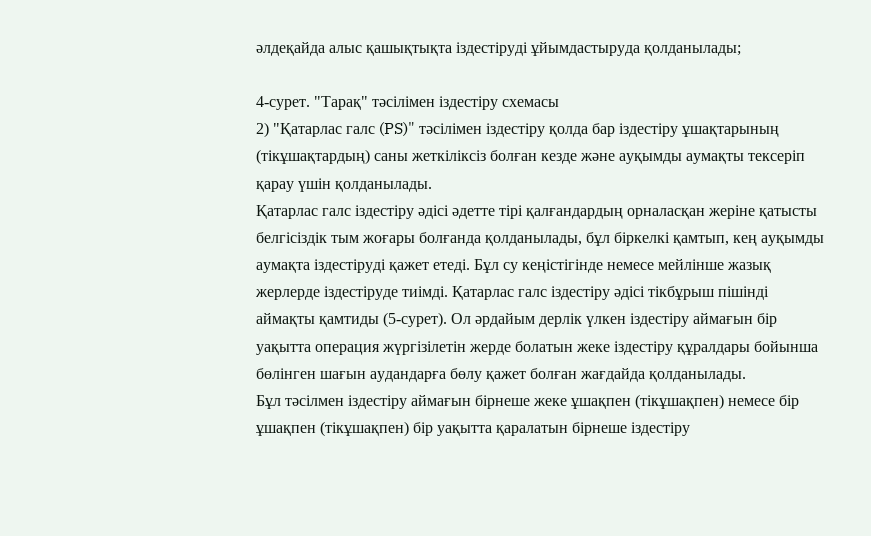әлдеқайда алыс қашықтықта іздестіруді ұйымдастыруда қолданылады;

4-сурет. "Тарақ" тәсілімен іздестіру схемасы
2) "Қатарлас галс (PS)" тәсілімен іздестіру қолда бар іздестіру ұшақтарының (тікұшақтардың) саны жеткіліксіз болған кезде және ауқымды аумақты тексеріп қарау үшін қолданылады.
Қатарлас галс іздестіру әдісі әдетте тірі қалғандардың орналасқан жеріне қатысты белгісіздік тым жоғары болғанда қолданылады, бұл біркелкі қамтып, кең ауқымды аумақта іздестіруді қажет етеді. Бұл су кеңістігінде немесе мейлінше жазық жерлерде іздестіруде тиімді. Қатарлас галс іздестіру әдісі тікбұрыш пішінді аймақты қамтиды (5-сурет). Ол әрдайым дерлік үлкен іздестіру аймағын бір уақытта операция жүргізілетін жерде болатын жеке іздестіру құралдары бойынша бөлінген шағын аудандарға бөлу қажет болған жағдайда қолданылады.
Бұл тәсілмен іздестіру аймағын бірнеше жеке ұшақпен (тікұшақпен) немесе бір ұшақпен (тікұшақпен) бір уақытта қаралатын бірнеше іздестіру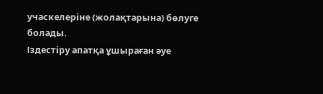учаскелеріне (жолақтарына) бөлуге болады.
Іздестіру апатқа ұшыраған әуе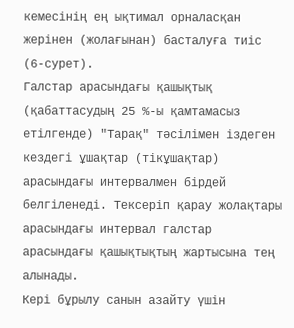кемесінің ең ықтимал орналасқан жерінен (жолағынан) басталуға тиіс (6-сурет).
Галстар арасындағы қашықтық (қабаттасудың 25 %-ы қамтамасыз етілгенде) "Тарақ" тәсілімен іздеген кездегі ұшақтар (тікұшақтар) арасындағы интервалмен бірдей белгіленеді. Тексеріп қарау жолақтары арасындағы интервал галстар арасындағы қашықтықтың жартысына тең алынады.
Кері бұрылу санын азайту үшін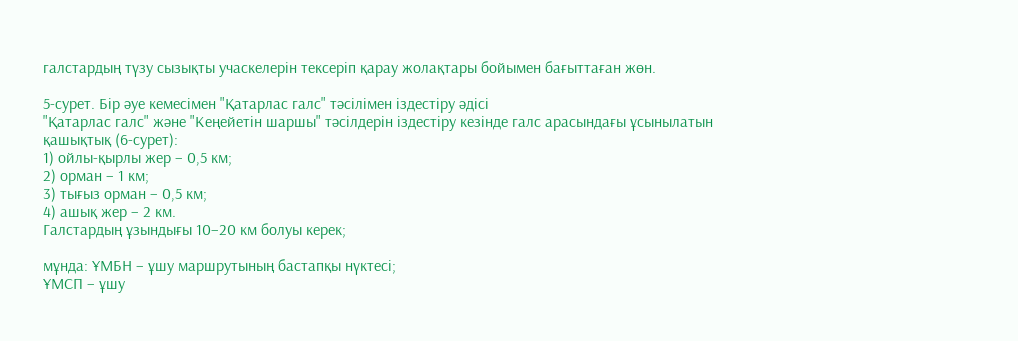галстардың түзу сызықты учаскелерін тексеріп қарау жолақтары бойымен бағыттаған жөн.

5-сурет. Бір әуе кемесімен "Қатарлас галс" тәсілімен іздестіру әдісі
"Қатарлас галс" және "Кеңейетін шаршы" тәсілдерін іздестіру кезінде галс арасындағы ұсынылатын қашықтық (6-сурет):
1) ойлы-қырлы жер – 0,5 км;
2) орман – 1 км;
3) тығыз орман – 0,5 км;
4) ашық жер – 2 км.
Галстардың ұзындығы 10–20 км болуы керек;

мұнда: ҰМБН – ұшу маршрутының бастапқы нүктесі;
ҰМСП – ұшу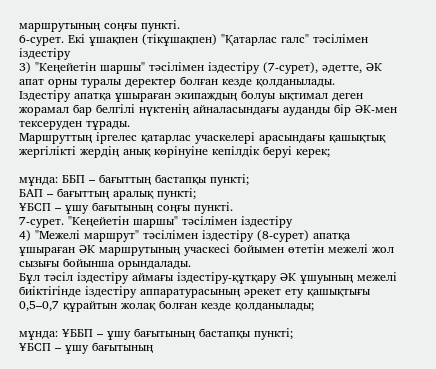маршрутының соңғы пункті.
6-сурет. Екі ұшақпен (тікұшақпен) "Қатарлас галс" тәсілімен іздестіру
3) "Кеңейетін шаршы" тәсілімен іздестіру (7-сурет), әдетте, ӘК апат орны туралы деректер болған кезде қолданылады.
Іздестіру апатқа ұшыраған экипаждың болуы ықтимал деген жорамал бар белгілі нүктенің айналасындағы ауданды бір ӘК-мен тексеруден тұрады.
Маршруттың іргелес қатарлас учаскелері арасындағы қашықтық жергілікті жердің анық көрінуіне кепілдік беруі керек;

мұнда: ББП – бағыттың бастапқы пункті;
БАП – бағыттың аралық пункті;
ҰБСП – ұшу бағытының соңғы пункті.
7-сурет. "Кеңейетін шаршы" тәсілімен іздестіру
4) "Межелі маршрут" тәсілімен іздестіру (8-сурет) апатқа ұшыраған ӘК маршрутының учаскесі бойымен өтетін межелі жол сызығы бойынша орындалады.
Бұл тәсіл іздестіру аймағы іздестіру-құтқару ӘК ұшуының межелі биіктігінде іздестіру аппаратурасының әрекет ету қашықтығы 0,5–0,7 құрайтын жолақ болған кезде қолданылады;

мұнда: ҰББП – ұшу бағытының бастапқы пункті;
ҰБСП – ұшу бағытының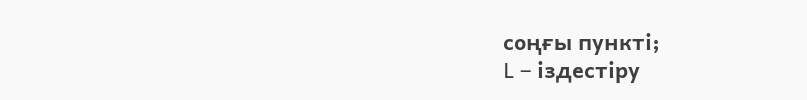соңғы пункті;
L – іздестіру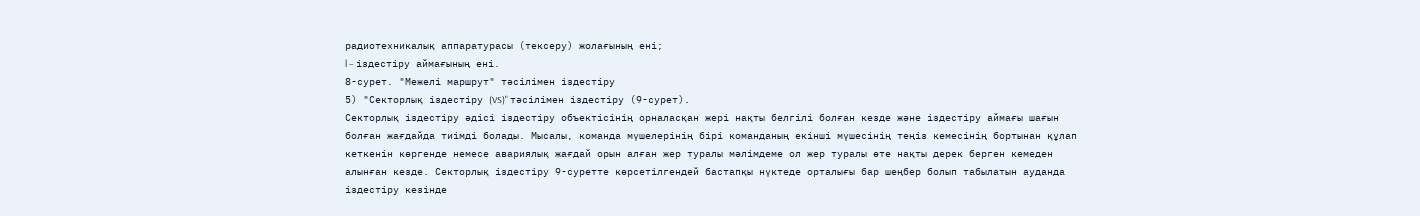радиотехникалық аппаратурасы (тексеру) жолағының ені;
l – іздестіру аймағының ені.
8-сурет. "Межелі маршрут" тәсілімен іздестіру
5) "Секторлық іздестіру (VS)" тәсілімен іздестіру (9-сурет).
Секторлық іздестіру әдісі іздестіру объектісінің орналасқан жері нақты белгілі болған кезде және іздестіру аймағы шағын болған жағдайда тиімді болады. Мысалы, команда мүшелерінің бірі команданың екінші мүшесінің теңіз кемесінің бортынан құлап кеткенін көргенде немесе авариялық жағдай орын алған жер туралы мәлімдеме ол жер туралы өте нақты дерек берген кемеден алынған кезде. Секторлық іздестіру 9-суретте көрсетілгендей бастапқы нүктеде орталығы бар шеңбер болып табылатын ауданда іздестіру кезінде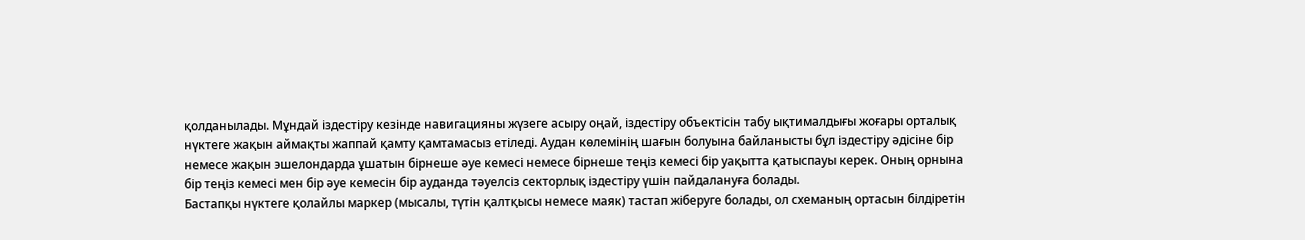қолданылады. Мұндай іздестіру кезінде навигацияны жүзеге асыру оңай, іздестіру объектісін табу ықтималдығы жоғары орталық нүктеге жақын аймақты жаппай қамту қамтамасыз етіледі. Аудан көлемінің шағын болуына байланысты бұл іздестіру әдісіне бір немесе жақын эшелондарда ұшатын бірнеше әуе кемесі немесе бірнеше теңіз кемесі бір уақытта қатыспауы керек. Оның орнына бір теңіз кемесі мен бір әуе кемесін бір ауданда тәуелсіз секторлық іздестіру үшін пайдалануға болады.
Бастапқы нүктеге қолайлы маркер (мысалы, түтін қалтқысы немесе маяк) тастап жіберуге болады, ол схеманың ортасын білдіретін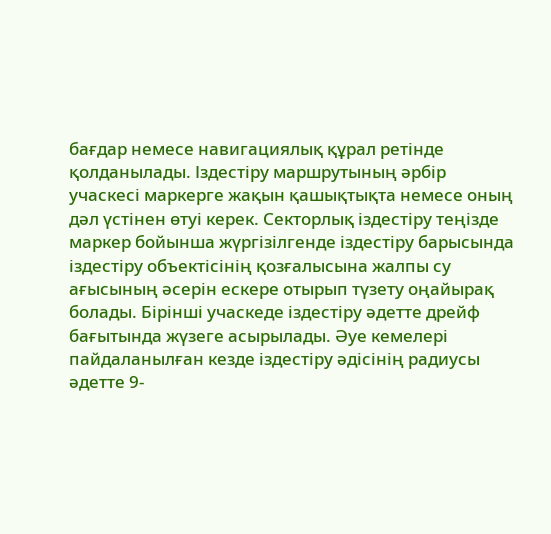бағдар немесе навигациялық құрал ретінде қолданылады. Іздестіру маршрутының әрбір учаскесі маркерге жақын қашықтықта немесе оның дәл үстінен өтуі керек. Секторлық іздестіру теңізде маркер бойынша жүргізілгенде іздестіру барысында іздестіру объектісінің қозғалысына жалпы су ағысының әсерін ескере отырып түзету оңайырақ болады. Бірінші учаскеде іздестіру әдетте дрейф бағытында жүзеге асырылады. Әуе кемелері пайдаланылған кезде іздестіру әдісінің радиусы әдетте 9-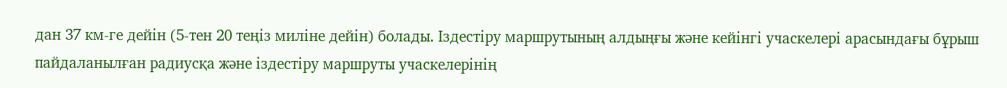дан 37 км-ге дейін (5-тен 20 теңіз миліне дейін) болады. Іздестіру маршрутының алдыңғы және кейінгі учаскелері арасындағы бұрыш пайдаланылған радиусқа және іздестіру маршруты учаскелерінің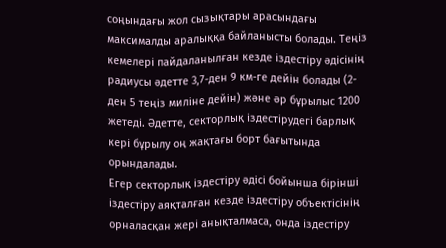соңындағы жол сызықтары арасындағы максималды аралыққа байланысты болады. Теңіз кемелері пайдаланылған кезде іздестіру әдісінің радиусы әдетте 3,7-ден 9 км-ге дейін болады (2-ден 5 теңіз миліне дейін) және әр бұрылыс 1200 жетеді. Әдетте, секторлық іздестірудегі барлық кері бұрылу оң жақтағы борт бағытында орындалады.
Егер секторлық іздестіру әдісі бойынша бірінші іздестіру аяқталған кезде іздестіру объектісінің орналасқан жері анықталмаса, онда іздестіру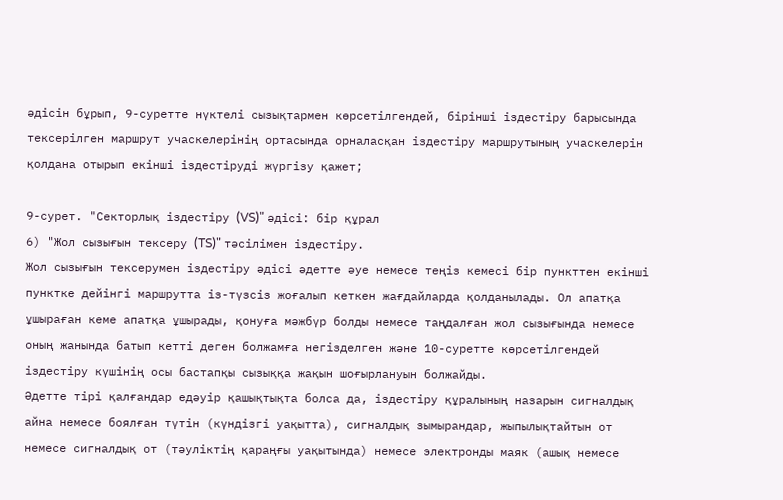әдісін бұрып, 9-суретте нүктелі сызықтармен көрсетілгендей, бірінші іздестіру барысында тексерілген маршрут учаскелерінің ортасында орналасқан іздестіру маршрутының учаскелерін қолдана отырып екінші іздестіруді жүргізу қажет;

9-сурет. "Секторлық іздестіру (VS)" әдісі: бір құрал
6) "Жол сызығын тексеру (TS)" тәсілімен іздестіру.
Жол сызығын тексерумен іздестіру әдісі әдетте әуе немесе теңіз кемесі бір пункттен екінші пунктке дейінгі маршрутта із-түзсіз жоғалып кеткен жағдайларда қолданылады. Ол апатқа ұшыраған кеме апатқа ұшырады, қонуға мәжбүр болды немесе таңдалған жол сызығында немесе оның жанында батып кетті деген болжамға негізделген және 10-суретте көрсетілгендей іздестіру күшінің осы бастапқы сызыққа жақын шоғырлануын болжайды.
Әдетте тірі қалғандар едәуір қашықтықта болса да, іздестіру құралының назарын сигналдық айна немесе боялған түтін (күндізгі уақытта), сигналдық зымырандар, жыпылықтайтын от немесе сигналдық от (тәуліктің қараңғы уақытында) немесе электронды маяк (ашық немесе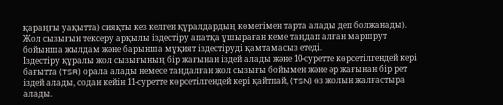қараңғы уақытта) сияқты кез келген құралдардың көмегімен тарта алады деп болжанады).
Жол сызығын тексеру арқылы іздестіру апатқа ұшыраған кеме таңдап алған маршрут бойынша жылдам және барынша мұқият іздестіруді қамтамасыз етеді.
Іздестіру құралы жол сызығының бір жағынан іздей алады және 10-суретте көрсетілгендей кері бағытта (TSR) орала алады немесе таңдалған жол сызығы бойымен және әр жағынан бір рет іздей алады, содан кейін 11-суретте көрсетілгендей кері қайтпай, (TSN) өз жолын жалғастыра алады.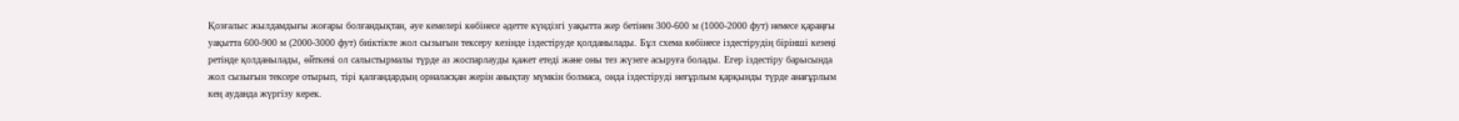Қозғалыс жылдамдығы жоғары болғандықтан, әуе кемелері көбінесе әдетте күндізгі уақытта жер бетінен 300-600 м (1000-2000 фут) немесе қараңғы уақытта 600-900 м (2000-3000 фут) биіктікте жол сызығын тексеру кезінде іздестіруде қолданылады. Бұл схема көбінесе іздестірудің бірінші кезеңі ретінде қолданылады, өйткені ол салыстырмалы түрде аз жоспарлауды қажет етеді және оны тез жүзеге асыруға болады. Егер іздестіру барысында жол сызығын тексере отырып, тірі қалғандардың орналасқан жерін анықтау мүмкін болмаса, онда іздестіруді неғұрлым қарқынды түрде анағұрлым кең ауданда жүргізу керек.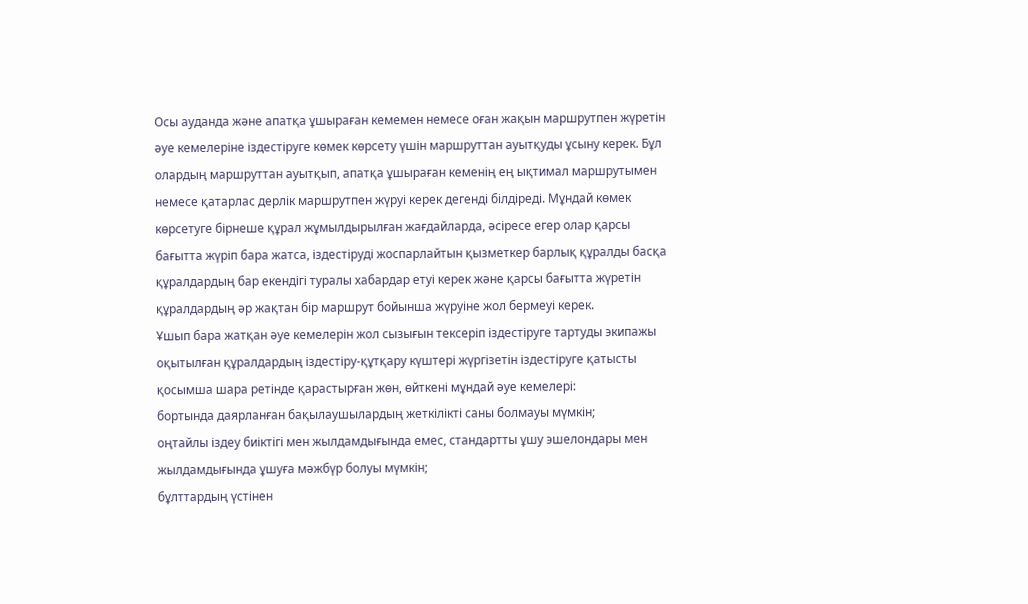Осы ауданда және апатқа ұшыраған кемемен немесе оған жақын маршрутпен жүретін әуе кемелеріне іздестіруге көмек көрсету үшін маршруттан ауытқуды ұсыну керек. Бұл олардың маршруттан ауытқып, апатқа ұшыраған кеменің ең ықтимал маршрутымен немесе қатарлас дерлік маршрутпен жүруі керек дегенді білдіреді. Мұндай көмек көрсетуге бірнеше құрал жұмылдырылған жағдайларда, әсіресе егер олар қарсы бағытта жүріп бара жатса, іздестіруді жоспарлайтын қызметкер барлық құралды басқа құралдардың бар екендігі туралы хабардар етуі керек және қарсы бағытта жүретін құралдардың әр жақтан бір маршрут бойынша жүруіне жол бермеуі керек.
Ұшып бара жатқан әуе кемелерін жол сызығын тексеріп іздестіруге тартуды экипажы оқытылған құралдардың іздестіру-құтқару күштері жүргізетін іздестіруге қатысты қосымша шара ретінде қарастырған жөн, өйткені мұндай әуе кемелері:
бортында даярланған бақылаушылардың жеткілікті саны болмауы мүмкін;
оңтайлы іздеу биіктігі мен жылдамдығында емес, стандартты ұшу эшелондары мен жылдамдығында ұшуға мәжбүр болуы мүмкін;
бұлттардың үстінен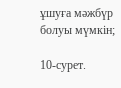ұшуға мәжбүр болуы мүмкін;

10-сурет.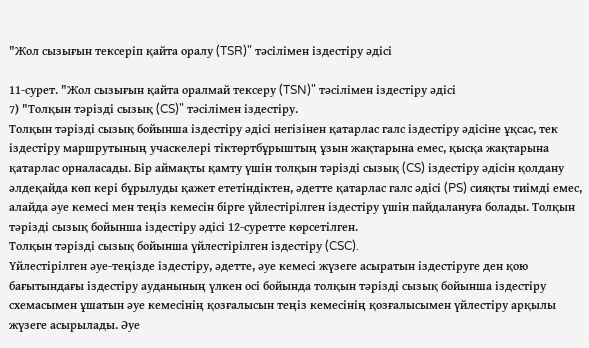"Жол сызығын тексеріп қайта оралу (TSR)" тәсілімен іздестіру әдісі

11-сурет. "Жол сызығын қайта оралмай тексеру (TSN)" тәсілімен іздестіру әдісі
7) "Толқын тәрізді сызық (CS)" тәсілімен іздестіру.
Толқын тәрізді сызық бойынша іздестіру әдісі негізінен қатарлас галс іздестіру әдісіне ұқсас, тек іздестіру маршрутының учаскелері тіктөртбұрыштың ұзын жақтарына емес, қысқа жақтарына қатарлас орналасады. Бір аймақты қамту үшін толқын тәрізді сызық (CS) іздестіру әдісін қолдану әлдеқайда көп кері бұрылуды қажет ететіндіктен, әдетте қатарлас галс әдісі (PS) сияқты тиімді емес, алайда әуе кемесі мен теңіз кемесін бірге үйлестірілген іздестіру үшін пайдалануға болады. Толқын тәрізді сызық бойынша іздестіру әдісі 12-суретте көрсетілген.
Толқын тәрізді сызық бойынша үйлестірілген іздестіру (CSC).
Үйлестірілген әуе-теңізде іздестіру, әдетте, әуе кемесі жүзеге асыратын іздестіруге ден қою бағытындағы іздестіру ауданының үлкен осі бойында толқын тәрізді сызық бойынша іздестіру схемасымен ұшатын әуе кемесінің қозғалысын теңіз кемесінің қозғалысымен үйлестіру арқылы жүзеге асырылады. Әуе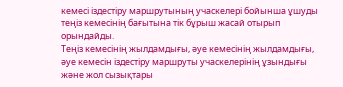кемесі іздестіру маршрутының учаскелері бойынша ұшуды теңіз кемесінің бағытына тік бұрыш жасай отырып орындайды.
Теңіз кемесінің жылдамдығы, әуе кемесінің жылдамдығы, әуе кемесін іздестіру маршруты учаскелерінің ұзындығы және жол сызықтары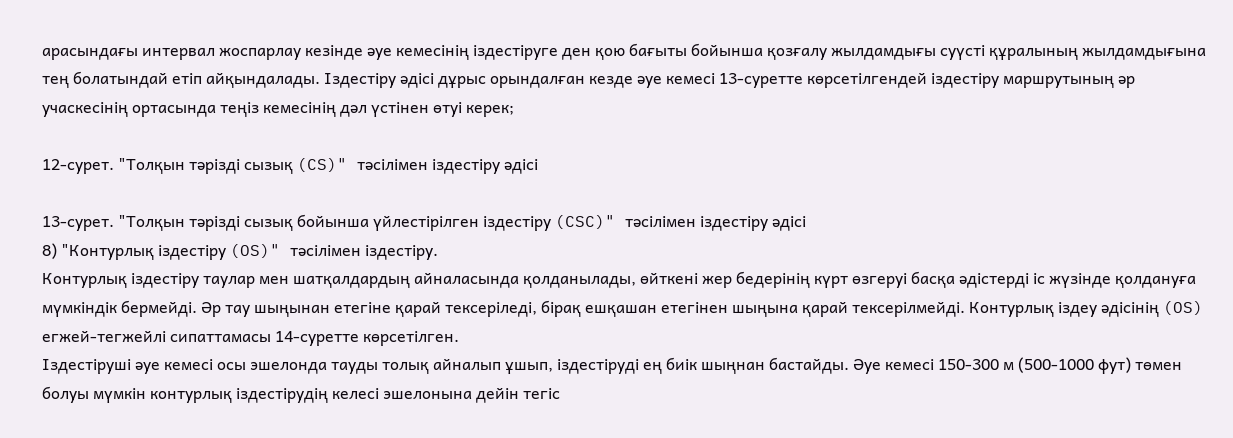арасындағы интервал жоспарлау кезінде әуе кемесінің іздестіруге ден қою бағыты бойынша қозғалу жылдамдығы суүсті құралының жылдамдығына тең болатындай етіп айқындалады. Іздестіру әдісі дұрыс орындалған кезде әуе кемесі 13-суретте көрсетілгендей іздестіру маршрутының әр учаскесінің ортасында теңіз кемесінің дәл үстінен өтуі керек;

12-сурет. "Толқын тәрізді сызық (CS)" тәсілімен іздестіру әдісі

13-сурет. "Толқын тәрізді сызық бойынша үйлестірілген іздестіру (CSC)" тәсілімен іздестіру әдісі
8) "Контурлық іздестіру (OS)" тәсілімен іздестіру.
Контурлық іздестіру таулар мен шатқалдардың айналасында қолданылады, өйткені жер бедерінің күрт өзгеруі басқа әдістерді іс жүзінде қолдануға мүмкіндік бермейді. Әр тау шыңынан етегіне қарай тексеріледі, бірақ ешқашан етегінен шыңына қарай тексерілмейді. Контурлық іздеу әдісінің (OS) егжей-тегжейлі сипаттамасы 14-суретте көрсетілген.
Іздестіруші әуе кемесі осы эшелонда тауды толық айналып ұшып, іздестіруді ең биік шыңнан бастайды. Әуе кемесі 150-300 м (500-1000 фут) төмен болуы мүмкін контурлық іздестірудің келесі эшелонына дейін тегіс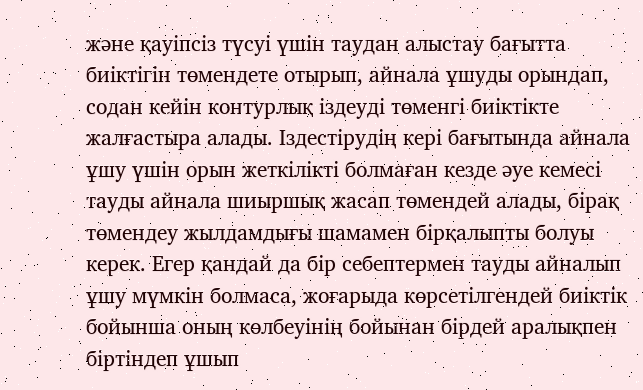және қауіпсіз түсуі үшін таудан алыстау бағытта биіктігін төмендете отырып, айнала ұшуды орындап, содан кейін контурлық іздеуді төменгі биіктікте жалғастыра алады. Іздестірудің кері бағытында айнала ұшу үшін орын жеткілікті болмаған кезде әуе кемесі тауды айнала шиыршық жасап төмендей алады, бірақ төмендеу жылдамдығы шамамен бірқалыпты болуы керек. Егер қандай да бір себептермен тауды айналып ұшу мүмкін болмаса, жоғарыда көрсетілгендей биіктік бойынша оның көлбеуінің бойынан бірдей аралықпен біртіндеп ұшып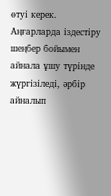өтуі керек.
Аңғарларда іздестіру шеңбер бойымен айнала ұшу түрінде жүргізіледі, әрбір айналып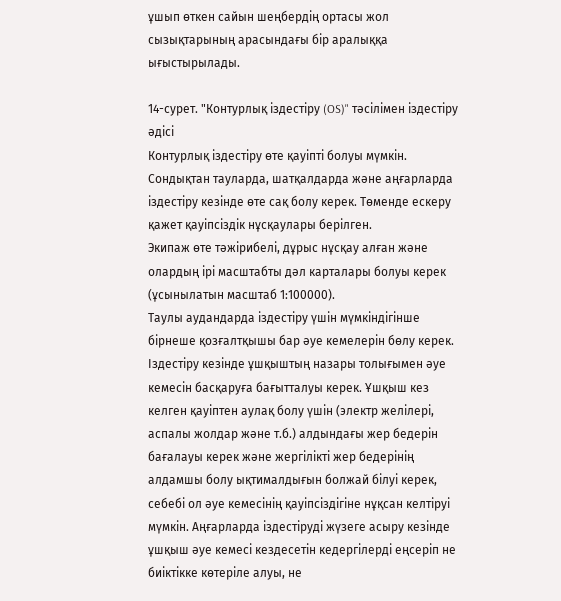ұшып өткен сайын шеңбердің ортасы жол сызықтарының арасындағы бір аралыққа ығыстырылады.

14-сурет. "Контурлық іздестіру (OS)" тәсілімен іздестіру әдісі
Контурлық іздестіру өте қауіпті болуы мүмкін. Сондықтан тауларда, шатқалдарда және аңғарларда іздестіру кезінде өте сақ болу керек. Төменде ескеру қажет қауіпсіздік нұсқаулары берілген.
Экипаж өте тәжірибелі, дұрыс нұсқау алған және олардың ірі масштабты дәл карталары болуы керек (ұсынылатын масштаб 1:100000).
Таулы аудандарда іздестіру үшін мүмкіндігінше бірнеше қозғалтқышы бар әуе кемелерін бөлу керек.
Іздестіру кезінде ұшқыштың назары толығымен әуе кемесін басқаруға бағытталуы керек. Ұшқыш кез келген қауіптен аулақ болу үшін (электр желілері, аспалы жолдар және т.б.) алдындағы жер бедерін бағалауы керек және жергілікті жер бедерінің алдамшы болу ықтималдығын болжай білуі керек, себебі ол әуе кемесінің қауіпсіздігіне нұқсан келтіруі мүмкін. Аңғарларда іздестіруді жүзеге асыру кезінде ұшқыш әуе кемесі кездесетін кедергілерді еңсеріп не биіктікке көтеріле алуы, не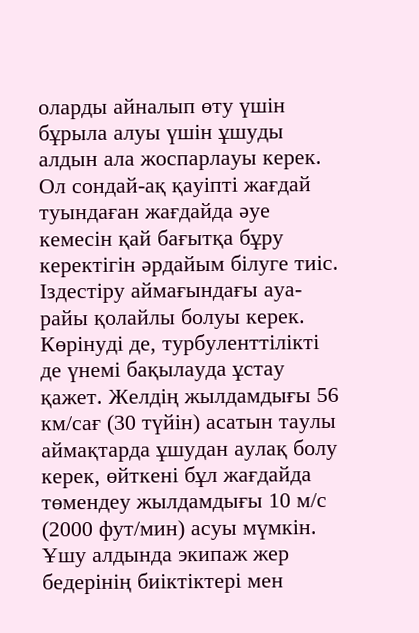оларды айналып өту үшін бұрыла алуы үшін ұшуды алдын ала жоспарлауы керек. Ол сондай-ақ қауіпті жағдай туындаған жағдайда әуе кемесін қай бағытқа бұру керектігін әрдайым білуге тиіс.
Іздестіру аймағындағы ауа-райы қолайлы болуы керек. Көрінуді де, турбуленттілікті де үнемі бақылауда ұстау қажет. Желдің жылдамдығы 56 км/сағ (30 түйін) асатын таулы аймақтарда ұшудан аулақ болу керек, өйткені бұл жағдайда төмендеу жылдамдығы 10 м/с (2000 фут/мин) асуы мүмкін.
Ұшу алдында экипаж жер бедерінің биіктіктері мен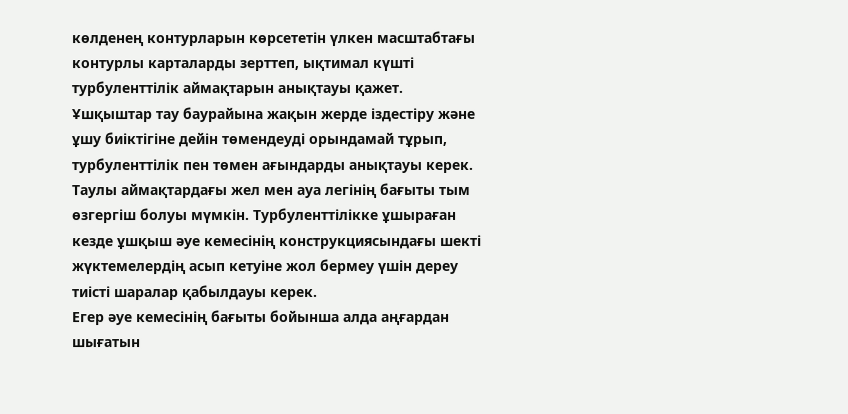көлденең контурларын көрсететін үлкен масштабтағы контурлы карталарды зерттеп, ықтимал күшті турбуленттілік аймақтарын анықтауы қажет. Ұшқыштар тау баурайына жақын жерде іздестіру және ұшу биіктігіне дейін төмендеуді орындамай тұрып, турбуленттілік пен төмен ағындарды анықтауы керек.
Таулы аймақтардағы жел мен ауа легінің бағыты тым өзгергіш болуы мүмкін. Турбуленттілікке ұшыраған кезде ұшқыш әуе кемесінің конструкциясындағы шекті жүктемелердің асып кетуіне жол бермеу үшін дереу тиісті шаралар қабылдауы керек.
Егер әуе кемесінің бағыты бойынша алда аңғардан шығатын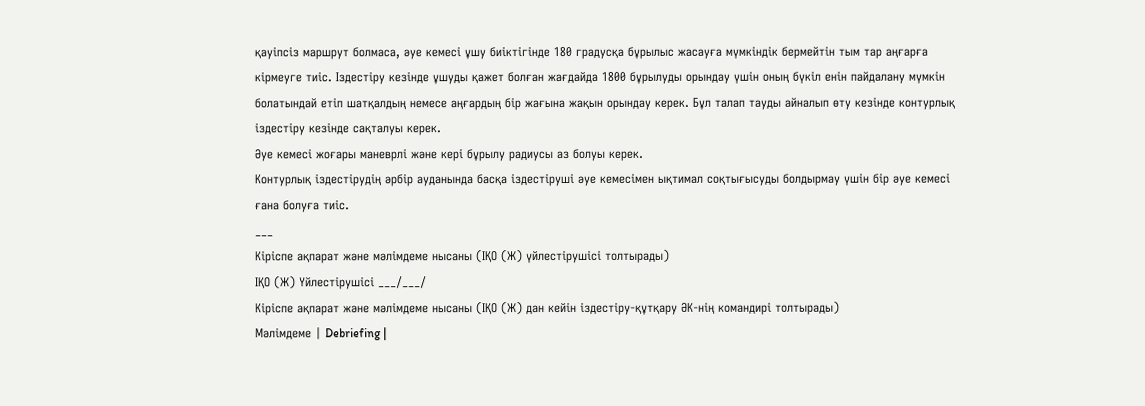қауіпсіз маршрут болмаса, әуе кемесі ұшу биіктігінде 180 градусқа бұрылыс жасауға мүмкіндік бермейтін тым тар аңғарға кірмеуге тиіс. Іздестіру кезінде ұшуды қажет болған жағдайда 1800 бұрылуды орындау үшін оның бүкіл енін пайдалану мүмкін болатындай етіп шатқалдың немесе аңғардың бір жағына жақын орындау керек. Бұл талап тауды айналып өту кезінде контурлық іздестіру кезінде сақталуы керек.
Әуе кемесі жоғары маневрлі және кері бұрылу радиусы аз болуы керек.
Контурлық іздестірудің әрбір ауданында басқа іздестіруші әуе кемесімен ықтимал соқтығысуды болдырмау үшін бір әуе кемесі ғана болуға тиіс.
___
Кіріспе ақпарат және мәлімдеме нысаны (ІҚО (Ж) үйлестірушісі толтырады)
ІҚО (Ж) Үйлестірушісі ___/___/
Кіріспе ақпарат және мәлімдеме нысаны (ІҚО (Ж) дан кейін іздестіру-құтқару ӘК-нің командирі толтырады)
Мәлімдеме | Debriefing |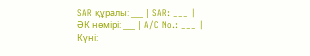SAR құралы: ___ | SAR: ___ |
ӘК нөмірі: ___ | A/C No.: ___ |
Күні: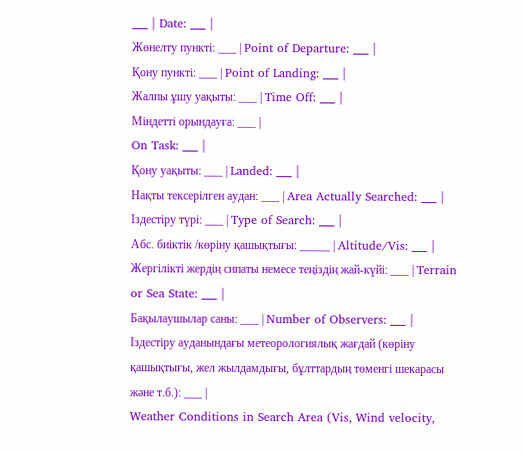___ | Date: ___ |
Жөнелту пункті: ___ | Point of Departure: ___ |
Қону пункті: ___ | Point of Landing: ___ |
Жалпы ұшу уақыты: ___ | Time Off: ___ |
Міндетті орындауға: ___ |
On Task: ___ |
Қону уақыты: ___ | Landed: ___ |
Нақты тексерілген аудан: ___ | Area Actually Searched: ___ |
Іздестіру түрі: ___ | Type of Search: ___ |
Абс. биіктік /көріну қашықтығы: _____ | Altitude/Vis: ___ |
Жергілікті жердің сипаты немесе теңіздің жай-күйі: ___ | Terrain or Sea State: ___ |
Бақылаушылар саны: ___ | Number of Observers: ___ |
Іздестіру ауданындағы метеорологиялық жағдай (көріну қашықтығы, жел жылдамдығы, бұлттардың төменгі шекарасы және т.б.): ___ |
Weather Conditions in Search Area (Vis, Wind velocity,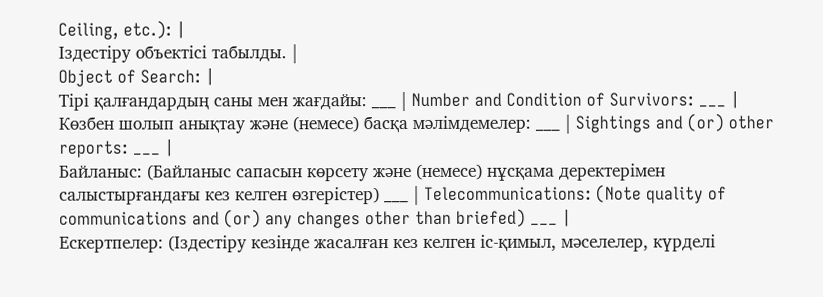Ceiling, etc.): |
Іздестіру объектісі табылды. |
Object of Search: |
Тірі қалғандардың саны мен жағдайы: ___ | Number and Condition of Survivors: ___ |
Көзбен шолып анықтау және (немесе) басқа мәлімдемелер: ___ | Sightings and (or) other reports: ___ |
Байланыс: (Байланыс сапасын көрсету және (немесе) нұсқама деректерімен салыстырғандағы кез келген өзгерістер) ___ | Telecommunications: (Note quality of communications and (or) any changes other than briefed) ___ |
Ескертпелер: (Іздестіру кезінде жасалған кез келген іс-қимыл, мәселелер, күрделі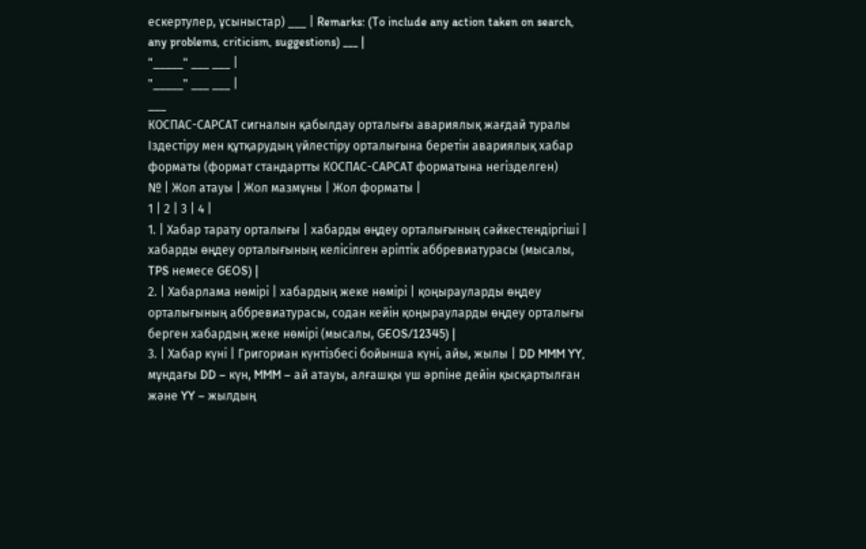ескертулер, ұсыныстар) ___ | Remarks: (To include any action taken on search, any problems, criticism, suggestions) ___ |
"_____" ___ ___ |
"_____" ___ ___ |
___
КОСПАС-САРСАТ сигналын қабылдау орталығы авариялық жағдай туралы Іздестіру мен құтқарудың үйлестіру орталығына беретін авариялық хабар форматы (формат стандартты КОСПАС-САРСАТ форматына негізделген)
№ | Жол атауы | Жол мазмұны | Жол форматы |
1 | 2 | 3 | 4 |
1. | Хабар тарату орталығы | хабарды өңдеу орталығының сәйкестендіргіші | хабарды өңдеу орталығының келісілген әріптік аббревиатурасы (мысалы, TPS немесе GEOS) |
2. | Хабарлама нөмірі | хабардың жеке нөмірі | қоңырауларды өңдеу орталығының аббревиатурасы, содан кейін қоңырауларды өңдеу орталығы берген хабардың жеке нөмірі (мысалы, GEOS/12345) |
3. | Хабар күні | Григориан күнтізбесі бойынша күні, айы, жылы | DD MMM YY, мұндағы DD – күн, MMM – ай атауы, алғашқы үш әрпіне дейін қысқартылған және YY – жылдың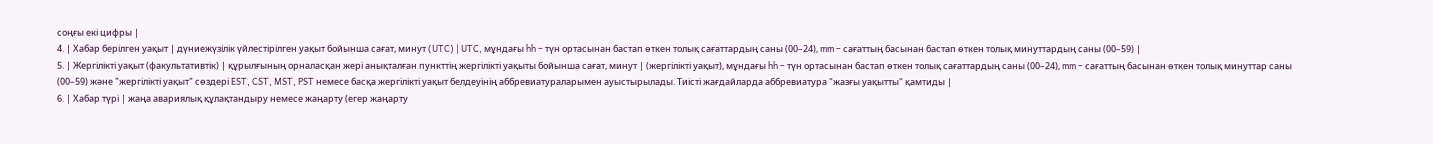соңғы екі цифры |
4. | Хабар берілген уақыт | дүниежүзілік үйлестірілген уақыт бойынша сағат, минут (UTC) | UTC, мұндағы hh – түн ортасынан бастап өткен толық сағаттардың саны (00–24), mm – сағаттың басынан бастап өткен толық минуттардың саны (00–59) |
5. | Жергілікті уақыт (факультативтік) | құрылғының орналасқан жері анықталған пункттің жергілікті уақыты бойынша сағат, минут | (жергілікті уақыт), мұндағы hh – түн ортасынан бастап өткен толық сағаттардың саны (00–24), mm – сағаттың басынан өткен толық минуттар саны (00–59) және "жергілікті уақыт" сөздері EST, CST, MST, PST немесе басқа жергілікті уақыт белдеуінің аббревиатураларымен ауыстырылады. Тиісті жағдайларда аббревиатура "жазғы уақытты" қамтиды |
6. | Хабар түрі | жаңа авариялық құлақтандыру немесе жаңарту (егер жаңарту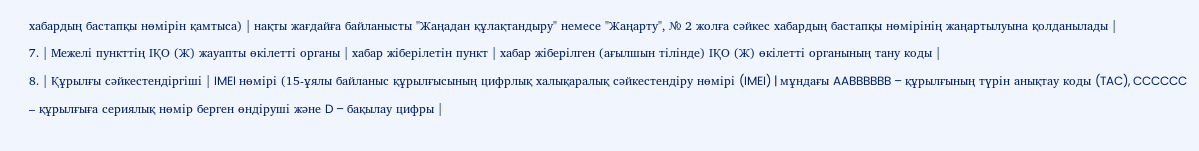хабардың бастапқы нөмірін қамтыса) | нақты жағдайға байланысты "Жаңадан құлақтандыру" немесе "Жаңарту", № 2 жолға сәйкес хабардың бастапқы нөмірінің жаңартылуына қолданылады |
7. | Межелі пункттің ІҚО (Ж) жауапты өкілетті органы | хабар жіберілетін пункт | хабар жіберілген (ағылшын тілінде) ІҚО (Ж) өкілетті органының тану коды |
8. | Құрылғы сәйкестендіргіші | IMEI нөмірі (15-ұялы байланыс құрылғысының цифрлық халықаралық сәйкестендіру нөмірі (IMEI) | мұндағы AABBBBBB – құрылғының түрін анықтау коды (TAC), CCCCCC – құрылғыға сериялық нөмір берген өндіруші және D – бақылау цифры |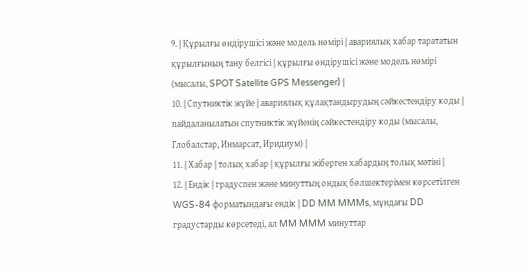9. | Құрылғы өндірушісі және модель нөмірі | авариялық хабар тарататын құрылғының тану белгісі | құрылғы өндірушісі және модель нөмірі (мысалы, SPOT Satellite GPS Messenger) |
10. | Спутниктік жүйе | авариялық құлақтандырудың сәйкестендіру коды | пайдаланылатын спутниктік жүйенің сәйкестендіру коды (мысалы, Глобалстар, Инмарсат, Иридиум) |
11. | Хабар | толық хабар | құрылғы жіберген хабардың толық мәтіні |
12. | Ендік | градуспен және минуттың ондық бөлшектерімен көрсетілген WGS-84 форматындағы ендік | DD MM MMMs, мұндағы DD градустарды көрсетеді, ал MM MMM минуттар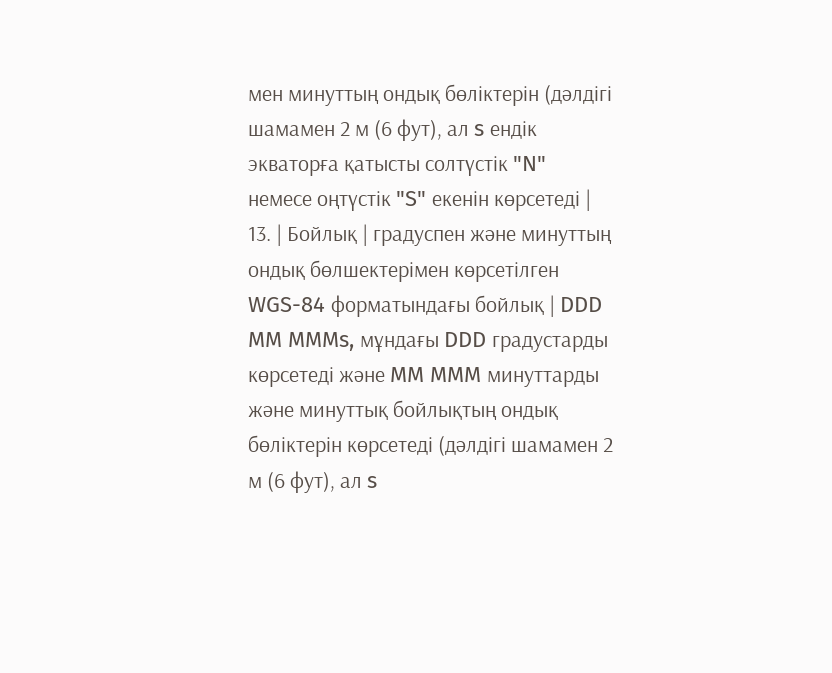мен минуттың ондық бөліктерін (дәлдігі шамамен 2 м (6 фут), ал s ендік экваторға қатысты солтүстік "N" немесе оңтүстік "S" екенін көрсетеді |
13. | Бойлық | градуспен және минуттың ондық бөлшектерімен көрсетілген WGS-84 форматындағы бойлық | DDD MM MMMs, мұндағы DDD градустарды көрсетеді және MM MMM минуттарды және минуттық бойлықтың ондық бөліктерін көрсетеді (дәлдігі шамамен 2 м (6 фут), ал s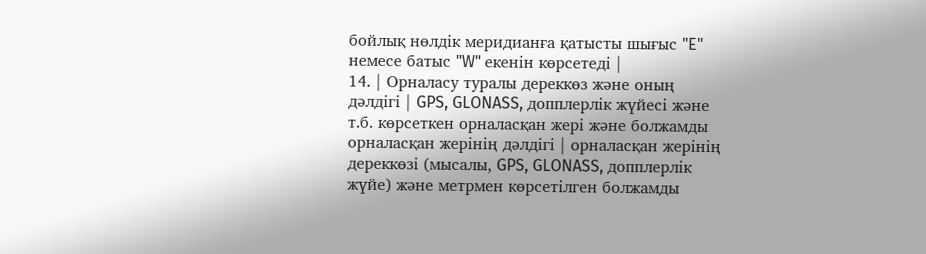бойлық нөлдік меридианға қатысты шығыс "E" немесе батыс "W" екенін көрсетеді |
14. | Орналасу туралы дереккөз және оның дәлдігі | GPS, GLONASS, допплерлік жүйесі және т.б. көрсеткен орналасқан жері және болжамды орналасқан жерінің дәлдігі | орналасқан жерінің дереккөзі (мысалы, GPS, GLONASS, допплерлік жүйе) және метрмен көрсетілген болжамды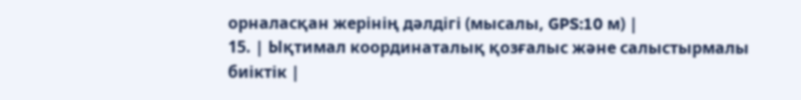орналасқан жерінің дәлдігі (мысалы, GPS:10 м) |
15. | Ықтимал координаталық қозғалыс және салыстырмалы биіктік |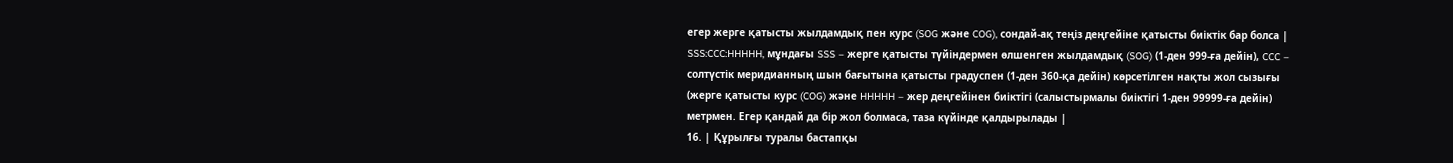егер жерге қатысты жылдамдық пен курс (SOG және COG), сондай-ақ теңіз деңгейіне қатысты биіктік бар болса | SSS:CCC:HHHHH, мұндағы SSS – жерге қатысты түйіндермен өлшенген жылдамдық (SOG) (1-ден 999-ға дейін), CCC – солтүстік меридианның шын бағытына қатысты градуспен (1-ден 360-қа дейін) көрсетілген нақты жол сызығы (жерге қатысты курс (COG) және HHHHH – жер деңгейінен биіктігі (салыстырмалы биіктігі 1-ден 99999-ға дейін) метрмен. Егер қандай да бір жол болмаса, таза күйінде қалдырылады |
16. | Құрылғы туралы бастапқы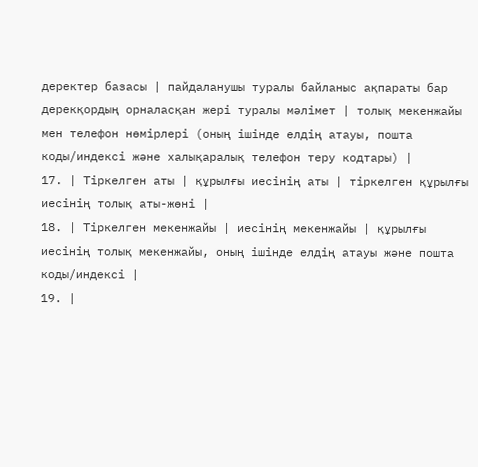деректер базасы | пайдаланушы туралы байланыс ақпараты бар дерекқордың орналасқан жері туралы мәлімет | толық мекенжайы мен телефон нөмірлері (оның ішінде елдің атауы, пошта коды/индексі және халықаралық телефон теру кодтары) |
17. | Тіркелген аты | құрылғы иесінің аты | тіркелген құрылғы иесінің толық аты-жөні |
18. | Тіркелген мекенжайы | иесінің мекенжайы | құрылғы иесінің толық мекенжайы, оның ішінде елдің атауы және пошта коды/индексі |
19. |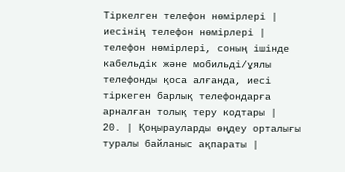Тіркелген телефон нөмірлері | иесінің телефон нөмірлері | телефон нөмірлері, соның ішінде кабельдік және мобильді/ұялы телефонды қоса алғанда, иесі тіркеген барлық телефондарға арналған толық теру кодтары |
20. | Қоңырауларды өңдеу орталығы туралы байланыс ақпараты |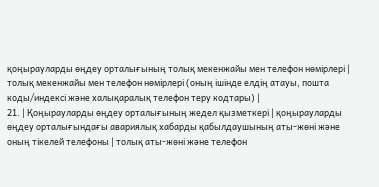қоңырауларды өңдеу орталығының толық мекенжайы мен телефон нөмірлері | толық мекенжайы мен телефон нөмірлері (оның ішінде елдің атауы, пошта коды/индексі және халықаралық телефон теру кодтары) |
21. | Қоңырауларды өңдеу орталығының жедел қызметкері | қоңырауларды өңдеу орталығындағы авариялық хабарды қабылдаушының аты-жөні және оның тікелей телефоны | толық аты-жөні және телефон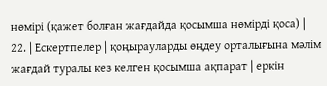нөмірі (қажет болған жағдайда қосымша нөмірді қоса) |
22. | Ескертпелер | қоңырауларды өңдеу орталығына мәлім жағдай туралы кез келген қосымша ақпарат | еркін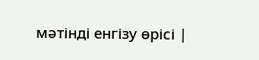мәтінді енгізу өрісі |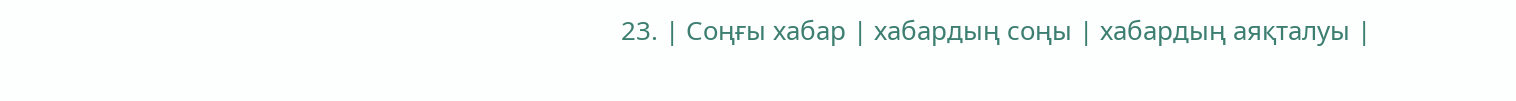23. | Соңғы хабар | хабардың соңы | хабардың аяқталуы |